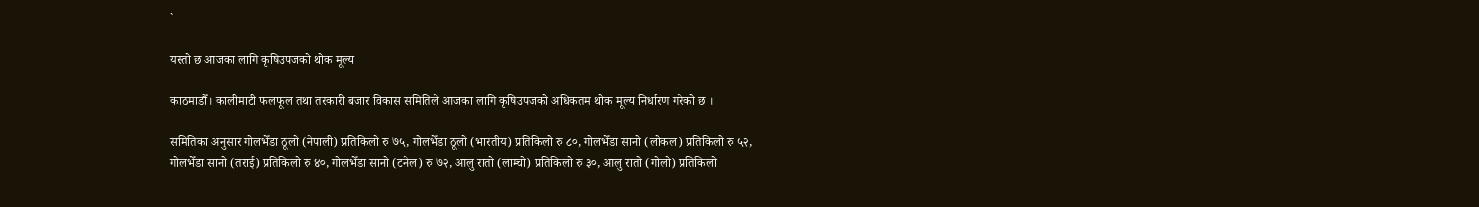`

यस्तो छ आजका लागि कृषिउपजको थोक मूल्य

काठमाडौँ। कालीमाटी फलफूल तथा तरकारी बजार विकास समितिले आजका लागि कृषिउपजको अधिकतम थोक मूल्य निर्धारण गरेको छ ।

समितिका अनुसार गोलभेँडा ठूलो (नेपाली) प्रतिकिलो रु ७५, गोलभेँडा ठूलो (भारतीय) प्रतिकिलो रु ८०, गोलभेँडा सानो (लोकल) प्रतिकिलो रु ५२, गोलभेँडा सानो (तराई) प्रतिकिलो रु ४०, गोलभेँडा सानो (टनेल) रु ७२, आलु रातो (लाम्चो) प्रतिकिलो रु ३०, आलु रातो (गोलो) प्रतिकिलो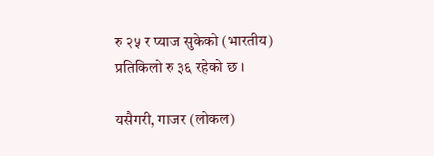रु २५ र प्याज सुकेको (भारतीय) प्रतिकिलो रु ३६ रहेको छ ।

यसैगरी, गाजर (लोकल)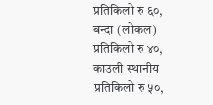प्रतिकिलो रु ६०, बन्दा (लोकल) प्रतिकिलो रु ४०, काउली स्थानीय प्रतिकिलो रु ५०,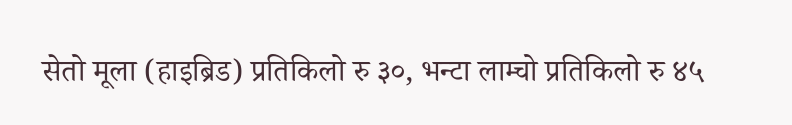सेतो मूला (हाइब्रिड) प्रतिकिलो रु ३०, भन्टा लाम्चो प्रतिकिलो रु ४५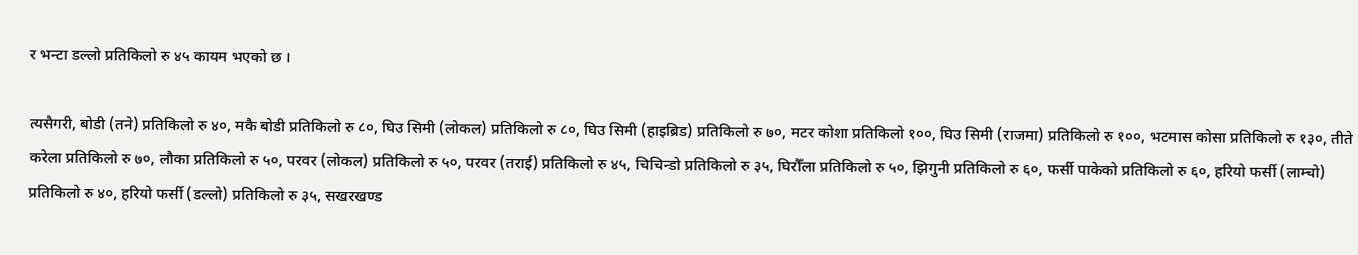र भन्टा डल्लो प्रतिकिलो रु ४५ कायम भएको छ ।

त्यसैगरी, बोडी (तने) प्रतिकिलो रु ४०, मकै बोडी प्रतिकिलो रु ८०, घिउ सिमी (लोकल) प्रतिकिलो रु ८०, घिउ सिमी (हाइब्रिड) प्रतिकिलो रु ७०, मटर कोशा प्रतिकिलो १००, घिउ सिमी (राजमा) प्रतिकिलो रु १००, भटमास कोसा प्रतिकिलो रु १३०, तीते करेला प्रतिकिलो रु ७०, लौका प्रतिकिलो रु ५०, परवर (लोकल) प्रतिकिलो रु ५०, परवर (तराई) प्रतिकिलो रु ४५, चिचिन्डो प्रतिकिलो रु ३५, घिरौँला प्रतिकिलो रु ५०, झिगुनी प्रतिकिलो रु ६०, फर्सी पाकेको प्रतिकिलो रु ६०, हरियो फर्सी (लाम्चो) प्रतिकिलो रु ४०, हरियो फर्सी (डल्लो) प्रतिकिलो रु ३५, सखरखण्ड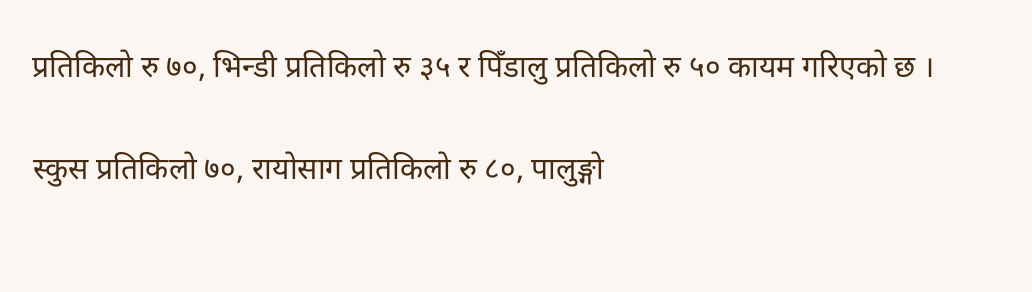प्रतिकिलो रु ७०, भिन्डी प्रतिकिलो रु ३५ र पिँडालु प्रतिकिलो रु ५० कायम गरिएको छ ।

स्कुस प्रतिकिलो ७०, रायोसाग प्रतिकिलो रु ८०, पालुङ्गो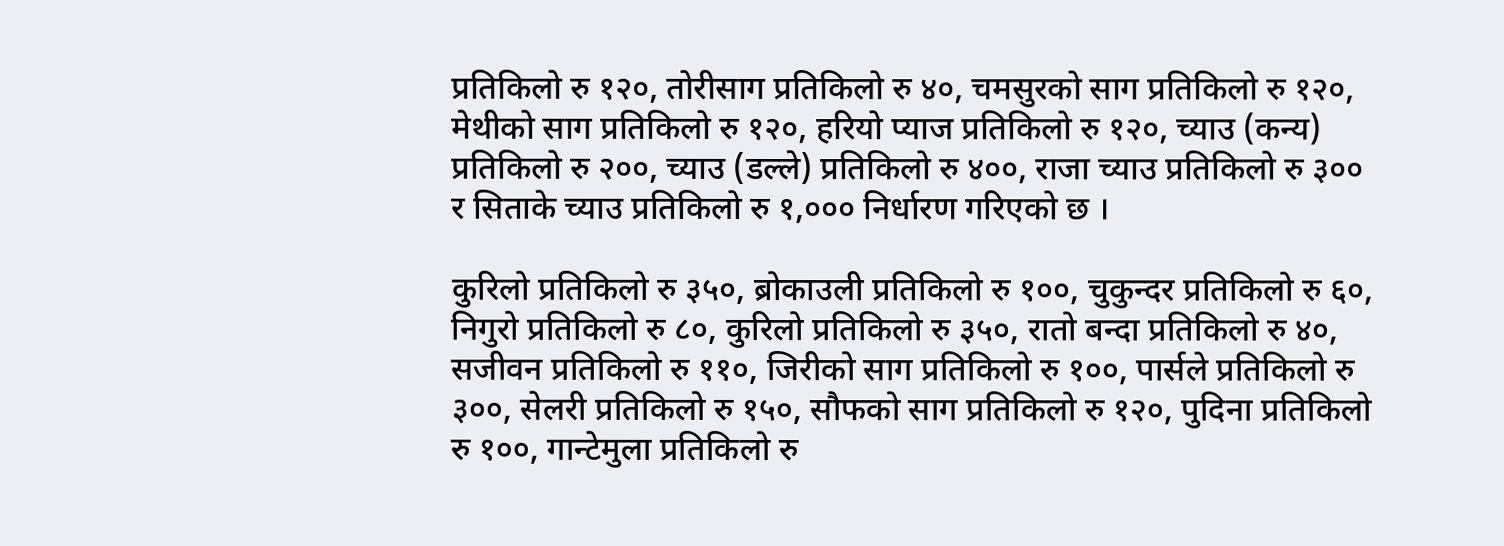प्रतिकिलो रु १२०, तोरीसाग प्रतिकिलो रु ४०, चमसुरको साग प्रतिकिलो रु १२०, मेथीको साग प्रतिकिलो रु १२०, हरियो प्याज प्रतिकिलो रु १२०, च्याउ (कन्य) प्रतिकिलो रु २००, च्याउ (डल्ले) प्रतिकिलो रु ४००, राजा च्याउ प्रतिकिलो रु ३०० र सिताके च्याउ प्रतिकिलो रु १,००० निर्धारण गरिएको छ ।

कुरिलो प्रतिकिलो रु ३५०, ब्रोकाउली प्रतिकिलो रु १००, चुकुन्दर प्रतिकिलो रु ६०, निगुरो प्रतिकिलो रु ८०, कुरिलो प्रतिकिलो रु ३५०, रातो बन्दा प्रतिकिलो रु ४०, सजीवन प्रतिकिलो रु ११०, जिरीको साग प्रतिकिलो रु १००, पार्सले प्रतिकिलो रु ३००, सेलरी प्रतिकिलो रु १५०, सौफको साग प्रतिकिलो रु १२०, पुदिना प्रतिकिलो रु १००, गान्टेमुला प्रतिकिलो रु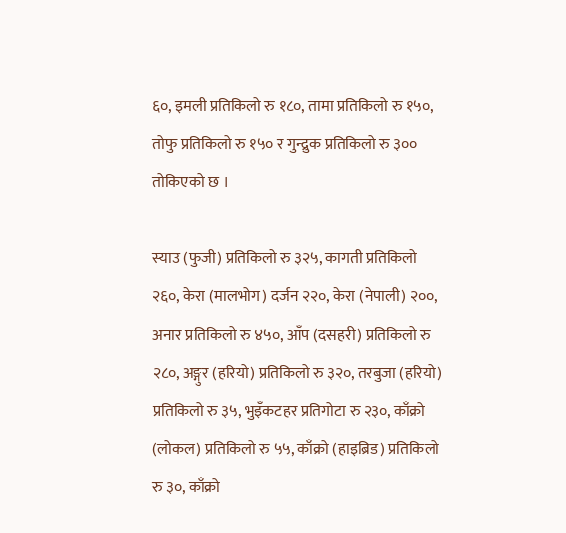६०, इमली प्रतिकिलो रु १८०, तामा प्रतिकिलो रु १५०, तोफु प्रतिकिलो रु १५० र गुन्द्रुक प्रतिकिलो रु ३०० तोकिएको छ ।

स्याउ (फुजी) प्रतिकिलो रु ३२५, कागती प्रतिकिलो २६०, केरा (मालभोग) दर्जन २२०, केरा (नेपाली) २००, अनार प्रतिकिलो रु ४५०, आँप (दसहरी) प्रतिकिलो रु २८०, अङ्गुर (हरियो) प्रतिकिलो रु ३२०, तरबुजा (हरियो) प्रतिकिलो रु ३५, भुइँकटहर प्रतिगोटा रु २३०, काँक्रो (लोकल) प्रतिकिलो रु ५५, काँक्रो (हाइब्रिड) प्रतिकिलो रु ३०, काँक्रो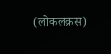(लोकलक्रस)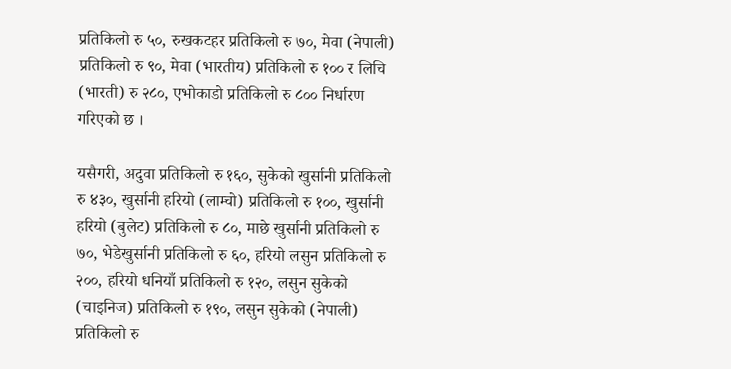प्रतिकिलो रु ५०, रुखकटहर प्रतिकिलो रु ७०, मेवा (नेपाली) प्रतिकिलो रु ९०, मेवा (भारतीय) प्रतिकिलो रु १०० र लिचि (भारती) रु २८०, एभोकाडो प्रतिकिलो रु ८०० निर्धारण गरिएको छ ।

यसैगरी, अदुवा प्रतिकिलो रु १६०, सुकेको खुर्सानी प्रतिकिलो रु ४३०, खुर्सानी हरियो (लाम्चो) प्रतिकिलो रु १००, खुर्सानी हरियो (बुलेट) प्रतिकिलो रु ८०, माछे खुर्सानी प्रतिकिलो रु ७०, भेडेखुर्सानी प्रतिकिलो रु ६०, हरियो लसुन प्रतिकिलो रु २००, हरियो धनियाँ प्रतिकिलो रु १२०, लसुन सुकेको (चाइनिज) प्रतिकिलो रु १९०, लसुन सुकेको (नेपाली) प्रतिकिलो रु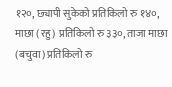१२०, छ्यापी सुकेको प्रतिकिलो रु १४०, माछा (रहु) प्रतिकिलो रु ३३०, ताजा माछा (बचुवा) प्रतिकिलो रु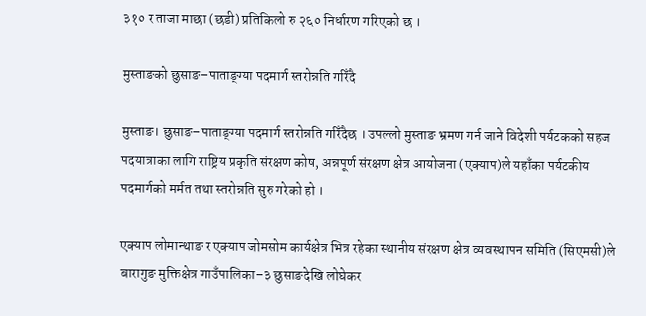३१० र ताजा माछा (छडी) प्रतिकिलो रु २६० निर्धारण गरिएको छ ।

मुस्ताङको छुसाङ–पाताङ्ग्या पदमार्ग स्तरोन्नति गरिँदै

मुस्ताङ। छुसाङ–पाताङ्ग्या पदमार्ग स्तरोन्नति गरिँदैछ । उपल्लो मुस्ताङ भ्रमण गर्न जाने विदेशी पर्यटकको सहज पदयात्राका लागि राष्ट्रिय प्रकृति संरक्षण कोष, अन्नपूर्ण संरक्षण क्षेत्र आयोजना (एक्याप)ले यहाँका पर्यटकीय पदमार्गको मर्मत तथा स्तरोन्नति सुरु गरेको हो ।

एक्याप लोमान्थाङ र एक्याप जोमसोम कार्यक्षेत्र भित्र रहेका स्थानीय संरक्षण क्षेत्र व्यवस्थापन समिति (सिएमसी)ले बारागुङ मुक्तिक्षेत्र गाउँपालिका–३ छुसाङदेखि लोघेकर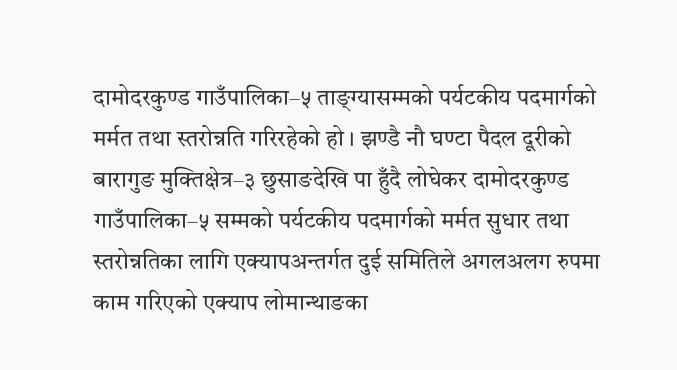दामोदरकुण्ड गाउँपालिका–५ ताङ्ग्यासम्मको पर्यटकीय पदमार्गको मर्मत तथा स्तरोन्नति गरिरहेको हो । झण्डै नौ घण्टा पैदल दूरीको बारागुङ मुक्तिक्षेत्र–३ छुसाङदेखि पा हुँदै लोघेकर दामोदरकुण्ड गाउँपालिका–५ सम्मको पर्यटकीय पदमार्गको मर्मत सुधार तथा स्तरोन्नतिका लागि एक्यापअन्तर्गत दुई समितिले अगलअलग रुपमा काम गरिएको एक्याप लोमान्थाङका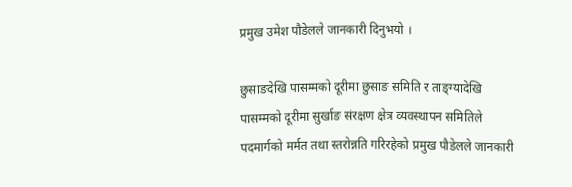प्रमुख उमेश पौडेलले जानकारी दिनुभयो ।

छुसाङदेखि पासम्मको दूरीमा छुसाङ समिति र ताङ्ग्यादेखि पासम्मको दूरीमा सुर्खाङ संरक्षण क्षेत्र व्यवस्थापन समितिले पदमार्गको मर्मत तथा स्तरोन्नति गरिरहेको प्रमुख पौडेलले जानकारी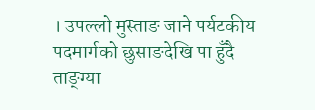। उपल्लो मुस्ताङ जाने पर्यटकीय पदमार्गको छुसाङदेखि पा हुँदै ताङ्ग्या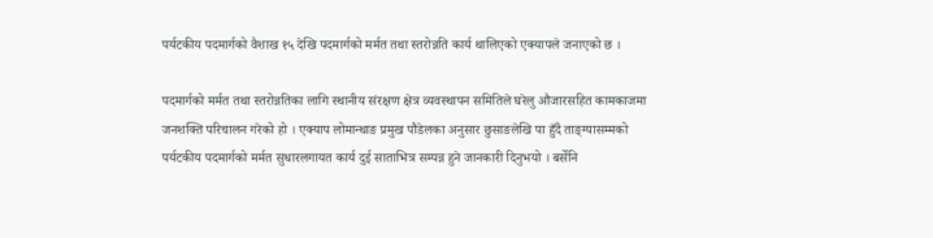पर्यटकीय पदमार्गको वैशाख १५ देखि पदमार्गको मर्मत तथा स्तरोन्नति कार्य थालिएको एक्यापले जनाएको छ ।

पदमार्गको मर्मत तथा स्तरोन्नतिका लागि स्थानीय संरक्षण क्षेत्र व्यवस्थापन समितिले घरेलु औजारसहित कामकाजमा जनशक्ति परिचालन गरेको हो । एक्याप लोमान्थाङ प्रमुख पौडेलका अनुसार छुसाङलेखि पा हुँदै ताङ्ग्यासम्मको पर्यटकीय पदमार्गको मर्मत सुधारलगायत कार्य दुई साताभित्र सम्पन्न हुने जानकारी दिनुभयो । बर्सेनि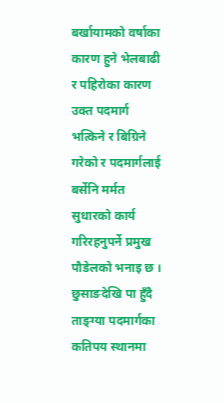बर्खायामको वर्षाका कारण हुने भेलबाढी र पहिरोका कारण उक्त पदमार्ग भत्किने र बिग्रिने गरेको र पदमार्गलाई बर्सेनि मर्मत सुधारको कार्य गरिरहनुपर्ने प्रमुख पौडेलको भनाइ छ । छुसाङदेखि पा हुँदै ताङ्ग्या पदमार्गका कतिपय स्थानमा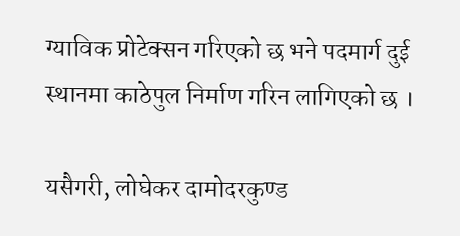ग्याविक प्रोटेक्सन गरिएको छ भने पदमार्ग दुई स्थानमा काठेपुल निर्माण गरिन लागिएको छ ।

यसैगरी, लोघेकर दामोदरकुण्ड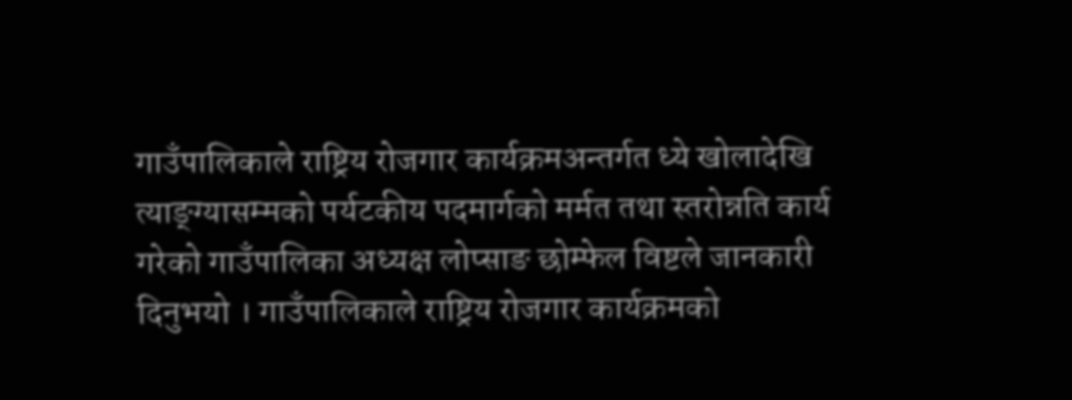गाउँपालिकाले राष्ट्रिय रोजगार कार्यक्रमअन्तर्गत ध्ये खोलादेखि त्याङ्ग्यासम्मको पर्यटकीय पदमार्गको मर्मत तथा स्तरोन्नति कार्य गरेको गाउँपालिका अध्यक्ष लोप्साङ छोम्फेल विष्टले जानकारी दिनुभयो । गाउँपालिकाले राष्ट्रिय रोजगार कार्यक्रमको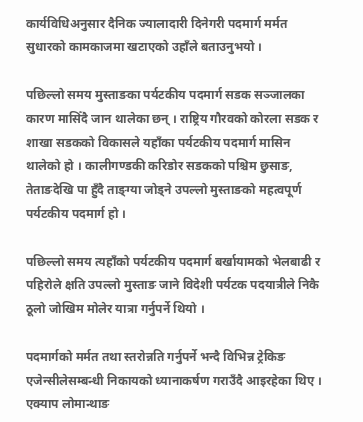कार्यविधिअनुसार दैनिक ज्यालादारी दिनेगरी पदमार्ग मर्मत सुधारको कामकाजमा खटाएको उहाँले बताउनुभयो ।

पछिल्लो समय मुस्ताङका पर्यटकीय पदमार्ग सडक सञ्जालका कारण मासिँदै जान थालेका छन् । राष्ट्रिय गौरवको कोरला सडक र शाखा सडकको विकासले यहाँका पर्यटकीय पदमार्ग मासिन थालेको हो । कालीगण्डकी करिडोर सडकको पश्चिम छुसाङ, तेताङदेखि पा हुँदै ताङ्ग्या जोड्ने उपल्लो मुस्ताङको महत्वपूर्ण पर्यटकीय पदमार्ग हो ।

पछिल्लो समय त्यहाँको पर्यटकीय पदमार्ग बर्खायामको भेलबाढी र पहिरोले क्षति उपल्लो मुस्ताङ जाने विदेशी पर्यटक पदयात्रीले निकै ठूलो जोखिम मोलेर यात्रा गर्नुपर्ने थियो ।

पदमार्गको मर्मत तथा स्तरोन्नति गर्नुपर्ने भन्दै विभिन्न ट्रेकिङ एजेन्सीलेसम्बन्धी निकायको ध्यानाकर्षण गराउँदै आइरहेका थिए । एक्याप लोमान्थाङ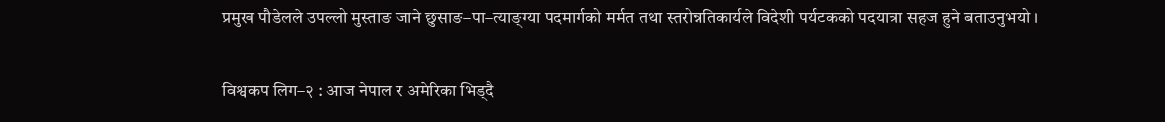प्रमुख पौडेलले उपल्लो मुस्ताङ जाने छुसाङ–पा–त्याङ्ग्या पदमार्गको मर्मत तथा स्तरोन्नतिकार्यले विदेशी पर्यटकको पदयात्रा सहज हुने बताउनुभयो ।

विश्वकप लिग–२ : आज नेपाल र अमेरिका भिड्दै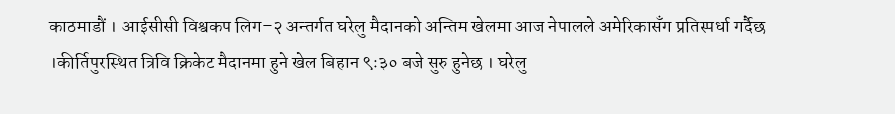काठमाडौं । आईसीसी विश्वकप लिग–२ अन्तर्गत घरेलु मैदानको अन्तिम खेलमा आज नेपालले अमेरिकासँग प्रतिस्पर्धा गर्दैछ ।कीर्तिपुरस्थित त्रिवि क्रिकेट मैदानमा हुने खेल बिहान ९ः३० बजे सुरु हुनेछ । घरेलु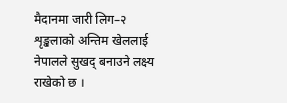मैदानमा जारी लिग–२ शृङ्खलाको अन्तिम खेललाई नेपालले सुखद् बनाउने लक्ष्य राखेको छ ।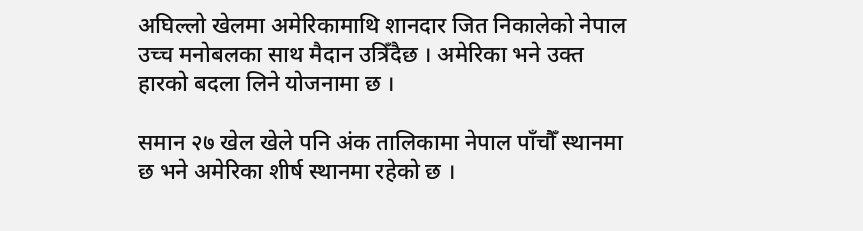अघिल्लो खेलमा अमेरिकामाथि शानदार जित निकालेको नेपाल उच्च मनोबलका साथ मैदान उत्रिँदैछ । अमेरिका भने उक्त हारको बदला लिने योजनामा छ ।

समान २७ खेल खेले पनि अंक तालिकामा नेपाल पाँचौँ स्थानमा छ भने अमेरिका शीर्ष स्थानमा रहेको छ ।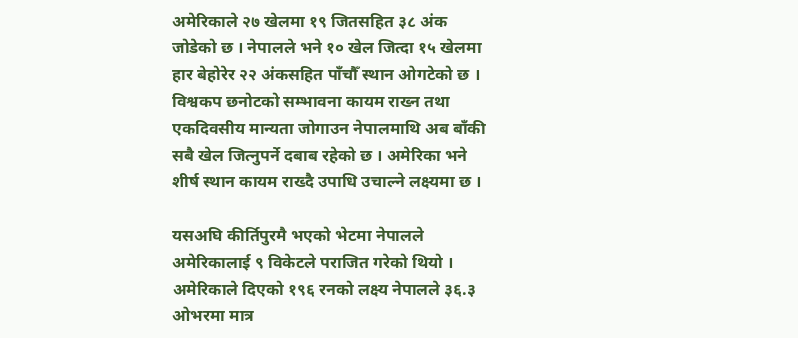अमेरिकाले २७ खेलमा १९ जितसहित ३८ अंक जोडेको छ । नेपालले भने १० खेल जित्दा १५ खेलमा हार बेहोरेर २२ अंकसहित पाँचौँ स्थान ओगटेको छ ।
विश्वकप छनोटको सम्भावना कायम राख्न तथा एकदिवसीय मान्यता जोगाउन नेपालमाथि अब बाँकी सबै खेल जित्नुपर्ने दबाब रहेको छ । अमेरिका भने शीर्ष स्थान कायम राख्दै उपाधि उचाल्ने लक्ष्यमा छ ।

यसअघि कीर्तिपुरमै भएको भेटमा नेपालले अमेरिकालाई ९ विकेटले पराजित गरेको थियो । अमेरिकाले दिएको १९६ रनको लक्ष्य नेपालले ३६.३ ओभरमा मात्र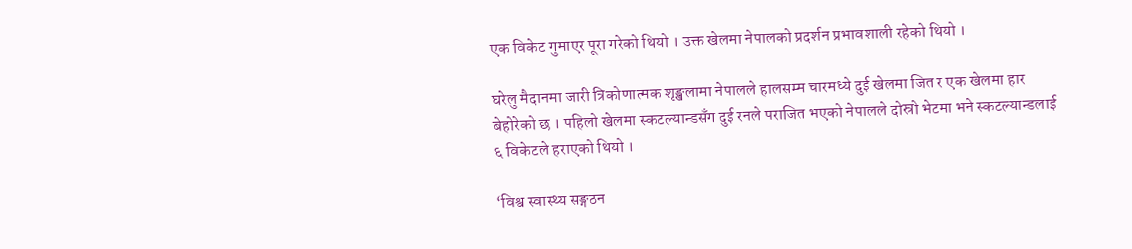एक विकेट गुमाएर पूरा गरेको थियो । उक्त खेलमा नेपालको प्रदर्शन प्रभावशाली रहेको थियो ।

घरेलु मैदानमा जारी त्रिकोणात्मक शृङ्खलामा नेपालले हालसम्म चारमध्ये दुई खेलमा जित र एक खेलमा हार बेहोरेको छ । पहिलो खेलमा स्कटल्यान्डसँग दुई रनले पराजित भएको नेपालले दोस्रो भेटमा भने स्कटल्यान्डलाई ६ विकेटले हराएको थियो ।

‘विश्व स्वास्थ्य सङ्गठन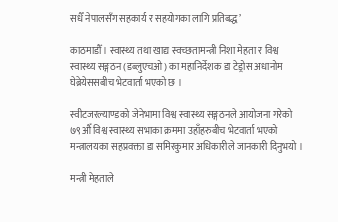सधैँ नेपालसँग सहकार्य र सहयोगका लागि प्रतिबद्ध’

काठमाडौँ। स्वास्थ्य तथा खाद्य स्वच्छतामन्त्री निशा मेहता र विश्व स्वास्थ्य सङ्गठन (डब्लुएचओ) का महानिर्देशक डा टेड्रोस अधानोम घेब्रेयेससबीच भेटवार्ता भएको छ ।

स्वीटजरल्याण्डको जेनेभामा विश्व स्वास्थ्य सङ्गठनले आयोजना गरेको ७९औँ विश्व स्वास्थ्य सभाका क्रममा उहाँहरुबीच भेटवार्ता भएको मन्त्रालयका सहप्रवक्ता डा समिरकुमार अधिकारीले जानकारी दिनुभयो ।

मन्त्री मेहताले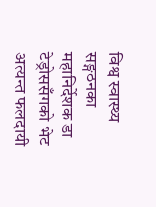विश्व स्वास्थ्य सङ्गठनका महानिर्देशक डा टेड्रोससँगको भेट अत्यन्त फलदायी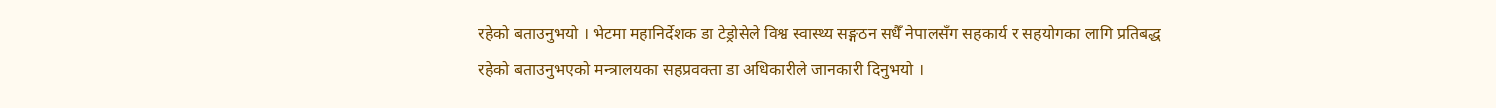रहेको बताउनुभयो । भेटमा महानिर्देशक डा टेड्रोसेले विश्व स्वास्थ्य सङ्गठन सधैँ नेपालसँग सहकार्य र सहयोगका लागि प्रतिबद्ध रहेको बताउनुभएको मन्त्रालयका सहप्रवक्ता डा अधिकारीले जानकारी दिनुभयो ।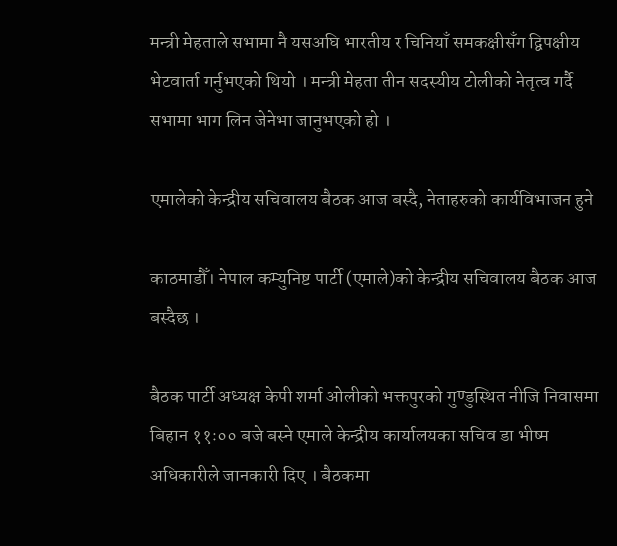मन्त्री मेहताले सभामा नै यसअघि भारतीय र चिनियाँ समकक्षीसँग द्विपक्षीय भेटवार्ता गर्नुभएको थियो । मन्त्री मेहता तीन सदस्यीय टोलीको नेतृत्व गर्दै सभामा भाग लिन जेनेभा जानुभएको हो ।

एमालेको केन्द्रीय सचिवालय बैठक आज बस्दै, नेताहरुको कार्यविभाजन हुने

काठमाडौँ। नेपाल कम्युनिष्ट पार्टी (एमाले)को केन्द्रीय सचिवालय बैठक आज बस्दैछ ।

बैठक पार्टी अध्यक्ष केपी शर्मा ओलीको भक्तपुरको गुण्डुस्थित नीजि निवासमा बिहान ११ः०० बजे बस्ने एमाले केन्द्रीय कार्यालयका सचिव डा भीष्म अधिकारीले जानकारी दिए । बैठकमा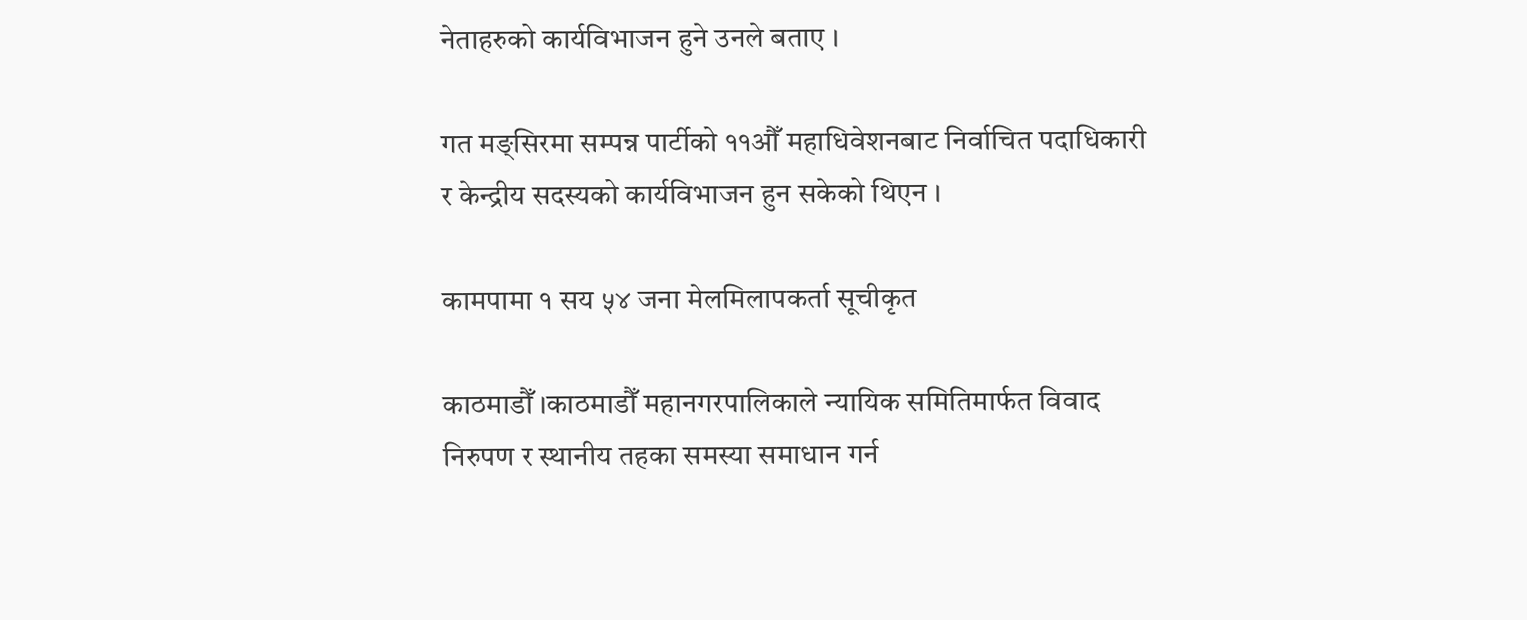नेताहरुको कार्यविभाजन हुने उनले बताए ।

गत मङ्सिरमा सम्पन्न पार्टीको ११औँ महाधिवेशनबाट निर्वाचित पदाधिकारी र केन्द्रीय सदस्यको कार्यविभाजन हुन सकेको थिएन ।

कामपामा १ सय ५४ जना मेलमिलापकर्ता सूचीकृत

काठमाडौँ ।काठमाडौँ महानगरपालिकाले न्यायिक समितिमार्फत विवाद निरुपण र स्थानीय तहका समस्या समाधान गर्न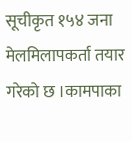सूचीकृत १५४ जना मेलमिलापकर्ता तयार गरेको छ ।कामपाका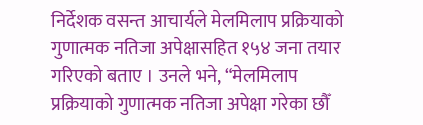निर्देशक वसन्त आचार्यले मेलमिलाप प्रक्रियाको गुणात्मक नतिजा अपेक्षासहित १५४ जना तयार गरिएको बताए । उनले भने, “मेलमिलाप प्रक्रियाको गुणात्मक नतिजा अपेक्षा गरेका छौँ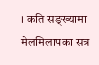। कति सङ्ख्यामा मेलमिलापका सत्र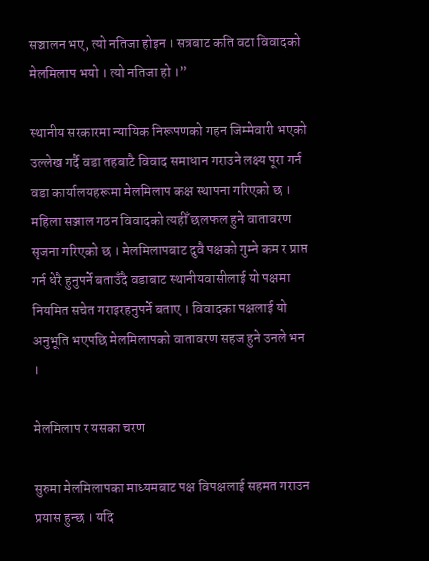सञ्चालन भए, त्यो नतिजा होइन । सत्रबाट कति वटा विवादको मेलमिलाप भयो । त्यो नतिजा हो ।”

स्थानीय सरकारमा न्यायिक निरूपणको गहन जिम्मेवारी भएको उल्लेख गर्दै वडा तहबाटै विवाद समाधान गराउने लक्ष्य पूरा गर्न वडा कार्यालयहरूमा मेलमिलाप कक्ष स्थापना गरिएको छ । महिला सञ्जाल गठन विवादको त्यहीँ छलफल हुने वातावरण सृजना गरिएको छ । मेलमिलापबाट दुवै पक्षको गुम्ने कम र प्राप्त गर्न धेरै हुनुपर्ने बताउँदै वडाबाट स्थानीयवासीलाई यो पक्षमा नियमित सचेत गराइरहनुपर्ने बताए । विवादका पक्षलाई यो अनुभूति भएपछि मेलमिलापको वातावरण सहज हुने उनले भन ।

मेलमिलाप र यसका चरण

सुरुमा मेलमिलापका माध्यमबाट पक्ष विपक्षलाई सहमत गराउन प्रयास हुन्छ । यदि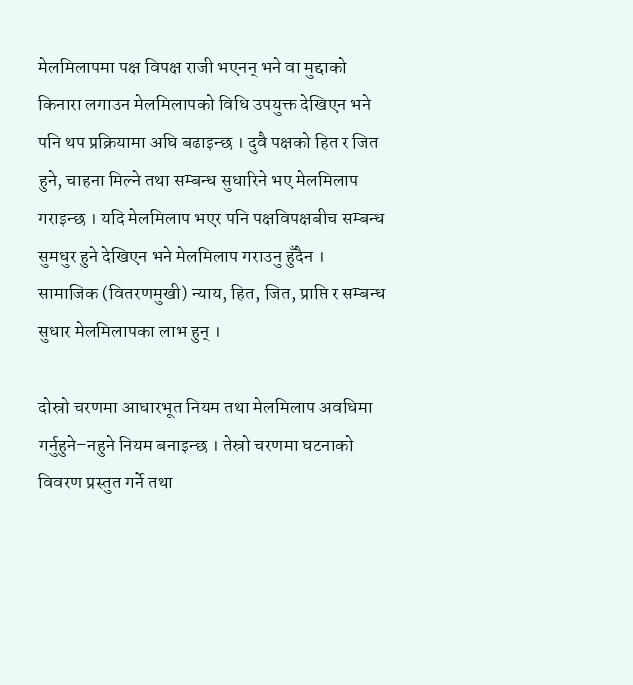मेलमिलापमा पक्ष विपक्ष राजी भएनन् भने वा मुद्दाको किनारा लगाउन मेलमिलापको विधि उपयुक्त देखिएन भने पनि थप प्रक्रियामा अघि बढाइन्छ । दुवै पक्षको हित र जित हुने, चाहना मिल्ने तथा सम्बन्ध सुधारिने भए मेलमिलाप गराइन्छ । यदि मेलमिलाप भएर पनि पक्षविपक्षबीच सम्बन्ध सुमधुर हुने देखिएन भने मेलमिलाप गराउनु हुँदैन । सामाजिक (वितरणमुखी) न्याय, हित, जित, प्राप्ति र सम्बन्ध सुधार मेलमिलापका लाभ हुन् ।

दोस्रो चरणमा आधारभूत नियम तथा मेलमिलाप अवधिमा गर्नुहुने–नहुने नियम बनाइन्छ । तेस्रो चरणमा घटनाको विवरण प्रस्तुत गर्ने तथा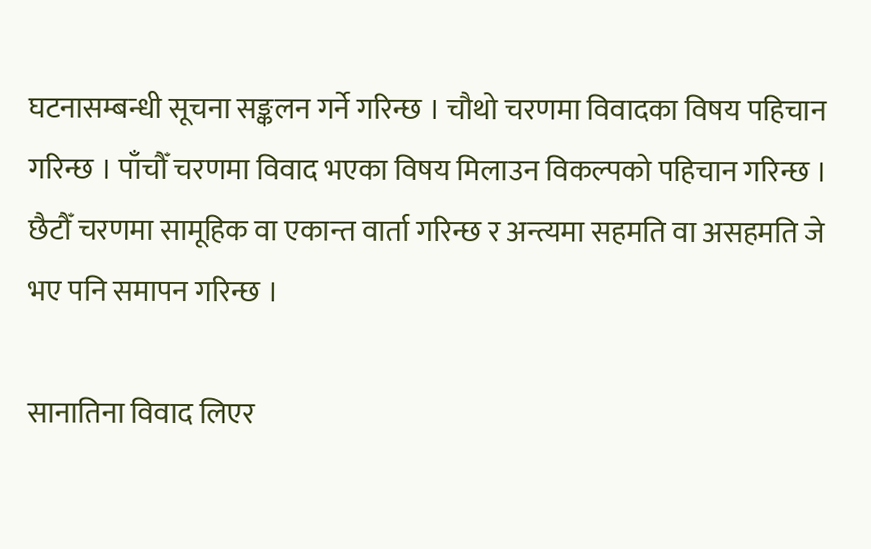घटनासम्बन्धी सूचना सङ्कलन गर्ने गरिन्छ । चौथो चरणमा विवादका विषय पहिचान गरिन्छ । पाँचौँ चरणमा विवाद भएका विषय मिलाउन विकल्पको पहिचान गरिन्छ । छैटौँ चरणमा सामूहिक वा एकान्त वार्ता गरिन्छ र अन्त्यमा सहमति वा असहमति जे भए पनि समापन गरिन्छ ।

सानातिना विवाद लिएर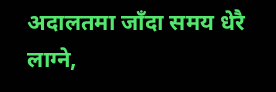अदालतमा जाँदा समय धेरै लाग्ने,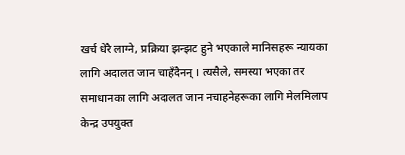खर्च धेरै लाग्ने, प्रक्रिया झन्झट हुने भएकाले मानिसहरू न्यायका लागि अदालत जान चाहँदैनन् । त्यसैले, समस्या भएका तर समाधानका लागि अदालत जान नचाहनेहरूका लागि मेलमिलाप केन्द्र उपयुक्त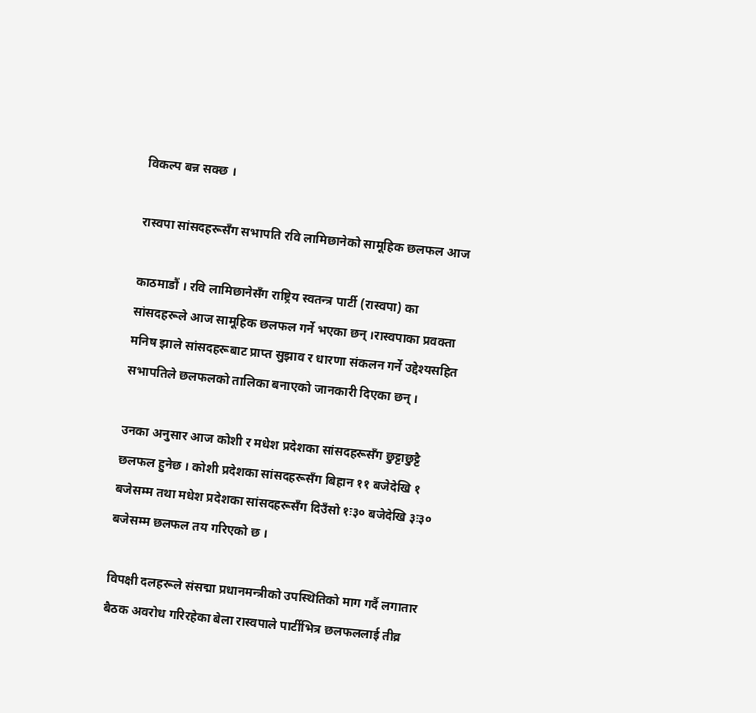विकल्प बन्न सक्छ ।

रास्वपा सांसदहरूसँग सभापति रवि लामिछानेको सामूहिक छलफल आज

काठमाडौं । रवि लामिछानेसँग राष्ट्रिय स्वतन्त्र पार्टी (रास्वपा) का सांसदहरूले आज सामूहिक छलफल गर्ने भएका छन् ।रास्वपाका प्रवक्ता मनिष झाले सांसदहरूबाट प्राप्त सुझाव र धारणा संकलन गर्ने उद्देश्यसहित सभापतिले छलफलको तालिका बनाएको जानकारी दिएका छन् ।

उनका अनुसार आज कोशी र मधेश प्रदेशका सांसदहरूसँग छुट्टाछुट्टै छलफल हुनेछ । कोशी प्रदेशका सांसदहरूसँग बिहान ११ बजेदेखि १ बजेसम्म तथा मधेश प्रदेशका सांसदहरूसँग दिउँसो १ः३० बजेदेखि ३ः३० बजेसम्म छलफल तय गरिएको छ ।

विपक्षी दलहरूले संसद्मा प्रधानमन्त्रीको उपस्थितिको माग गर्दै लगातार बैठक अवरोध गरिरहेका बेला रास्वपाले पार्टीभित्र छलफललाई तीव्र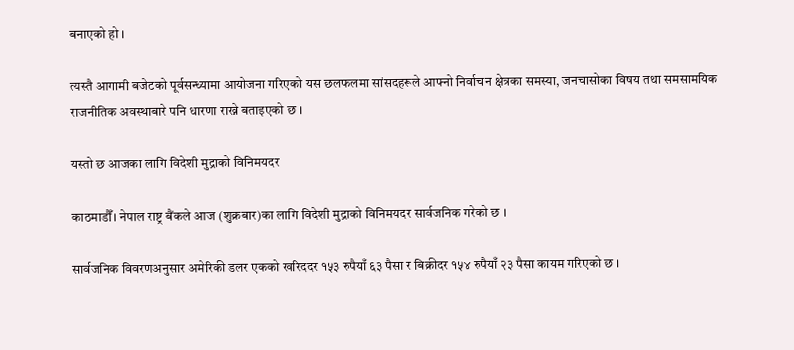बनाएको हो ।

त्यस्तै आगामी बजेटको पूर्वसन्ध्यामा आयोजना गरिएको यस छलफलमा सांसदहरूले आफ्नो निर्वाचन क्षेत्रका समस्या, जनचासोका विषय तथा समसामयिक राजनीतिक अवस्थाबारे पनि धारणा राख्ने बताइएको छ ।

यस्तो छ आजका लागि विदेशी मुद्राको विनिमयदर

काठमाडौँ। नेपाल राष्ट्र बैंकले आज (शुक्रबार)का लागि विदेशी मुद्राको विनिमयदर सार्वजनिक गरेको छ ।

सार्वजनिक विवरणअनुसार अमेरिकी डलर एकको खरिददर १५३ रुपैयाँ ६३ पैसा र बिक्रीदर १५४ रुपैयाँ २३ पैसा कायम गरिएको छ ।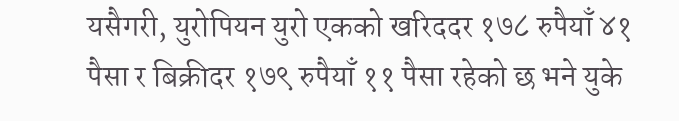यसैगरी, युरोपियन युरो एकको खरिददर १७८ रुपैयाँ ४१ पैसा र बिक्रीदर १७९ रुपैयाँ ११ पैसा रहेको छ भने युके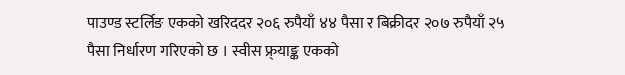पाउण्ड स्टर्लिङ एकको खरिददर २०६ रुपैयाँ ४४ पैसा र बिक्रीदर २०७ रुपैयाँ २५ पैसा निर्धारण गरिएको छ । स्वीस फ्र्याङ्क एकको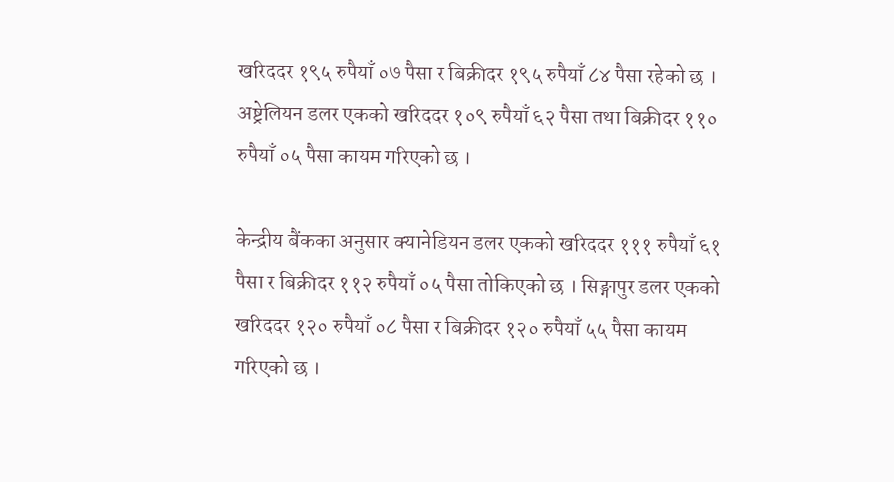खरिददर १९५ रुपैयाँ ०७ पैसा र बिक्रीदर १९५ रुपैयाँ ८४ पैसा रहेको छ । अष्ट्रेलियन डलर एकको खरिददर १०९ रुपैयाँ ६२ पैसा तथा बिक्रीदर ११० रुपैयाँ ०५ पैसा कायम गरिएको छ ।

केन्द्रीय बैंकका अनुसार क्यानेडियन डलर एकको खरिददर १११ रुपैयाँ ६१ पैसा र बिक्रीदर ११२ रुपैयाँ ०५ पैसा तोकिएको छ । सिङ्गापुर डलर एकको खरिददर १२० रुपैयाँ ०८ पैसा र बिक्रीदर १२० रुपैयाँ ५५ पैसा कायम गरिएको छ ।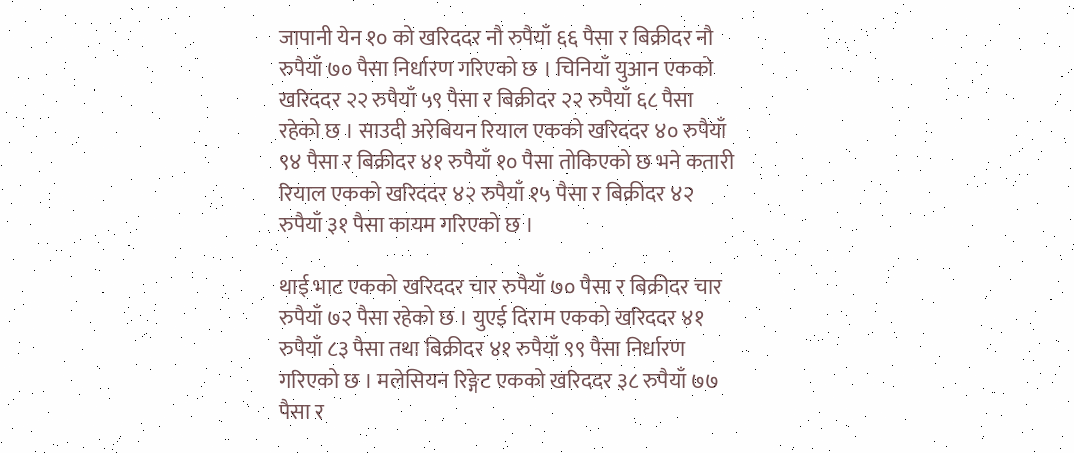जापानी येन १० को खरिददर नौ रुपैयाँ ६६ पैसा र बिक्रीदर नौ रुपैयाँ ७० पैसा निर्धारण गरिएको छ । चिनियाँ युआन एकको खरिददर २२ रुपैयाँ ५९ पैसा र बिक्रीदर २२ रुपैयाँ ६८ पैसा रहेको छ । साउदी अरेबियन रियाल एकको खरिददर ४० रुपैयाँ ९४ पैसा र बिक्रीदर ४१ रुपैयाँ १० पैसा तोकिएको छ भने कतारी रियाल एकको खरिददर ४२ रुपैयाँ १५ पैसा र बिक्रीदर ४२ रुपैयाँ ३१ पैसा कायम गरिएको छ ।

थाई भाट एकको खरिददर चार रुपैयाँ ७० पैसा र बिक्रीदर चार रुपैयाँ ७२ पैसा रहेको छ । युएई दिराम एकको खरिददर ४१ रुपैयाँ ८३ पैसा तथा बिक्रीदर ४१ रुपैयाँ ९९ पैसा निर्धारण गरिएको छ । मलेसियन रिङ्गेट एकको खरिददर ३८ रुपैयाँ ७७ पैसा र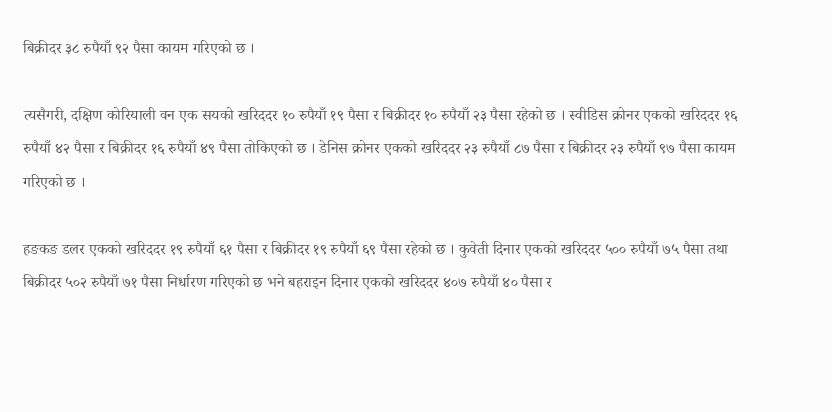बिक्रीदर ३८ रुपैयाँ ९२ पैसा कायम गरिएको छ ।

त्यसैगरी, दक्षिण कोरियाली वन एक सयको खरिददर १० रुपैयाँ १९ पैसा र बिक्रीदर १० रुपैयाँ २३ पैसा रहेको छ । स्वीडिस क्रोनर एकको खरिददर १६ रुपैयाँ ४२ पैसा र बिक्रीदर १६ रुपैयाँ ४९ पैसा तोकिएको छ । डेनिस क्रोनर एकको खरिददर २३ रुपैयाँ ८७ पैसा र बिक्रीदर २३ रुपैयाँ ९७ पैसा कायम गरिएको छ ।

हङकङ डलर एकको खरिददर १९ रुपैयाँ ६१ पैसा र बिक्रीदर १९ रुपैयाँ ६९ पैसा रहेको छ । कुवेती दिनार एकको खरिददर ५०० रुपैयाँ ७५ पैसा तथा बिक्रीदर ५०२ रुपैयाँ ७१ पैसा निर्धारण गरिएको छ भने बहराइन दिनार एकको खरिददर ४०७ रुपैयाँ ४० पैसा र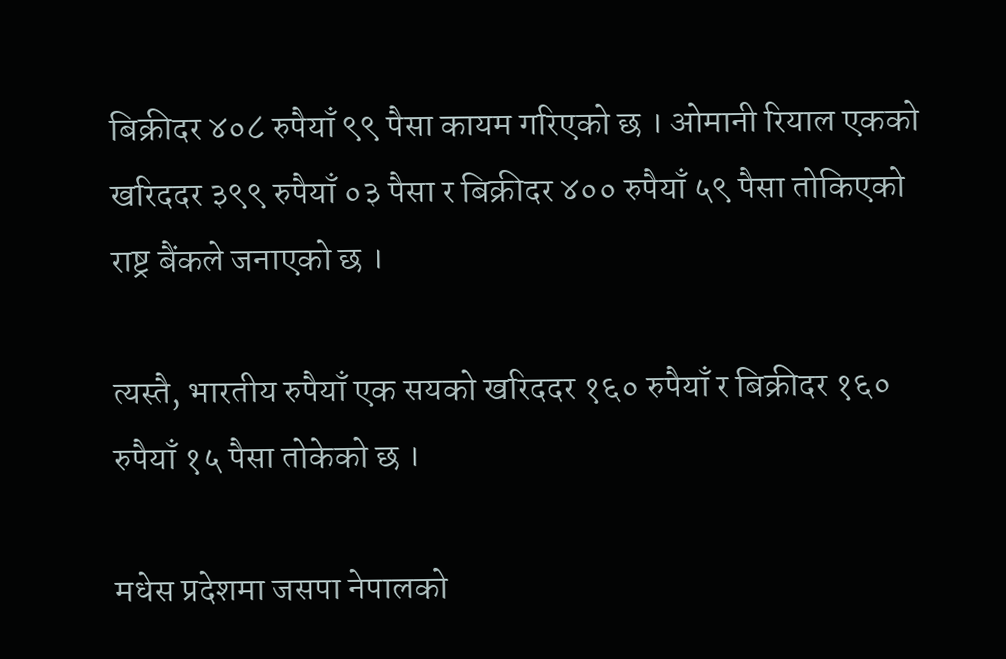बिक्रीदर ४०८ रुपैयाँ ९९ पैसा कायम गरिएको छ । ओमानी रियाल एकको खरिददर ३९९ रुपैयाँ ०३ पैसा र बिक्रीदर ४०० रुपैयाँ ५९ पैसा तोकिएको राष्ट्र बैंकले जनाएको छ ।

त्यस्तै, भारतीय रुपैयाँ एक सयको खरिददर १६० रुपैयाँ र बिक्रीदर १६० रुपैयाँ १५ पैसा तोकेको छ ।

मधेस प्रदेशमा जसपा नेपालको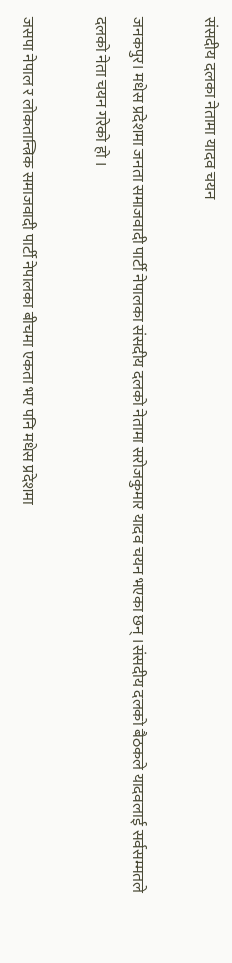संसदीय दलका नेतामा यादव चयन

जनकपुर। मधेस प्रदेशमा जनता समाजवादी पार्टी नेपालका संसदीय दलको नेतामा सरोजकुमार यादव चयन भएका छन् ।संसदीय दलको बैठकले यादवलाई सर्वसम्मतले दलको नेता चयन गरेको हो ।

जसपा नेपाल र लोकतान्त्रिक समाजवादी पार्टी नेपालका बीचमा एकता भए पनि मधेस प्रदेशमा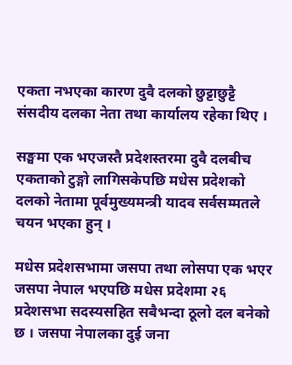एकता नभएका कारण दुवै दलको छुट्टाछुट्टै संसदीय दलका नेता तथा कार्यालय रहेका थिए ।

सङ्घमा एक भएजस्तै प्रदेशस्तरमा दुवै दलबीच एकताको टुङ्गो लागिसकेपछि मधेस प्रदेशको दलको नेतामा पूर्वमुख्यमन्त्री यादव सर्वसम्मतले चयन भएका हुन् ।

मधेस प्रदेशसभामा जसपा तथा लोसपा एक भएर जसपा नेपाल भएपछि मधेस प्रदेशमा २६ प्रदेशसभा सदस्यसहित सबैभन्दा ठूलो दल बनेको छ । जसपा नेपालका दुई जना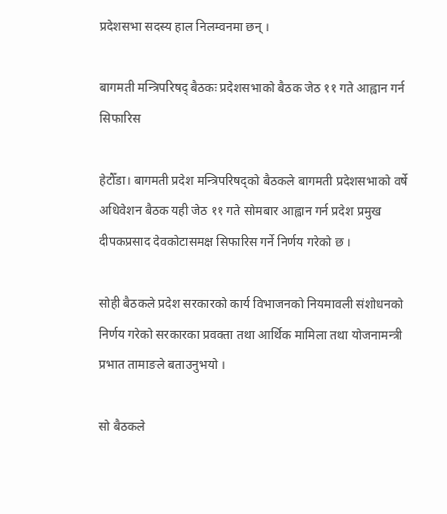प्रदेशसभा सदस्य हाल निलम्वनमा छन् ।

बागमती मन्त्रिपरिषद् बैठकः प्रदेशसभाको बैठक जेठ ११ गते आह्वान गर्न सिफारिस

हेटौँडा। बागमती प्रदेश मन्त्रिपरिषद्को बैठकले बागमती प्रदेशसभाको वर्षे अधिवेशन बैठक यही जेठ ११ गते सोमबार आह्वान गर्न प्रदेश प्रमुख दीपकप्रसाद देवकोटासमक्ष सिफारिस गर्ने निर्णय गरेको छ ।

सोही बैठकले प्रदेश सरकारको कार्य विभाजनको नियमावली संशोधनको निर्णय गरेको सरकारका प्रवक्ता तथा आर्थिक मामिला तथा योजनामन्त्री प्रभात तामाङले बताउनुभयो ।

सो बैठकले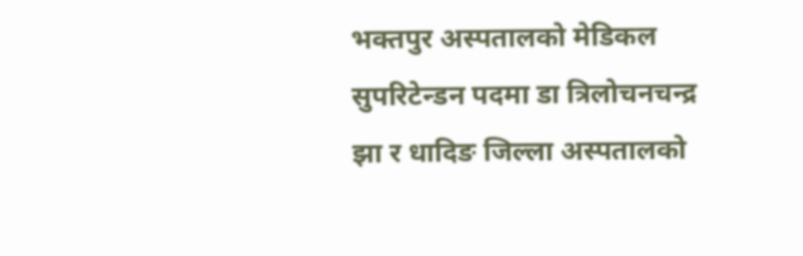भक्तपुर अस्पतालको मेडिकल सुपरिटेन्डन पदमा डा त्रिलोचनचन्द्र झा र धादिङ जिल्ला अस्पतालको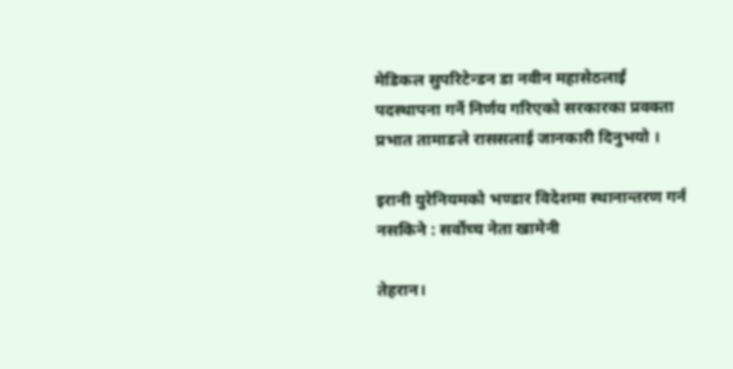मेडिकल सुपरिटेन्डन डा नवीन महासेठलाई पदस्थापना गर्ने निर्णय गरिएको सरकारका प्रवक्ता प्रभात तामाङले राससलाई जानकारी दिनुभयो ।

इरानी युरेनियमको भण्डार विदेशमा स्थानान्तरण गर्न नसकिने : सर्वोच्च नेता खामेनी

तेहरान।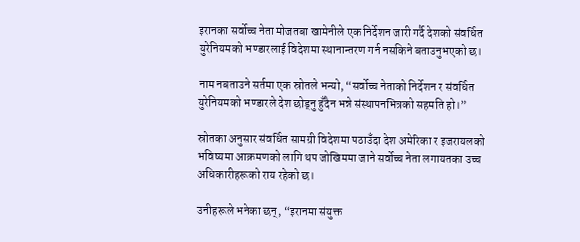इरानका सर्वोच्च नेता मोजतबा खामेनीले एक निर्देशन जारी गर्दै देशको संवर्धित युरेनियमको भण्डारलाई विदेशमा स्थानान्तरण गर्न नसकिने बताउनुभएको छ।

नाम नबताउने सर्तमा एक स्रोतले भन्यो, “सर्वोच्च नेताको निर्देशन र संवर्धित युरेनियमको भण्डारले देश छोड्नु हुँदैन भन्ने संस्थापनभित्रको सहमति हो।”

स्रोतका अनुसार संवर्धित सामग्री विदेशमा पठाउँदा देश अमेरिका र इजरायलको भविष्यमा आक्रमणको लागि थप जोखिममा जाने सर्वोच्च नेता लगायतका उच्च अधिकारीहरूको राय रहेको छ।

उनीहरूले भनेका छन्, “इरानमा संयुक्त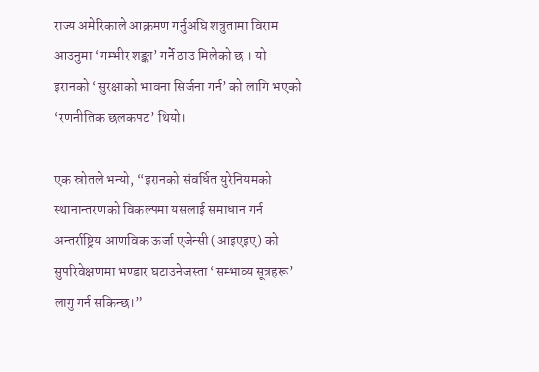राज्य अमेरिकाले आक्रमण गर्नुअघि शत्रुतामा विराम आउनुमा ‘गम्भीर शङ्का’ गर्ने ठाउ मिलेको छ । यो इरानको ‘सुरक्षाको भावना सिर्जना गर्न’ को लागि भएको ‘रणनीतिक छलकपट’ थियो।

एक स्रोतले भन्यो, “इरानको संवर्धित युरेनियमको स्थानान्तरणको विकल्पमा यसलाई समाधान गर्न अन्तर्राष्ट्रिय आणविक ऊर्जा एजेन्सी (आइएइए) को सुपरिवेक्षणमा भण्डार घटाउनेजस्ता ‘सम्भाव्य सूत्रहरू’ लागु गर्न सकिन्छ।”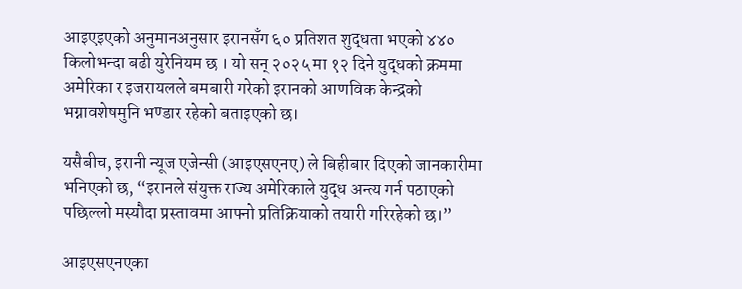आइएइएको अनुमानअनुसार इरानसँग ६० प्रतिशत शुद्धता भएको ४४० किलोभन्दा बढी युरेनियम छ । यो सन् २०२५ मा १२ दिने युद्धको क्रममा अमेरिका र इजरायलले बमबारी गरेको इरानको आणविक केन्द्रको भग्नावशेषमुनि भण्डार रहेको बताइएको छ।

यसैबीच, इरानी न्यूज एजेन्सी (आइएसएनए) ले बिहीबार दिएको जानकारीमा भनिएको छ, “इरानले संयुक्त राज्य अमेरिकाले युद्ध अन्त्य गर्न पठाएको पछिल्लो मस्यौदा प्रस्तावमा आफ्नो प्रतिक्रियाको तयारी गरिरहेको छ।”

आइएसएनएका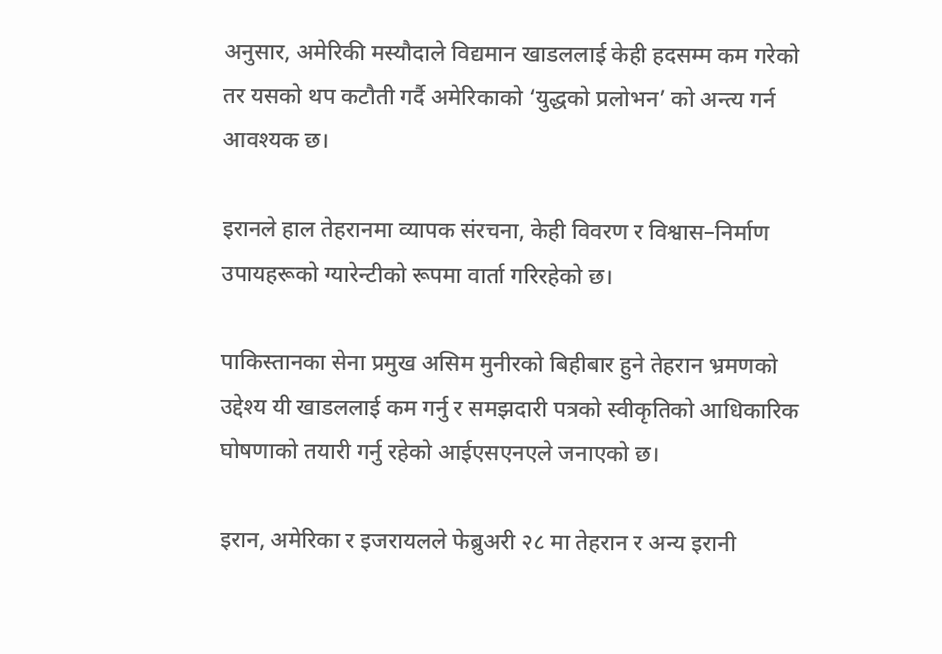अनुसार, अमेरिकी मस्यौदाले विद्यमान खाडललाई केही हदसम्म कम गरेको तर यसको थप कटौती गर्दै अमेरिकाको ‘युद्धको प्रलोभन’ को अन्त्य गर्न आवश्यक छ।

इरानले हाल तेहरानमा व्यापक संरचना, केही विवरण र विश्वास–निर्माण उपायहरूको ग्यारेन्टीको रूपमा वार्ता गरिरहेको छ।

पाकिस्तानका सेना प्रमुख असिम मुनीरको बिहीबार हुने तेहरान भ्रमणको उद्देश्य यी खाडललाई कम गर्नु र समझदारी पत्रको स्वीकृतिको आधिकारिक घोषणाको तयारी गर्नु रहेको आईएसएनएले जनाएको छ।

इरान, अमेरिका र इजरायलले फेब्रुअरी २८ मा तेहरान र अन्य इरानी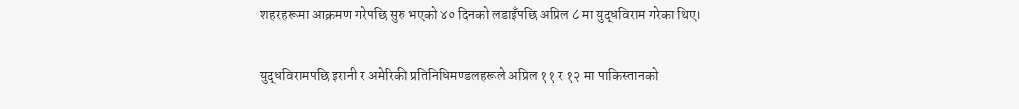शहरहरूमा आक्रमण गरेपछि सुरु भएको ४० दिनको लडाइँपछि अप्रिल ८ मा युद्धविराम गरेका थिए।

युद्धविरामपछि इरानी र अमेरिकी प्रतिनिधिमण्डलहरूले अप्रिल ११ र १२ मा पाकिस्तानको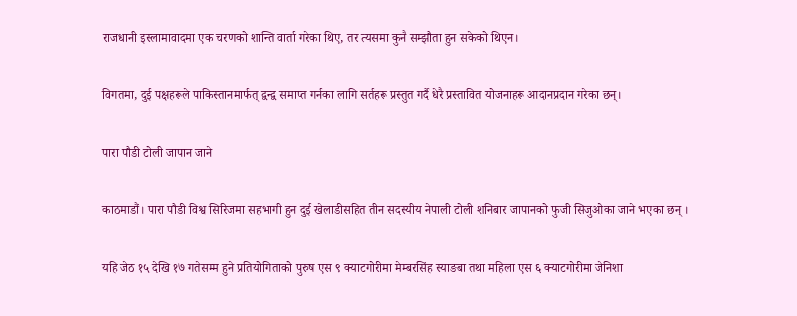राजधानी इस्लामावादमा एक चरणको शान्ति वार्ता गरेका थिए, तर त्यसमा कुनै सम्झौता हुन सकेको थिएन।

विगतमा, दुई पक्षहरूले पाकिस्तानमार्फत् द्वन्द्व समाप्त गर्नका लागि सर्तहरू प्रस्तुत गर्दै धेरै प्रस्तावित योजनाहरू आदानप्रदान गरेका छन्।

पारा पौडी टोली जापान जाने

काठमाडौं। पारा पौडी विश्व सिरिजमा सहभागी हुन दुई खेलाडीसहित तीन सदस्यीय नेपाली टोली शनिबार जापानको फुजी सिजुओका जाने भएका छन् ।

यहि जेठ १५ देखि १७ गतेसम्म हुने प्रतियोगिताको पुरुष एस ९ क्याटगोरीमा मेम्बरसिंह स्याङबा तथा महिला एस ६ क्याटगोरीमा जेनिशा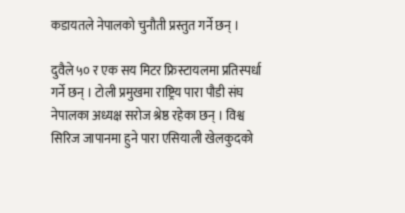कडायतले नेपालको चुनौती प्रस्तुत गर्ने छन् ।

दुवैले ५० र एक सय मिटर फ्रिस्टायलमा प्रतिस्पर्धा गर्ने छन् । टोली प्रमुखमा राष्ट्रिय पारा पौडी संघ नेपालका अध्यक्ष सरोज श्रेष्ठ रहेका छन् । विश्व सिरिज जापानमा हुने पारा एसियाली खेलकुदको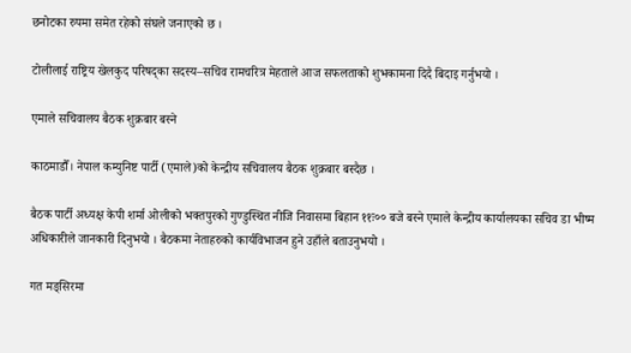छनोटका रुपमा समेत रहेको संघले जनाएको छ ।

टोलीलाई राष्ट्रिय खेलकुद परिषद्का सदस्य–सचिव रामचरित्र मेहताले आज सफलताको शुभकामना दिदै बिदाइ गर्नुभयो ।

एमाले सचिवालय बैठक शुक्रबार बस्ने

काठमाडौँ। नेपाल कम्युनिष्ट पार्टी (एमाले)को केन्द्रीय सचिवालय बैठक शुक्रबार बस्दैछ ।

बैठक पार्टी अध्यक्ष केपी शर्मा ओलीको भक्तपुरको गुण्डुस्थित नीजि निवासमा बिहान ११ः०० बजे बस्ने एमाले केन्द्रीय कार्यालयका सचिव डा भीष्म अधिकारीले जानकारी दिनुभयो । बैठकमा नेताहरुको कार्यविभाजन हुने उहाँले बताउनुभयो ।

गत मङ्सिरमा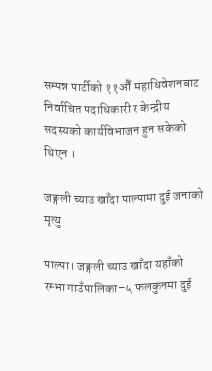सम्पन्न पार्टीको ११औँ महाधिवेशनबाट निर्वाचित पदाधिकारी र केन्द्रीय सदस्यको कार्यविभाजन हुन सकेको थिएन ।

जङ्गली च्याउ खाँदा पाल्पामा दुई जनाको मृत्यु

पाल्पा। जङ्गली च्याउ खाँदा यहाँको रम्भा गाउँपालिका–५ फलकुनमा दुई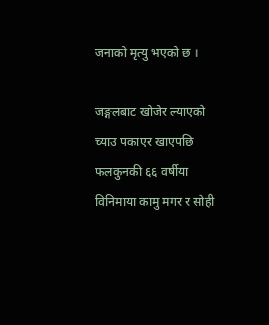जनाको मृत्यु भएको छ ।

जङ्गलबाट खोजेर ल्याएको च्याउ पकाएर खाएपछि फलकुनकी ६६ वर्षीया विनिमाया कामु मगर र सोही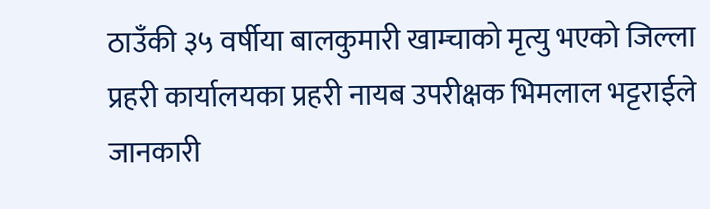ठाउँकी ३५ वर्षीया बालकुमारी खाम्चाको मृत्यु भएको जिल्ला प्रहरी कार्यालयका प्रहरी नायब उपरीक्षक भिमलाल भट्टराईले जानकारी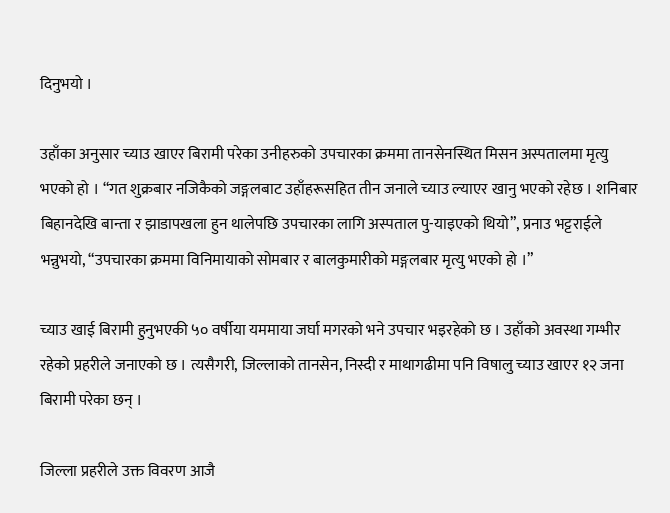दिनुभयो ।

उहाँका अनुसार च्याउ खाएर बिरामी परेका उनीहरुको उपचारका क्रममा तानसेनस्थित मिसन अस्पतालमा मृत्यु भएको हो । “गत शुक्रबार नजिकैको जङ्गलबाट उहाँहरूसहित तीन जनाले च्याउ ल्याएर खानु भएको रहेछ । शनिबार बिहानदेखि बान्ता र झाडापखला हुन थालेपछि उपचारका लागि अस्पताल पु-याइएको थियो”, प्रनाउ भट्टराईले भन्नुभयो, “उपचारका क्रममा विनिमायाको सोमबार र बालकुमारीको मङ्गलबार मृत्यु भएको हो ।”

च्याउ खाई बिरामी हुनुभएकी ५० वर्षीया यममाया जर्घा मगरको भने उपचार भइरहेको छ । उहाँको अवस्था गम्भीर रहेको प्रहरीले जनाएको छ । त्यसैगरी, जिल्लाको तानसेन, निस्दी र माथागढीमा पनि विषालु च्याउ खाएर १२ जना बिरामी परेका छन् ।

जिल्ला प्रहरीले उक्त विवरण आजै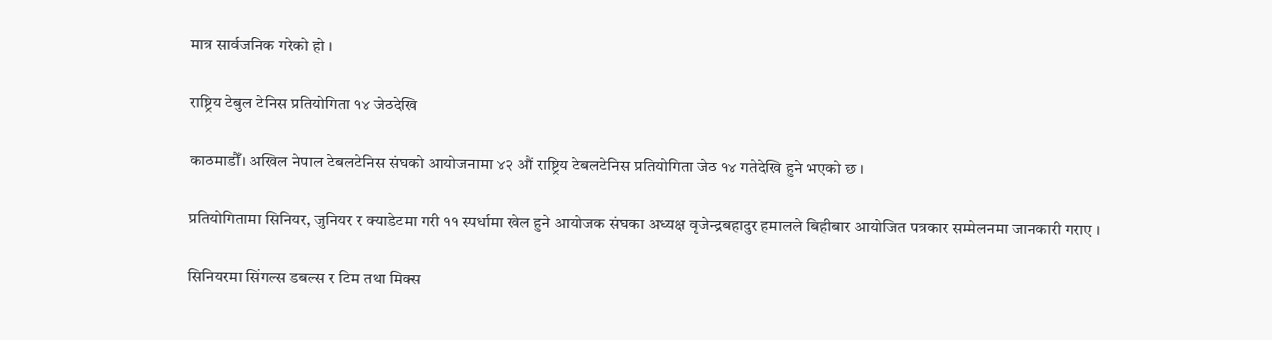मात्र सार्वजनिक गरेको हो ।

राष्ट्रिय टेबुल टेनिस प्रतियोगिता १४ जेठदेखि

काठमाडौँ। अखिल नेपाल टेबलटेनिस संघको आयोजनामा ४२ औं राष्ट्रिय टेबलटेनिस प्रतियोगिता जेठ १४ गतेदेखि हुने भएको छ ।

प्रतियोगितामा सिनियर, जुनियर र क्याडेटमा गरी ११ स्पर्धामा खेल हुने आयोजक संघका अध्यक्ष वृजेन्द्रबहादुर हमालले बिहीबार आयोजित पत्रकार सम्मेलनमा जानकारी गराए ।

सिनियरमा सिंगल्स डबल्स र टिम तथा मिक्स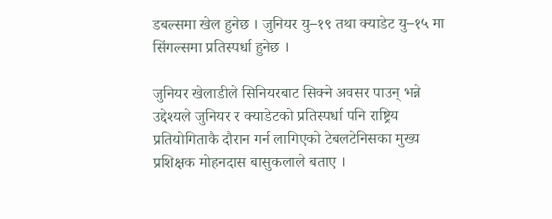डबल्समा खेल हुनेछ । जुनियर यु–१९ तथा क्याडेट यु–१५ मा सिंगल्समा प्रतिस्पर्धा हुनेछ ।

जुनियर खेलाडीले सिनियरबाट सिक्ने अवसर पाउन् भन्ने उद्देश्यले जुनियर र क्याडेटको प्रतिस्पर्धा पनि राष्ट्रिय प्रतियोगिताकै दौरान गर्न लागिएको टेबलटेनिसका मुख्य प्रशिक्षक मोहनदास बासुकलाले बताए ।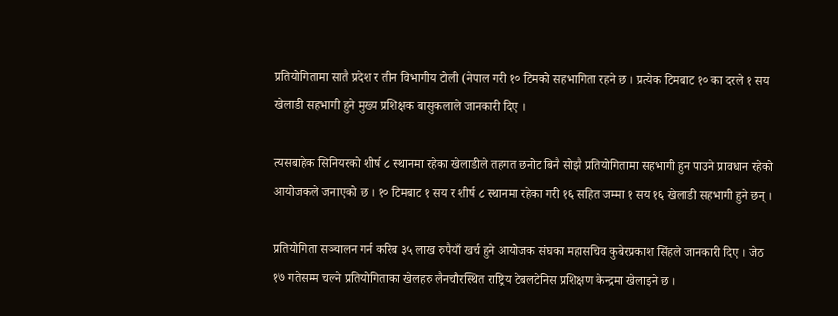प्रतियोगितामा सातै प्रदेश र तीन विभागीय टोली (नेपाल गरी १० टिमको सहभागिता रहने छ । प्रत्येक टिमबाट १० का दरले १ सय खेलाडी सहभागी हुने मुख्य प्रशिक्षक बासुकलाले जानकारी दिए ।

त्यसबाहेक सिनियरको शीर्ष ८ स्थानमा रहेका खेलाडीले तहगत छनोट बिनै सोझै प्रतियोगितामा सहभागी हुन पाउने प्रावधान रहेको आयोजकले जनाएको छ । १० टिमबाट १ सय र शीर्ष ८ स्थानमा रहेका गरी १६ सहित जम्मा १ सय १६ खेलाडी सहभागी हुने छन् ।

प्रतियोगिता सञ्चालन गर्न करिब ३५ लाख रुपैयाँ खर्च हुने आयोजक संघका महासचिव कुबेरप्रकाश सिंहले जानकारी दिए । जेठ १७ गतेसम्म चल्ने प्रतियोगिताका खेलहरु लैनचौरस्थित राष्ट्रिय टेबलटेनिस प्रशिक्षण केन्द्रमा खेलाइने छ ।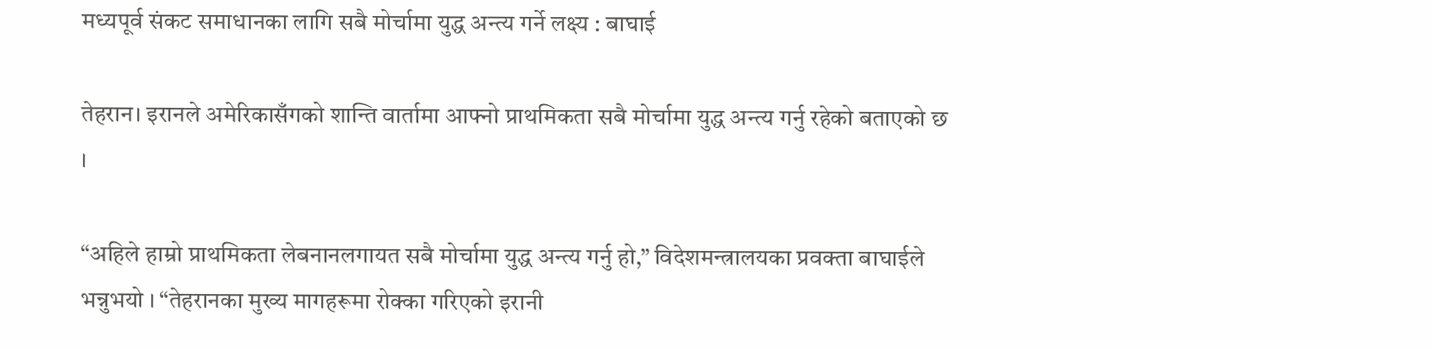मध्यपूर्व संकट समाधानका लागि सबै मोर्चामा युद्ध अन्त्य गर्ने लक्ष्य : बाघाई

तेहरान। इरानले अमेरिकासँगको शान्ति वार्तामा आफ्नो प्राथमिकता सबै मोर्चामा युद्ध अन्त्य गर्नु रहेको बताएको छ ।

“अहिले हाम्रो प्राथमिकता लेबनानलगायत सबै मोर्चामा युद्ध अन्त्य गर्नु हो,” विदेशमन्त्रालयका प्रवक्ता बाघाईले भन्नुभयो । “तेहरानका मुख्य मागहरूमा रोक्का गरिएको इरानी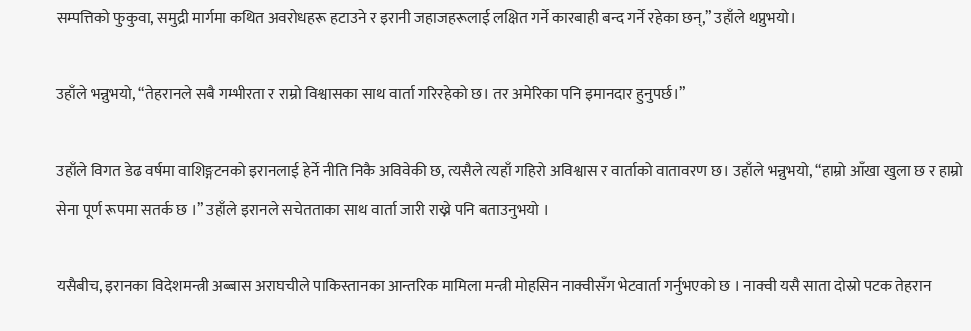सम्पत्तिको फुकुवा, समुद्री मार्गमा कथित अवरोधहरू हटाउने र इरानी जहाजहरूलाई लक्षित गर्ने कारबाही बन्द गर्ने रहेका छन्,” उहाँले थप्नुभयो।

उहाँले भन्नुभयो, “तेहरानले सबै गम्भीरता र राम्रो विश्वासका साथ वार्ता गरिरहेको छ। तर अमेरिका पनि इमानदार हुनुपर्छ।”

उहाँले विगत डेढ वर्षमा वाशिङ्गटनको इरानलाई हेर्ने नीति निकै अविवेकी छ, त्यसैले त्यहाँ गहिरो अविश्वास र वार्ताको वातावरण छ। उहाँले भन्नुभयो, “हाम्रो आँखा खुला छ र हाम्रो सेना पूर्ण रूपमा सतर्क छ ।” उहाँले इरानले सचेतताका साथ वार्ता जारी राख्ने पनि बताउनुभयो ।

यसैबीच, इरानका विदेशमन्त्री अब्बास अराघचीले पाकिस्तानका आन्तरिक मामिला मन्त्री मोहसिन नाक्वीसँग भेटवार्ता गर्नुभएको छ । नाक्वी यसै साता दोस्रो पटक तेहरान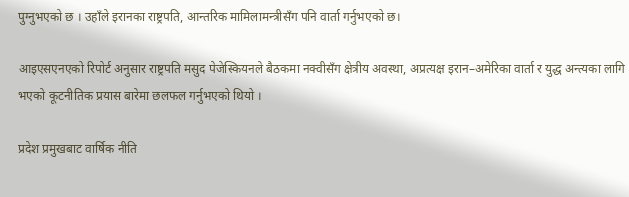पुग्नुभएको छ । उहाँले इरानका राष्ट्रपति, आन्तरिक मामिलामन्त्रीसँग पनि वार्ता गर्नुभएको छ।

आइएसएनएको रिपोर्ट अनुसार राष्ट्रपति मसुद पेजेस्कियनले बैठकमा नक्वीसँग क्षेत्रीय अवस्था, अप्रत्यक्ष इरान–अमेरिका वार्ता र युद्ध अन्त्यका लागि भएको कूटनीतिक प्रयास बारेमा छलफल गर्नुभएको थियो ।

प्रदेश प्रमुखबाट वार्षिक नीति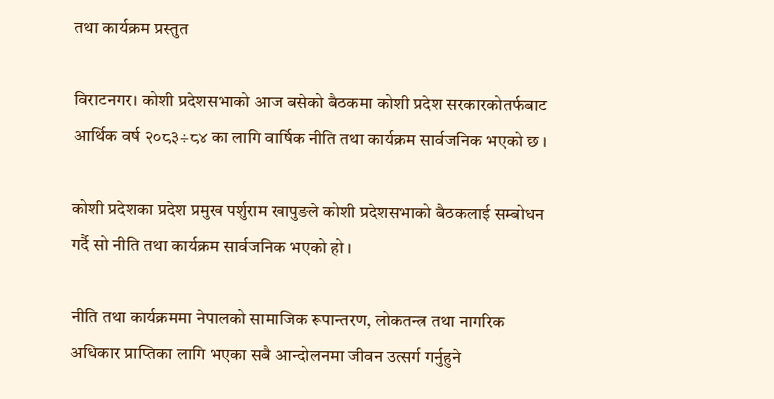तथा कार्यक्रम प्रस्तुत

विराटनगर। कोशी प्रदेशसभाको आज बसेको बैठकमा कोशी प्रदेश सरकारकोतर्फबाट आर्थिक वर्ष २०८३÷८४ का लागि वार्षिक नीति तथा कार्यक्रम सार्वजनिक भएको छ ।

कोशी प्रदेशका प्रदेश प्रमुख पर्शुराम खापुङले कोशी प्रदेशसभाको बैठकलाई सम्बोधन गर्दै सो नीति तथा कार्यक्रम सार्वजनिक भएको हो ।

नीति तथा कार्यक्रममा नेपालको सामाजिक रूपान्तरण, लोकतन्त्र तथा नागरिक अधिकार प्राप्तिका लागि भएका सबै आन्दोलनमा जीवन उत्सर्ग गर्नुहुने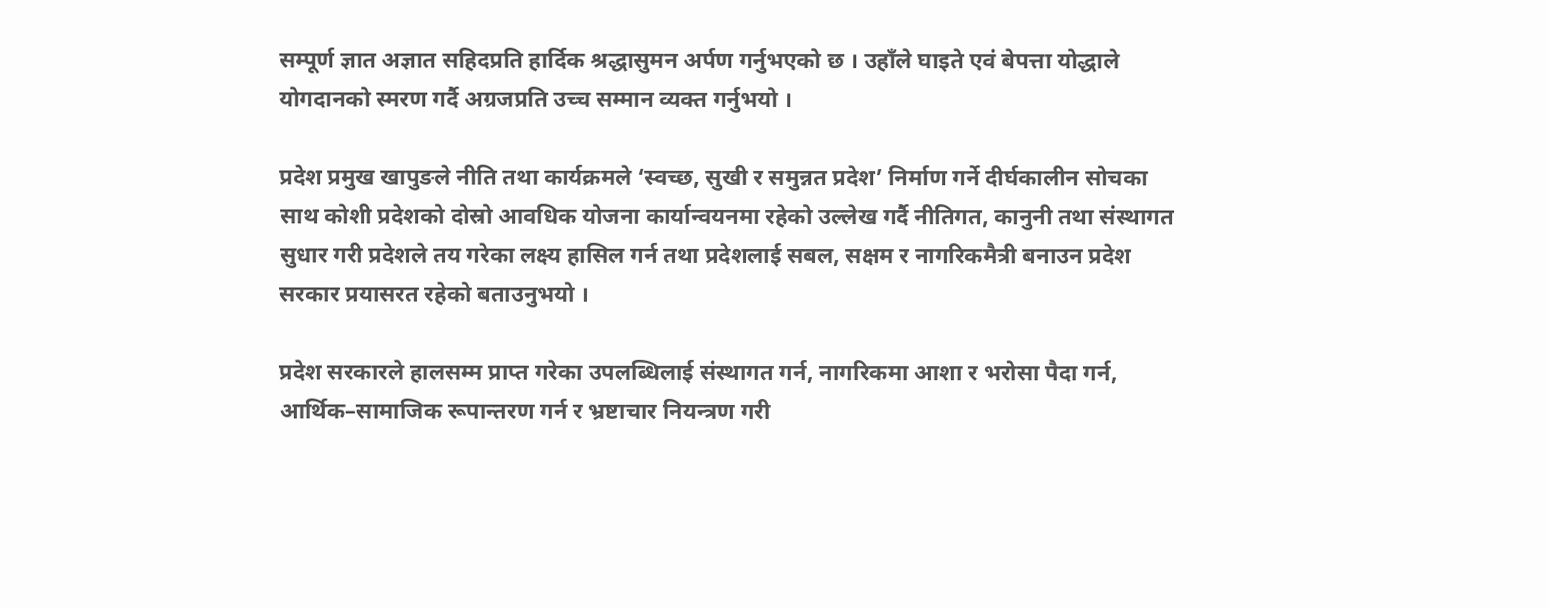सम्पूर्ण ज्ञात अज्ञात सहिदप्रति हार्दिक श्रद्धासुमन अर्पण गर्नुभएको छ । उहाँले घाइते एवं बेपत्ता योद्धाले योगदानको स्मरण गर्दै अग्रजप्रति उच्च सम्मान व्यक्त गर्नुभयो ।

प्रदेश प्रमुख खापुङले नीति तथा कार्यक्रमले ‘स्वच्छ, सुखी र समुन्नत प्रदेश’ निर्माण गर्ने दीर्घकालीन सोचका साथ कोशी प्रदेशको दोस्रो आवधिक योजना कार्यान्वयनमा रहेको उल्लेख गर्दै नीतिगत, कानुनी तथा संस्थागत सुधार गरी प्रदेशले तय गरेका लक्ष्य हासिल गर्न तथा प्रदेशलाई सबल, सक्षम र नागरिकमैत्री बनाउन प्रदेश सरकार प्रयासरत रहेको बताउनुभयो ।

प्रदेश सरकारले हालसम्म प्राप्त गरेका उपलब्धिलाई संस्थागत गर्न, नागरिकमा आशा र भरोसा पैदा गर्न, आर्थिक–सामाजिक रूपान्तरण गर्न र भ्रष्टाचार नियन्त्रण गरी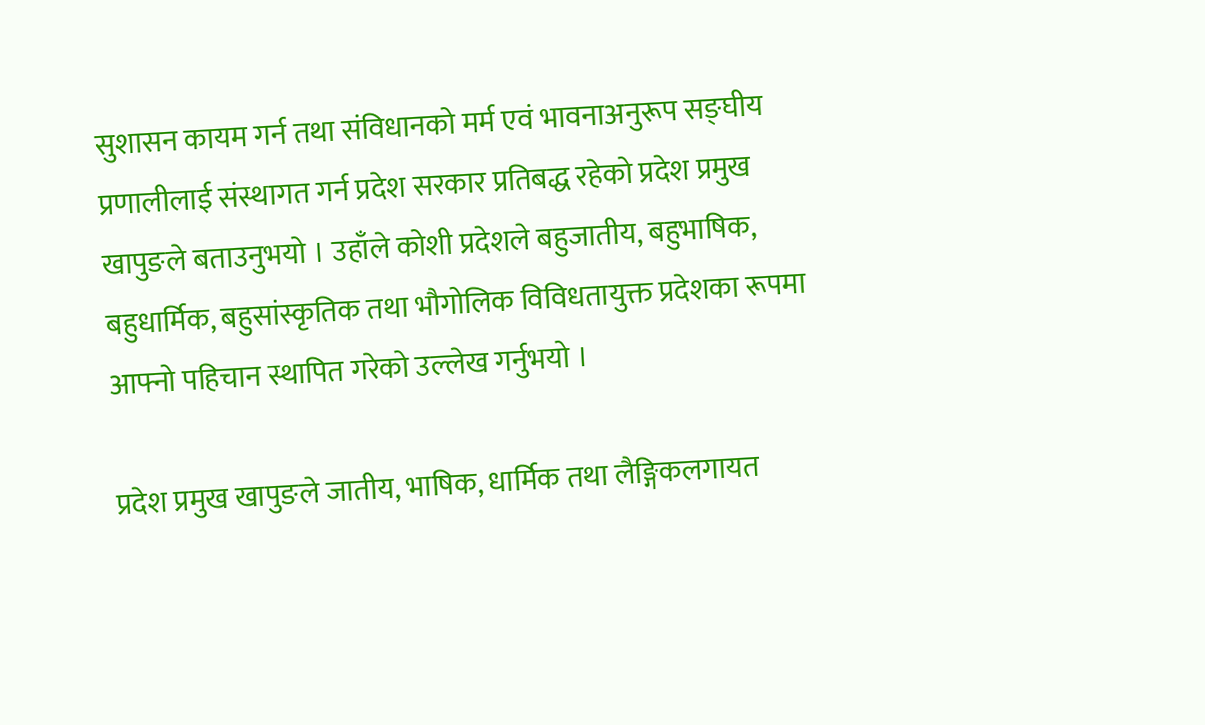सुशासन कायम गर्न तथा संविधानको मर्म एवं भावनाअनुरूप सङ्घीय प्रणालीलाई संस्थागत गर्न प्रदेश सरकार प्रतिबद्ध रहेको प्रदेश प्रमुख खापुङले बताउनुभयो । उहाँले कोशी प्रदेशले बहुजातीय, बहुभाषिक, बहुधार्मिक, बहुसांस्कृतिक तथा भौगोलिक विविधतायुक्त प्रदेशका रूपमा आफ्नो पहिचान स्थापित गरेको उल्लेख गर्नुभयो ।

प्रदेश प्रमुख खापुङले जातीय, भाषिक, धार्मिक तथा लैङ्गिकलगायत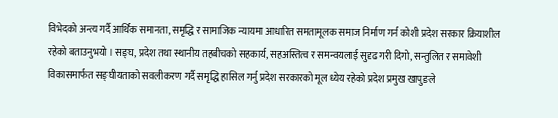विभेदको अन्त्य गर्दै आर्थिक समानता, समृद्धि र सामाजिक न्यायमा आधारित समतामूलक समाज निर्माण गर्न कोशी प्रदेश सरकार क्रियाशील रहेको बताउनुभयो । सङ्घ, प्रदेश तथा स्थानीय तहबीचको सहकार्य, सहअस्तित्व र समन्वयलाई सुदृढ गरी दिगो, सन्तुलित र समावेशी विकासमार्फत सङ्घीयताको सवलीकरण गर्दै समृद्धि हासिल गर्नु प्रदेश सरकारको मूल ध्येय रहेको प्रदेश प्रमुख खापुङले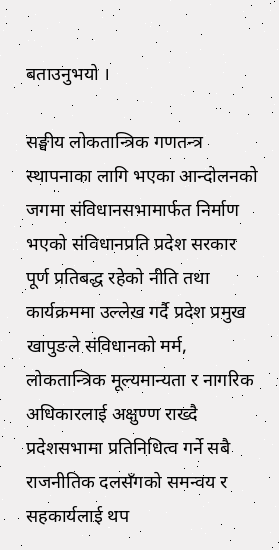बताउनुभयो ।

सङ्घीय लोकतान्त्रिक गणतन्त्र स्थापनाका लागि भएका आन्दोलनको जगमा संविधानसभामार्फत निर्माण भएको संविधानप्रति प्रदेश सरकार पूर्ण प्रतिबद्ध रहेको नीति तथा कार्यक्रममा उल्लेख गर्दै प्रदेश प्रमुख खापुङले संविधानको मर्म, लोकतान्त्रिक मूल्यमान्यता र नागरिक अधिकारलाई अक्षुण्ण राख्दै प्रदेशसभामा प्रतिनिधित्व गर्ने सबै राजनीतिक दलसँगको समन्वय र सहकार्यलाई थप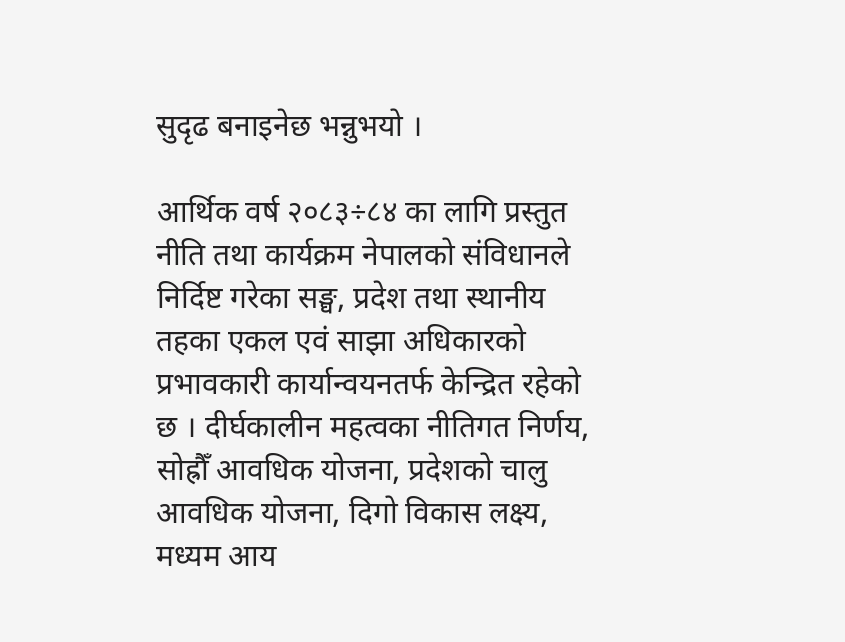सुदृढ बनाइनेछ भन्नुभयो ।

आर्थिक वर्ष २०८३÷८४ का लागि प्रस्तुत नीति तथा कार्यक्रम नेपालको संविधानले निर्दिष्ट गरेका सङ्घ, प्रदेश तथा स्थानीय तहका एकल एवं साझा अधिकारको प्रभावकारी कार्यान्वयनतर्फ केन्द्रित रहेको छ । दीर्घकालीन महत्वका नीतिगत निर्णय, सोह्रौँ आवधिक योजना, प्रदेशको चालु आवधिक योजना, दिगो विकास लक्ष्य, मध्यम आय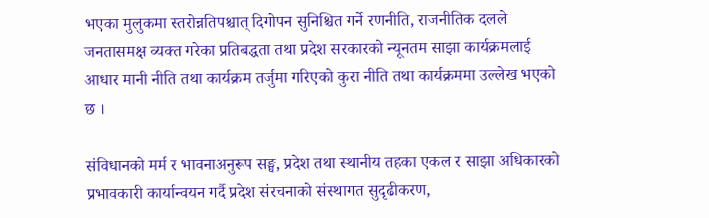भएका मुलुकमा स्तरोन्नतिपश्चात् दिगोपन सुनिश्चित गर्ने रणनीति, राजनीतिक दलले जनतासमक्ष व्यक्त गरेका प्रतिबद्धता तथा प्रदेश सरकारको न्यूनतम साझा कार्यक्रमलाई आधार मानी नीति तथा कार्यक्रम तर्जुमा गरिएको कुरा नीति तथा कार्यक्रममा उल्लेख भएको छ ।

संविधानको मर्म र भावनाअनुरूप सङ्घ, प्रदेश तथा स्थानीय तहका एकल र साझा अधिकारको प्रभावकारी कार्यान्वयन गर्दै प्रदेश संरचनाको संस्थागत सुदृढीकरण,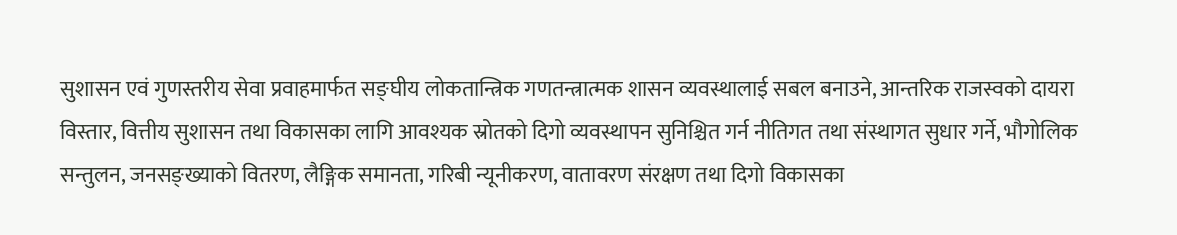सुशासन एवं गुणस्तरीय सेवा प्रवाहमार्फत सङ्घीय लोकतान्त्रिक गणतन्त्रात्मक शासन व्यवस्थालाई सबल बनाउने, आन्तरिक राजस्वको दायरा विस्तार, वित्तीय सुशासन तथा विकासका लागि आवश्यक स्रोतको दिगो व्यवस्थापन सुनिश्चित गर्न नीतिगत तथा संस्थागत सुधार गर्ने, भौगोलिक सन्तुलन, जनसङ्ख्याको वितरण, लैङ्गिक समानता, गरिबी न्यूनीकरण, वातावरण संरक्षण तथा दिगो विकासका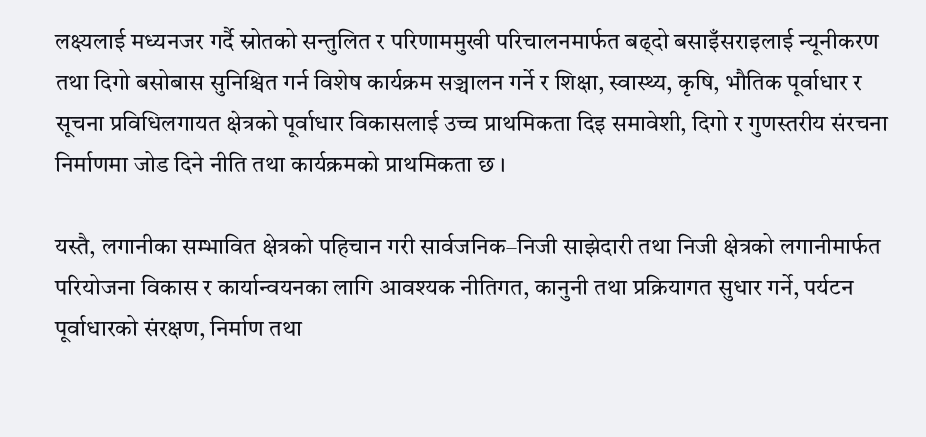लक्ष्यलाई मध्यनजर गर्दै स्रोतको सन्तुलित र परिणाममुखी परिचालनमार्फत बढ्दो बसाइँसराइलाई न्यूनीकरण तथा दिगो बसोबास सुनिश्चित गर्न विशेष कार्यक्रम सञ्चालन गर्ने र शिक्षा, स्वास्थ्य, कृषि, भौतिक पूर्वाधार र सूचना प्रविधिलगायत क्षेत्रको पूर्वाधार विकासलाई उच्च प्राथमिकता दिइ समावेशी, दिगो र गुणस्तरीय संरचना निर्माणमा जोड दिने नीति तथा कार्यक्रमको प्राथमिकता छ ।

यस्तै, लगानीका सम्भावित क्षेत्रको पहिचान गरी सार्वजनिक–निजी साझेदारी तथा निजी क्षेत्रको लगानीमार्फत परियोजना विकास र कार्यान्वयनका लागि आवश्यक नीतिगत, कानुनी तथा प्रक्रियागत सुधार गर्ने, पर्यटन पूर्वाधारको संरक्षण, निर्माण तथा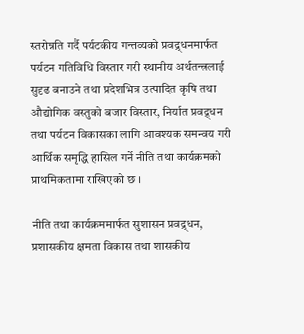स्तरोन्नति गर्दै पर्यटकीय गन्तव्यको प्रवद्र्धनमार्फत पर्यटन गतिविधि विस्तार गरी स्थानीय अर्थतन्त्रलाई सुदृढ बनाउने तथा प्रदेशभित्र उत्पादित कृषि तथा औद्योगिक वस्तुको बजार विस्तार, निर्यात प्रवद्र्धन तथा पर्यटन विकासका लागि आवश्यक समन्वय गरी आर्थिक समृद्धि हासिल गर्ने नीति तथा कार्यक्रमको प्राथमिकतामा राखिएको छ ।

नीति तथा कार्यक्रममार्फत सुशासन प्रवद्र्धन, प्रशासकीय क्षमता विकास तथा शासकीय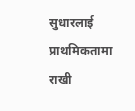सुधारलाई प्राथमिकतामा राखी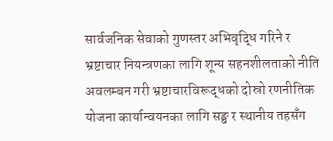सार्वजनिक सेवाको गुणस्तर अभिवृद्धि गरिने र भ्रष्टाचार नियन्त्रणका लागि शून्य सहनशीलताको नीति अवलम्बन गरी भ्रष्टाचारविरूद्धको दोस्रो रणनीतिक योजना कार्यान्वयनका लागि सङ्घ र स्थानीय तहसँग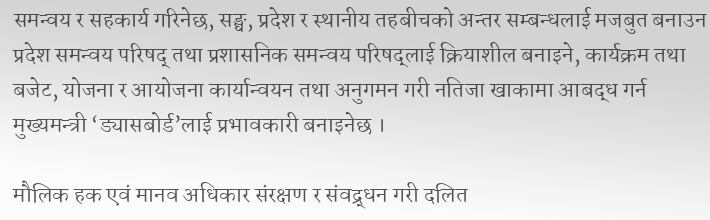समन्वय र सहकार्य गरिनेछ, सङ्घ, प्रदेश र स्थानीय तहबीचको अन्तर सम्बन्धलाई मजबुत बनाउन प्रदेश समन्वय परिषद् तथा प्रशासनिक समन्वय परिषद्लाई क्रियाशील बनाइने, कार्यक्रम तथा बजेट, योजना र आयोजना कार्यान्वयन तथा अनुगमन गरी नतिजा खाकामा आबद्ध गर्न मुख्यमन्त्री ‘ड्यासबोर्ड’लाई प्रभावकारी बनाइनेछ ।

मौलिक हक एवं मानव अधिकार संरक्षण र संवद्र्धन गरी दलित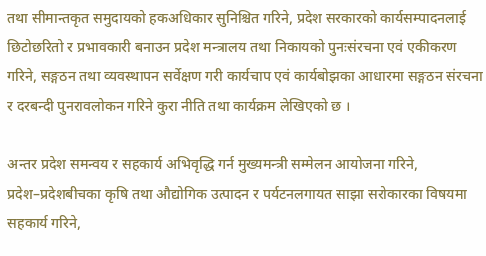तथा सीमान्तकृत समुदायको हकअधिकार सुनिश्चित गरिने, प्रदेश सरकारको कार्यसम्पादनलाई छिटोछरितो र प्रभावकारी बनाउन प्रदेश मन्त्रालय तथा निकायको पुनःसंरचना एवं एकीकरण गरिने, सङ्गठन तथा व्यवस्थापन सर्वेक्षण गरी कार्यचाप एवं कार्यबोझका आधारमा सङ्गठन संरचना र दरबन्दी पुनरावलोकन गरिने कुरा नीति तथा कार्यक्रम लेखिएको छ ।

अन्तर प्रदेश समन्वय र सहकार्य अभिवृद्धि गर्न मुख्यमन्त्री सम्मेलन आयोजना गरिने, प्रदेश–प्रदेशबीचका कृषि तथा औद्योगिक उत्पादन र पर्यटनलगायत साझा सरोकारका विषयमा सहकार्य गरिने,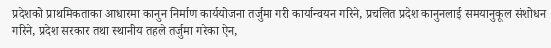प्रदेशको प्राथमिकताका आधारमा कानुन निर्माण कार्ययोजना तर्जुमा गरी कार्यान्वयन गरिने, प्रचलित प्रदेश कानुनलाई समयानुकूल संशोधन गरिने, प्रदेश सरकार तथा स्थानीय तहले तर्जुमा गरेका ऐन,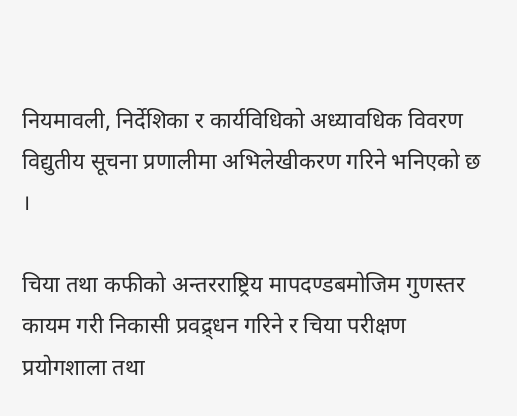नियमावली, निर्देशिका र कार्यविधिको अध्यावधिक विवरण विद्युतीय सूचना प्रणालीमा अभिलेखीकरण गरिने भनिएको छ ।

चिया तथा कफीको अन्तरराष्ट्रिय मापदण्डबमोजिम गुणस्तर कायम गरी निकासी प्रवद्र्धन गरिने र चिया परीक्षण प्रयोगशाला तथा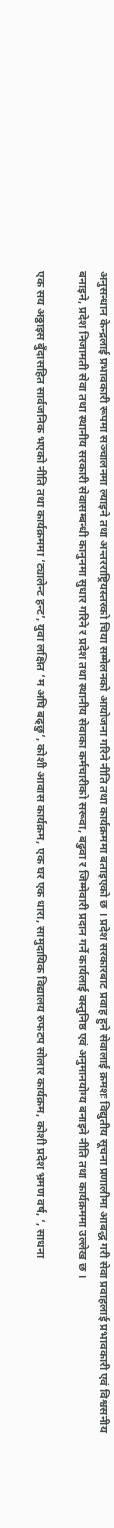अनुसन्धान केन्द्रलाई प्रभावकारी रूपमा सञ्चालनमा ल्याइने तथा अन्तरराष्ट्रियस्तरको चिया सम्मेलनको आयोजना गरिने नीति तथा कार्यक्रममा बताइएको छ । प्रदेश सरकारबाट प्रवाह हुने सेवालाई क्रमशः विद्युतीय सूचना प्रणालीमा आबद्ध गरी सेवा प्रवाहलाई प्रभावकारी एवं विश्वसनीय बनाइने, प्रदेश निजामती सेवा तथा स्थानीय सरकारी सेवासम्बन्धी कानुनमा सुधार गरिने र प्रदेश तथा स्थानीय सेवाका कर्मचारीको सरूवा, बढुवा र जिम्मेवारी प्रदान गर्ने कार्यलाई वस्तुनिष्ठ एवं अनुमानयोग्य बनाइने नीति तथा कार्यक्रममा उल्लेख छ ।

एक सय अठ्ठाइस बुँदासहित सार्वजनिक भएको नीति तथा कार्यक्रममा ‘ट्यालेन्ट हन्ट’, युवा लक्षित ‘म अघि बढ्छु’, कोशी आवास कार्यक्रम, एक घर एक धारा, सामुदायिक विद्यालय रुफटप सोलार कार्यक्रम, कोशी प्रदेश भ्रमण वर्ष, ‘, साधना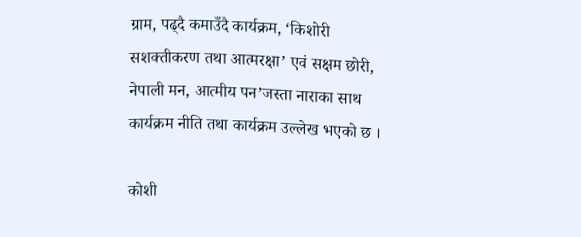ग्राम, पढ्दै कमाउँदै कार्यक्रम, ‘किशोरी सशक्तीकरण तथा आत्मरक्षा’ एवं सक्षम छोरी, नेपाली मन, आत्मीय पन’जस्ता नाराका साथ कार्यक्रम नीति तथा कार्यक्रम उल्लेख भएको छ ।

कोशी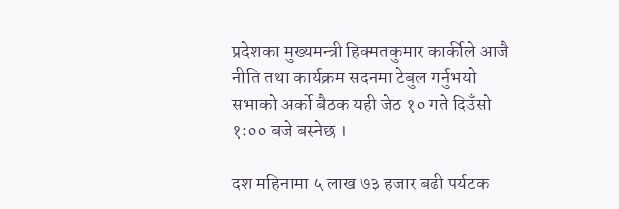प्रदेशका मुख्यमन्त्री हिक्मतकुमार कार्कीले आजै नीति तथा कार्यक्रम सदनमा टेबुल गर्नुभयो सभाको अर्को बैठक यही जेठ १० गते दिउँसो १ः०० बजे बस्नेछ ।

दश महिनामा ५ लाख ७३ हजार बढी पर्यटक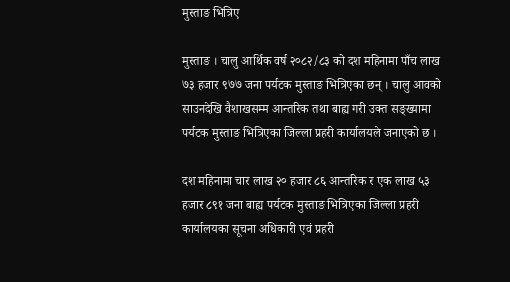मुस्ताङ भित्रिए

मुस्ताङ । चालु आर्थिक वर्ष २०८२/८३ को दश महिनामा पाँच लाख ७३ हजार ९७७ जना पर्यटक मुस्ताङ भित्रिएका छन् । चालु आवको साउनदेखि वैशाखसम्म आन्तरिक तथा बाह्य गरी उक्त सङ्ख्यामा पर्यटक मुस्ताङ भित्रिएका जिल्ला प्रहरी कार्यालयले जनाएको छ ।

दश महिनामा चार लाख २० हजार ८६ आन्तरिक र एक लाख ५३ हजार ८९१ जना बाह्य पर्यटक मुस्ताङ भित्रिएका जिल्ला प्रहरी कार्यालयका सूचना अधिकारी एवं प्रहरी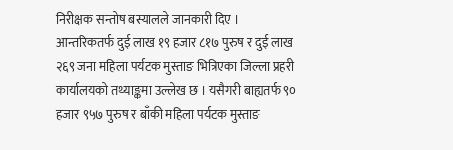निरीक्षक सन्तोष बस्यालले जानकारी दिए । आन्तरिकतर्फ दुई लाख १९ हजार ८१७ पुरुष र दुई लाख २६९ जना महिला पर्यटक मुस्ताङ भित्रिएका जिल्ला प्रहरी कार्यालयको तथ्याङ्कमा उल्लेख छ । यसैगरी बाह्यतर्फ ९० हजार ९५७ पुरुष र बाँकी महिला पर्यटक मुस्ताङ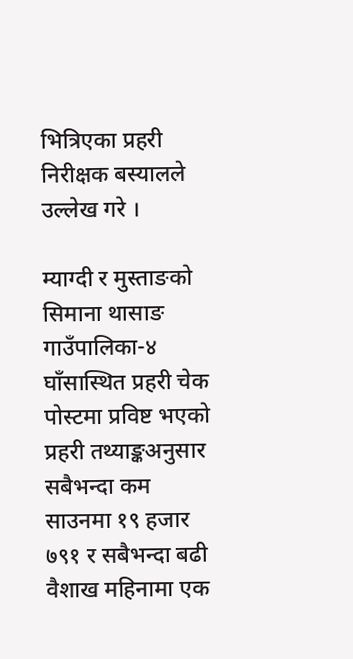भित्रिएका प्रहरी निरीक्षक बस्यालले उल्लेख गरे ।

म्याग्दी र मुस्ताङको सिमाना थासाङ गाउँपालिका-४ घाँसास्थित प्रहरी चेक पोस्टमा प्रविष्ट भएको प्रहरी तथ्याङ्कअनुसार सबैभन्दा कम साउनमा १९ हजार ७९१ र सबैभन्दा बढी वैशाख महिनामा एक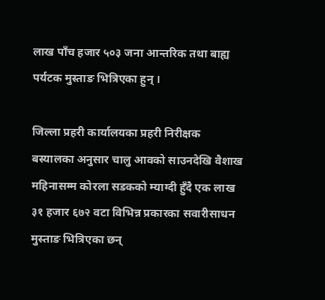लाख पाँच हजार ५०३ जना आन्तरिक तथा बाह्य पर्यटक मुस्ताङ भित्रिएका हुन् ।

जिल्ला प्रहरी कार्यालयका प्रहरी निरीक्षक बस्यालका अनुसार चालु आवको साउनदेखि वैशाख महिनासम्म कोरला सडकको म्याग्दी हुँदै एक लाख ३१ हजार ६७२ वटा विभिन्न प्रकारका सवारीसाधन मुस्ताङ भित्रिएका छन्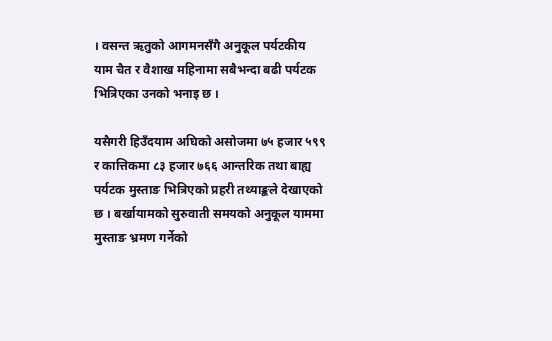। वसन्त ऋतुको आगमनसँगै अनुकूल पर्यटकीय याम चैत र वैशाख महिनामा सबैभन्दा बढी पर्यटक भित्रिएका उनको भनाइ छ ।

यसैगरी हिउँदयाम अघिको असोजमा ७५ हजार ५९९ र कात्तिकमा ८३ हजार ७६६ आन्तरिक तथा बाह्य पर्यटक मुस्ताङ भित्रिएको प्रहरी तथ्याङ्कले देखाएको छ । बर्खायामको सुरुवाती समयको अनुकूल याममा मुस्ताङ भ्रमण गर्नेको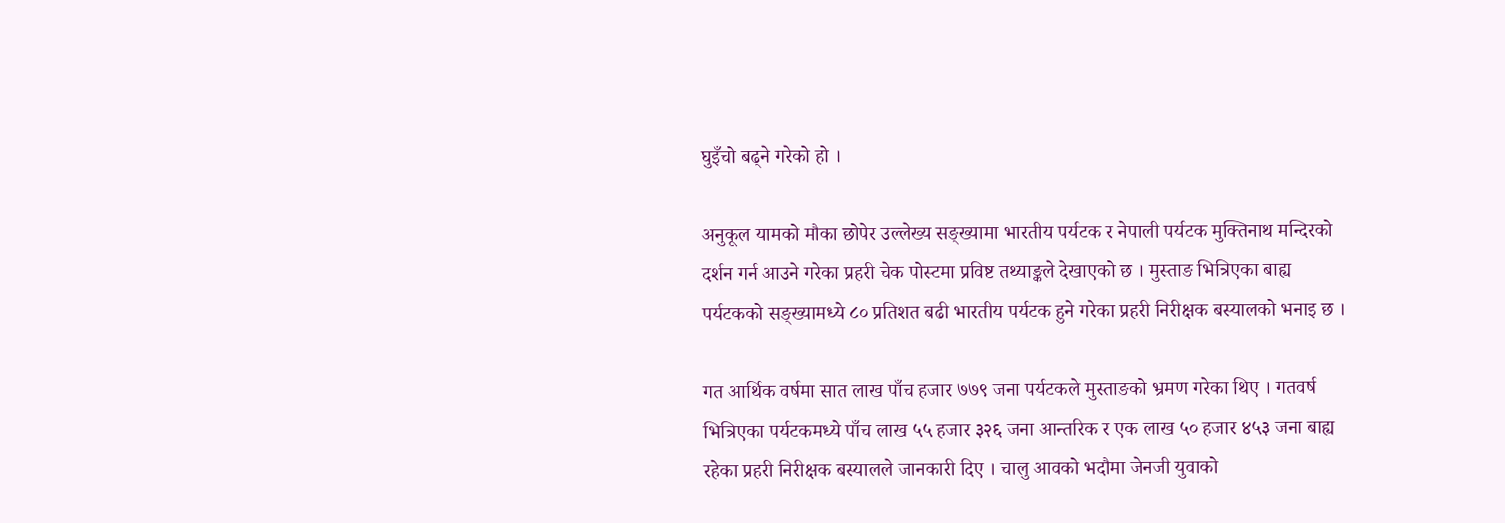घुइँचो बढ्ने गरेको हो ।

अनुकूल यामको मौका छोपेर उल्लेख्य सङ्ख्यामा भारतीय पर्यटक र नेपाली पर्यटक मुक्तिनाथ मन्दिरको दर्शन गर्न आउने गरेका प्रहरी चेक पोस्टमा प्रविष्ट तथ्याङ्कले देखाएको छ । मुस्ताङ भित्रिएका बाह्य पर्यटकको सङ्ख्यामध्ये ८० प्रतिशत बढी भारतीय पर्यटक हुने गरेका प्रहरी निरीक्षक बस्यालको भनाइ छ ।

गत आर्थिक वर्षमा सात लाख पाँच हजार ७७९ जना पर्यटकले मुस्ताङको भ्रमण गरेका थिए । गतवर्ष भित्रिएका पर्यटकमध्ये पाँच लाख ५५ हजार ३२६ जना आन्तरिक र एक लाख ५० हजार ४५३ जना बाह्य रहेका प्रहरी निरीक्षक बस्यालले जानकारी दिए । चालु आवको भदौमा जेनजी युवाको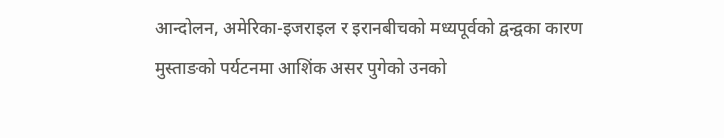आन्दोलन, अमेरिका-इजराइल र इरानबीचको मध्यपूर्वको द्वन्द्वका कारण मुस्ताङको पर्यटनमा आशिंक असर पुगेको उनको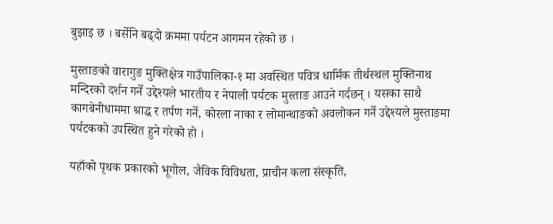बुझाइ छ । बर्सेनि बढ्दो क्रममा पर्यटन आगमन रहेको छ ।

मुस्ताङको वारागुङ मुक्तिक्षेत्र गाउँपालिका-१ मा अवस्थित पवित्र धार्मिक तीर्थस्थल मुक्तिनाथ मन्दिरको दर्शन गर्ने उद्देश्यले भारतीय र नेपाली पर्यटक मुस्ताङ आउने गर्दछन् । यसका साथै कागबेनीधाममा श्राद्ध र तर्पण गर्ने, कोरला नाका र लोमान्थाङको अवलोकन गर्ने उद्देश्यले मुस्ताङमा पर्यटकको उपस्थित हुने गरेको हो ।

यहाँको पृथक प्रकारको भूगोल, जैविक विविधता, प्राचीन कला संस्कृति,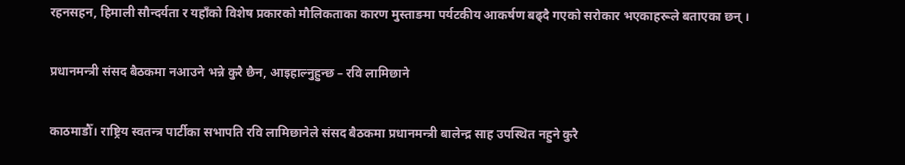रहनसहन, हिमाली सौन्दर्यता र यहाँको विशेष प्रकारको मौलिकताका कारण मुस्ताङमा पर्यटकीय आकर्षण बढ्दै गएको सरोकार भएकाहरूले बताएका छन् ।

प्रधानमन्त्री संसद बैठकमा नआउने भन्ने कुरै छैन, आइहाल्नुहुन्छ – रवि लामिछाने

काठमाडौँ। राष्ट्रिय स्वतन्त्र पार्टीका सभापति रवि लामिछानेले संसद बैठकमा प्रधानमन्त्री बालेन्द्र साह उपस्थित नहुने कुरै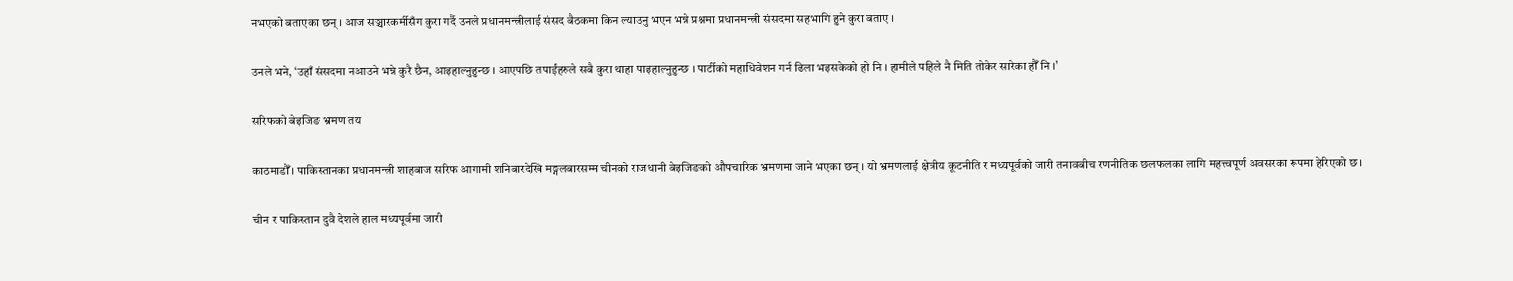नभएको बताएका छन् । आज सञ्चारकर्मीसँग कुरा गर्दै उनले प्रधानमन्त्रीलाई संसद बैठकमा किन ल्याउनु भएन भन्ने प्रश्नमा प्रधानमन्त्री संसदमा सहभागि हुने कुरा बताए ।

उनले भने, ‘उहाँ संसदमा नआउने भन्ने कुरै छैन, आइहाल्नुहुन्छ । आएपछि तपाईंहरुले सबै कुरा थाहा पाइहाल्नुहुन्छ । पार्टीको महाधिवेशन गर्न ढिला भइसकेको हो नि । हामीले पहिले नै मिति तोकेर सारेका हौँ नि ।’

सरिफको बेइजिङ भ्रमण तय

काठमाडौँ । पाकिस्तानका प्रधानमन्त्री शाहबाज सरिफ आगामी शनिबारदेखि मङ्गलबारसम्म चीनको राजधानी बेइजिङको औपचारिक भ्रमणमा जाने भएका छन् । यो भ्रमणलाई क्षेत्रीय कूटनीति र मध्यपूर्वको जारी तनावबीच रणनीतिक छलफलका लागि महत्त्वपूर्ण अवसरका रूपमा हेरिएको छ।

चीन र पाकिस्तान दुवै देशले हाल मध्यपूर्वमा जारी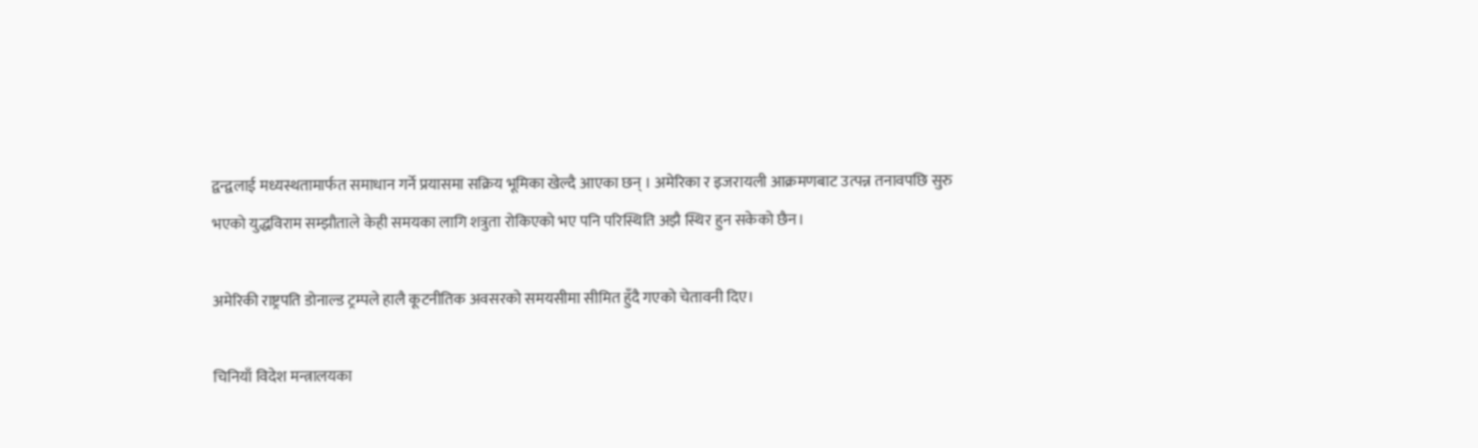द्वन्द्वलाई मध्यस्थतामार्फत समाधान गर्ने प्रयासमा सक्रिय भूमिका खेल्दै आएका छन् । अमेरिका र इजरायली आक्रमणबाट उत्पन्न तनावपछि सुरु भएको युद्धविराम सम्झौताले केही समयका लागि शत्रुता रोकिएको भए पनि परिस्थिति अझै स्थिर हुन सकेको छैन।

अमेरिकी राष्ट्रपति डोनाल्ड ट्रम्पले हालै कूटनीतिक अवसरको समयसीमा सीमित हुँदै गएको चेतावनी दिए।

चिनियाँ विदेश मन्त्रालयका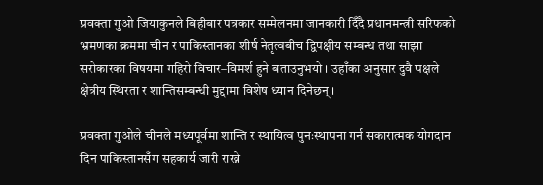प्रवक्ता गुओ जियाकुनले बिहीबार पत्रकार सम्मेलनमा जानकारी दिँदै प्रधानमन्त्री सरिफको भ्रमणका क्रममा चीन र पाकिस्तानका शीर्ष नेतृत्वबीच द्विपक्षीय सम्बन्ध तथा साझा सरोकारका विषयमा गहिरो विचार–विमर्श हुने बताउनुभयो । उहाँका अनुसार दुवै पक्षले क्षेत्रीय स्थिरता र शान्तिसम्बन्धी मुद्दामा विशेष ध्यान दिनेछन्।

प्रवक्ता गुओले चीनले मध्यपूर्वमा शान्ति र स्थायित्व पुनःस्थापना गर्न सकारात्मक योगदान दिन पाकिस्तानसँग सहकार्य जारी राख्ने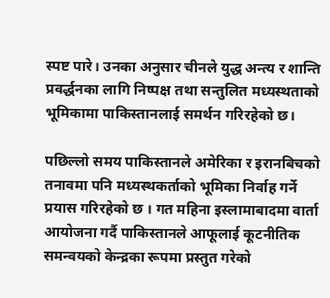स्पष्ट पारे। उनका अनुसार चीनले युद्ध अन्त्य र शान्ति प्रवर्द्धनका लागि निष्पक्ष तथा सन्तुलित मध्यस्थताको भूमिकामा पाकिस्तानलाई समर्थन गरिरहेको छ।

पछिल्लो समय पाकिस्तानले अमेरिका र इरानबिचको तनावमा पनि मध्यस्थकर्ताको भूमिका निर्वाह गर्ने प्रयास गरिरहेको छ । गत महिना इस्लामाबादमा वार्ता आयोजना गर्दै पाकिस्तानले आफूलाई कूटनीतिक समन्वयको केन्द्रका रूपमा प्रस्तुत गरेको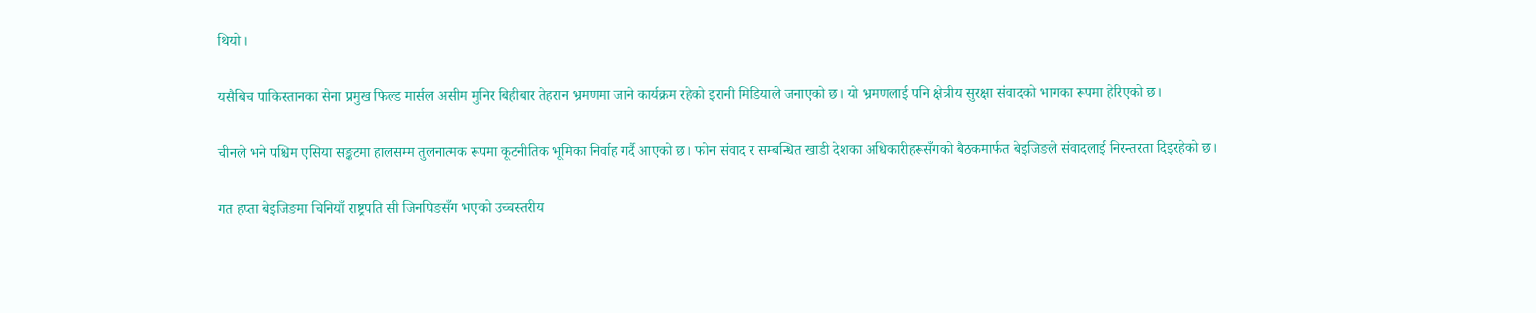थियो।

यसैबिच पाकिस्तानका सेना प्रमुख फिल्ड मार्सल असीम मुनिर बिहीबार तेहरान भ्रमणमा जाने कार्यक्रम रहेको इरानी मिडियाले जनाएको छ। यो भ्रमणलाई पनि क्षेत्रीय सुरक्षा संवादको भागका रूपमा हेरिएको छ।

चीनले भने पश्चिम एसिया सङ्कटमा हालसम्म तुलनात्मक रूपमा कूटनीतिक भूमिका निर्वाह गर्दै आएको छ। फोन संवाद र सम्बन्धित खाडी देशका अधिकारीहरूसँगको बैठकमार्फत बेइजिङले संवादलाई निरन्तरता दिइरहेको छ।

गत हप्ता बेइजिङमा चिनियाँ राष्ट्रपति सी जिनपिङसँग भएको उच्चस्तरीय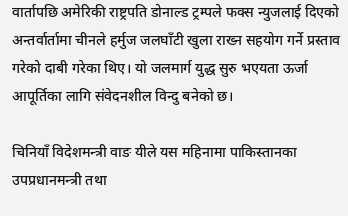वार्तापछि अमेरिकी राष्ट्रपति डोनाल्ड ट्रम्पले फक्स न्युजलाई दिएको अन्तर्वार्तामा चीनले हर्मुज जलघाँटी खुला राख्न सहयोग गर्ने प्रस्ताव गरेको दाबी गरेका थिए। यो जलमार्ग युद्ध सुरु भएयता ऊर्जा आपूर्तिका लागि संवेदनशील विन्दु बनेको छ।

चिनियाँ विदेशमन्त्री वाङ यीले यस महिनामा पाकिस्तानका उपप्रधानमन्त्री तथा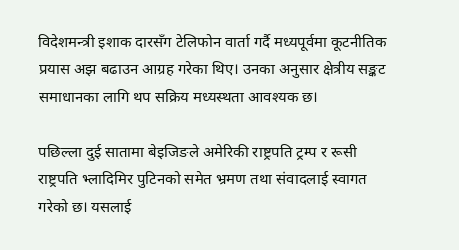विदेशमन्त्री इशाक दारसँग टेलिफोन वार्ता गर्दै मध्यपूर्वमा कूटनीतिक प्रयास अझ बढाउन आग्रह गरेका थिए। उनका अनुसार क्षेत्रीय सङ्कट समाधानका लागि थप सक्रिय मध्यस्थता आवश्यक छ।

पछिल्ला दुई सातामा बेइजिङले अमेरिकी राष्ट्रपति ट्रम्प र रूसी राष्ट्रपति भ्लादिमिर पुटिनको समेत भ्रमण तथा संवादलाई स्वागत गरेको छ। यसलाई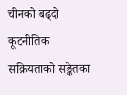चीनको बढ्दो कूटनीतिक सक्रियताको सङ्केतका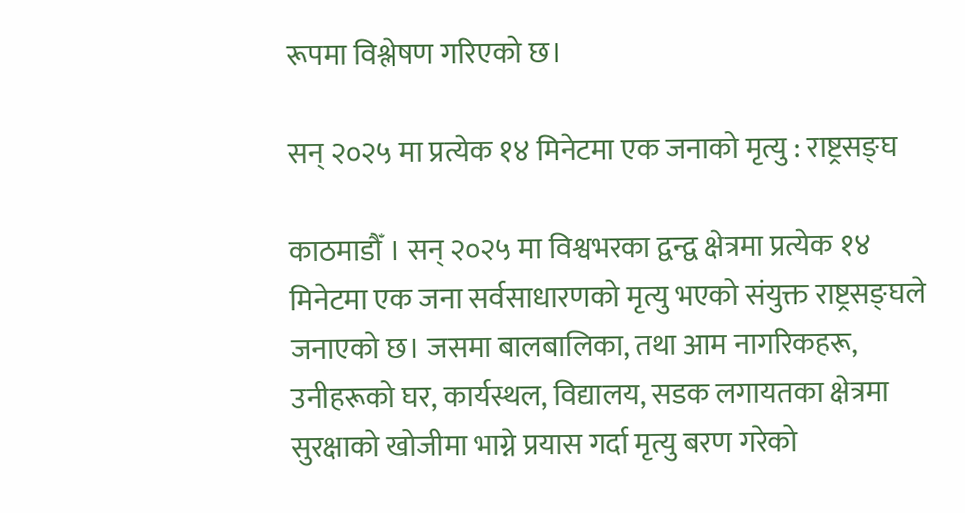रूपमा विश्लेषण गरिएको छ।

सन् २०२५ मा प्रत्येक १४ मिनेटमा एक जनाको मृत्यु : राष्ट्रसङ्घ

काठमाडौँ । सन् २०२५ मा विश्वभरका द्वन्द्व क्षेत्रमा प्रत्येक १४ मिनेटमा एक जना सर्वसाधारणको मृत्यु भएको संयुक्त राष्ट्रसङ्घले जनाएको छ। जसमा बालबालिका, तथा आम नागरिकहरू, उनीहरूको घर, कार्यस्थल, विद्यालय, सडक लगायतका क्षेत्रमा सुरक्षाको खोजीमा भाग्ने प्रयास गर्दा मृत्यु बरण गरेको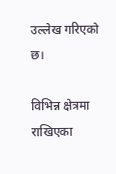उल्लेख गरिएको छ।

विभिन्न क्षेत्रमा राखिएका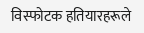विस्फोटक हतियारहरूले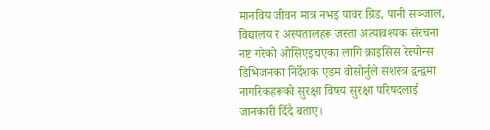मानविय जीवन मात्र नभइ पावर ग्रिड, पानी सञ्जाल, विद्यालय र अस्पतालहरू जस्ता अत्यावश्यक संरचना नष्ट गरेको ओसिएइचएका लागि क्राइसिस रेस्पोन्स डिभिजनका निर्देशक एडम वोसोर्नुले सशस्त्र द्वन्द्वमा नागरिकहरूको सुरक्षा विषय सुरक्षा परिषदलाई जानकारी दिँदै बताए।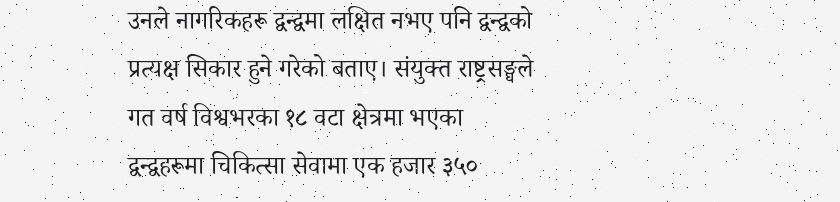उनले नागरिकहरू द्वन्द्वमा लक्षित नभए पनि द्वन्द्वको प्रत्यक्ष सिकार हुने गरेको बताए। संयुक्त राष्ट्रसङ्घले गत वर्ष विश्वभरका १८ वटा क्षेत्रमा भएका द्वन्द्वहरूमा चिकित्सा सेवामा एक हजार ३५०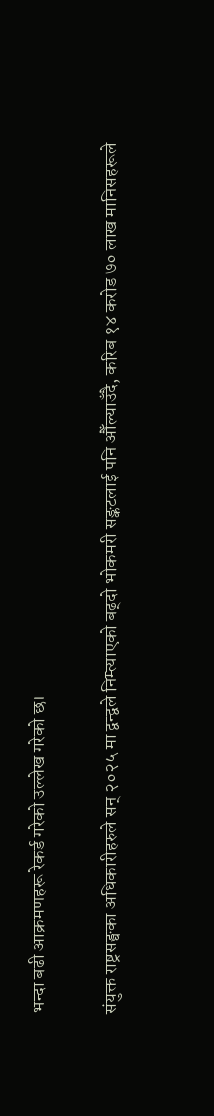भन्दा बढी आक्रमणहरू रेकर्ड गरेको उल्लेख गरेको छ।

संयुक्त राष्ट्रसङ्घका अधिकारीहरुले सन् २०२५ मा द्वन्द्वले निम्त्याएको बढ्दो भोकमरी सङ्कटलाई पनि औँल्याउँदै, करिब १४ करोड ७० लाख मानिसहरूले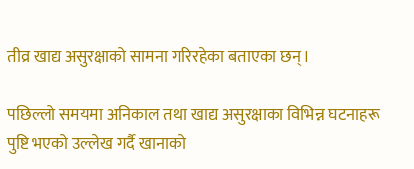तीव्र खाद्य असुरक्षाको सामना गरिरहेका बताएका छन्।

पछिल्लो समयमा अनिकाल तथा खाद्य असुरक्षाका विभिन्न घटनाहरू पुष्टि भएको उल्लेख गर्दै खानाको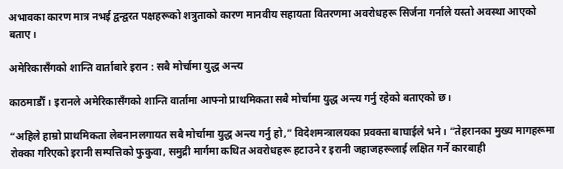अभावका कारण मात्र नभई द्वन्द्वरत पक्षहरूको शत्रुताको कारण मानवीय सहायता वितरणमा अवरोधहरू सिर्जना गर्नाले यस्तो अवस्था आएको बताए।

अमेरिकासँगको शान्ति वार्ताबारे इरान : सबै मोर्चामा युद्ध अन्त्य

काठमाडौँ । इरानले अमेरिकासँगको शान्ति वार्तामा आफ्नो प्राथमिकता सबै मोर्चामा युद्ध अन्त्य गर्नु रहेको बताएको छ।

“अहिले हाम्रो प्राथमिकता लेबनानलगायत सबै मोर्चामा युद्ध अन्त्य गर्नु हो,” विदेशमन्त्रालयका प्रवक्ता बाघाईले भने। “तेहरानका मुख्य मागहरूमा रोक्का गरिएको इरानी सम्पत्तिको फुकुवा, समुद्री मार्गमा कथित अवरोधहरू हटाउने र इरानी जहाजहरूलाई लक्षित गर्ने कारबाही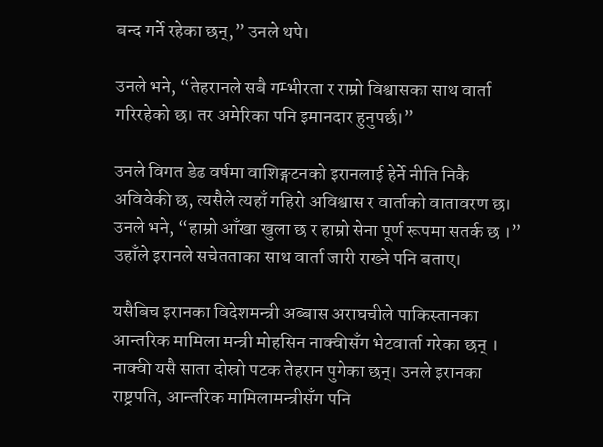बन्द गर्ने रहेका छन्,” उनले थपे।

उनले भने, “तेहरानले सबै गम्भीरता र राम्रो विश्वासका साथ वार्ता गरिरहेको छ। तर अमेरिका पनि इमानदार हुनुपर्छ।”

उनले विगत डेढ वर्षमा वाशिङ्गटनको इरानलाई हेर्ने नीति निकै अविवेकी छ, त्यसैले त्यहाँ गहिरो अविश्वास र वार्ताको वातावरण छ। उनले भने, “हाम्रो आँखा खुला छ र हाम्रो सेना पूर्ण रूपमा सतर्क छ ।” उहाँले इरानले सचेतताका साथ वार्ता जारी राख्ने पनि बताए।

यसैबिच इरानका विदेशमन्त्री अब्बास अराघचीले पाकिस्तानका आन्तरिक मामिला मन्त्री मोहसिन नाक्वीसँग भेटवार्ता गरेका छन् । नाक्वी यसै साता दोस्रो पटक तेहरान पुगेका छन्। उनले इरानका राष्ट्रपति, आन्तरिक मामिलामन्त्रीसँग पनि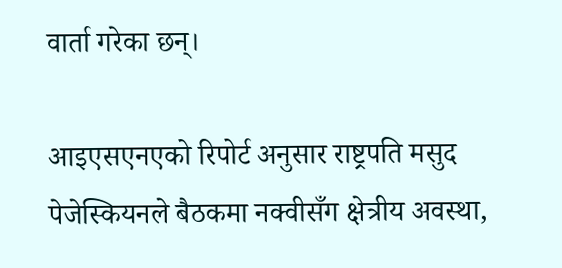वार्ता गरेका छन्।

आइएसएनएको रिपोर्ट अनुसार राष्ट्रपति मसुद पेजेस्कियनले बैठकमा नक्वीसँग क्षेत्रीय अवस्था,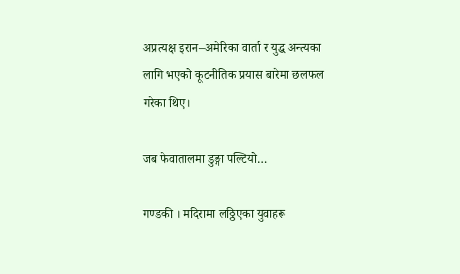अप्रत्यक्ष इरान–अमेरिका वार्ता र युद्ध अन्त्यका लागि भएको कूटनीतिक प्रयास बारेमा छलफल गरेका थिए।

जब फेवातालमा डुङ्गा पल्टियो…

गण्डकी । मदिरामा लठ्ठिएका युवाहरू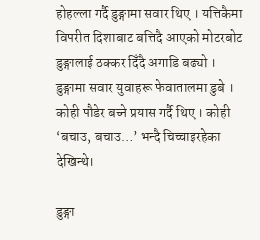होहल्ला गर्दै डुङ्गामा सवार थिए । यत्तिकैमा विपरीत दिशाबाट बत्तिदै आएको मोटरबोट डुङ्गालाई ठक्कर दिँदै अगाडि बढ्यो । डुङ्गामा सवार युवाहरू फेवातालमा डुबे । कोही पौडेर बच्ने प्रयास गर्दै थिए । कोही ‘बचाउ, बचाउ…’ भन्दै चिच्चाइरहेका देखिन्थे।

डुङ्गा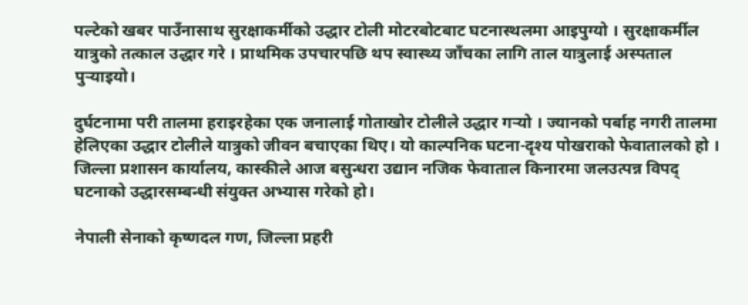पल्टेको खबर पाउँनासाथ सुरक्षाकर्मीको उद्धार टोली मोटरबोटबाट घटनास्थलमा आइपुग्यो । सुरक्षाकर्मील यात्रुको तत्काल उद्धार गरे । प्राथमिक उपचारपछि थप स्वास्थ्य जाँचका लागि ताल यात्रुलाई अस्पताल पुर्‍याइयो।

दुर्घटनामा परी तालमा हराइरहेका एक जनालाई गोताखोर टोलीले उद्धार गर्‍यो । ज्यानको पर्बाह नगरी तालमा हेलिएका उद्धार टोलीले यात्रुको जीवन बचाएका थिए। यो काल्पनिक घटना-दृश्य पोखराको फेवातालको हो । जिल्ला प्रशासन कार्यालय, कास्कीले आज बसुन्धरा उद्यान नजिक फेवाताल किनारमा जलउत्पन्न विपद् घटनाको उद्धारसम्बन्धी संयुक्त अभ्यास गरेको हो।

नेपाली सेनाको कृष्णदल गण, जिल्ला प्रहरी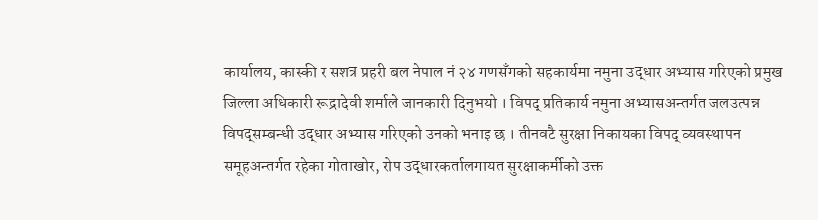कार्यालय, कास्की र सशत्र प्रहरी बल नेपाल नं २४ गणसँगको सहकार्यमा नमुना उद्धार अभ्यास गरिएको प्रमुख जिल्ला अधिकारी रूद्रादेवी शर्माले जानकारी दिनुभयो । विपद् प्रतिकार्य नमुना अभ्यासअन्तर्गत जलउत्पन्न विपद्सम्बन्धी उद्धार अभ्यास गरिएको उनको भनाइ छ । तीनवटै सुरक्षा निकायका विपद् व्यवस्थापन समूहअन्तर्गत रहेका गोताखोर, रोप उद्धारकर्तालगायत सुरक्षाकर्मीको उक्त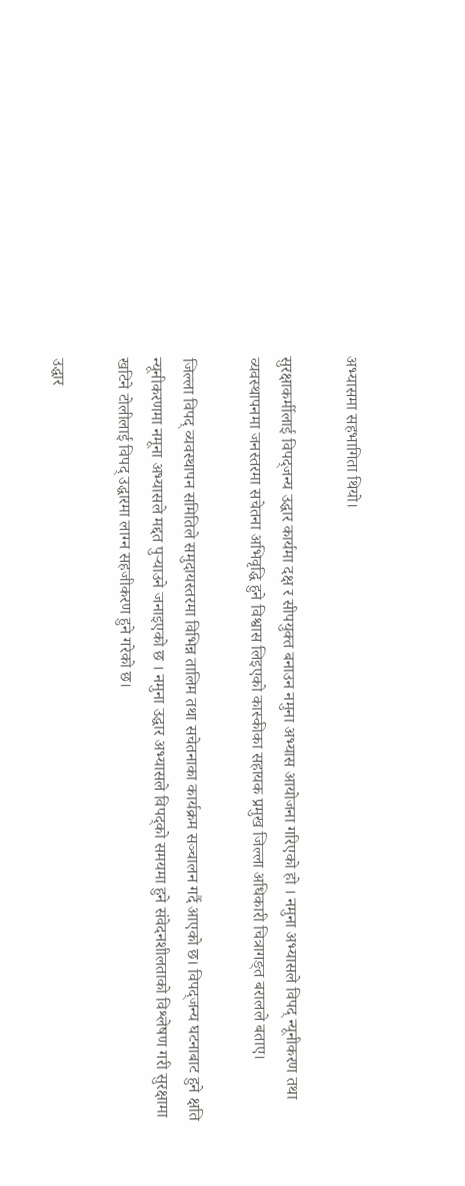अभ्यासमा सहभागिता थियो।

सुरक्षाकर्मीलाई विपद्जन्य उद्धार कार्यमा दक्ष र सीपयुक्त बनाउन नमुना अभ्यास आयोजना गरिएको हो । नमुना अभ्यासले विपद् न्यूनीकरण तथा व्यवस्थापनमा जनस्तरमा सचेतना अभिवृद्धि हुने विश्वास लिइएको कास्कीका सहायक प्रमुख जिल्ला अधिकारी चित्रागङ्त बरालले बताए।

जिल्ला विपद् व्यवस्थापन समितिले समुदायस्तरमा विभिन्न तालिम तथा सचेतनाका कार्यक्रम सञ्चालन गर्दै आएको छ। विपद्जन्य घटनाबाट हुने क्षति न्यूनीकरणमा नमूना अभ्यासले मद्दत पुर्‍याउने जनाइएको छ । नमुना उद्धार अभ्यासले विपद्को समयमा हुने संवेदनशीलताको विश्लेषण गरी सुरक्षामा खटिने टोलीलाई विपद् उद्धारमा लाग्न सहजीकरण हुने गरेको छ।

उद्धार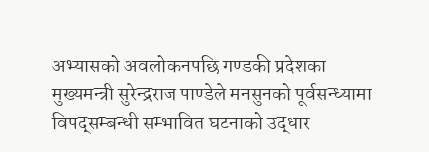अभ्यासको अवलोकनपछि गण्डकी प्रदेशका मुख्यमन्त्री सुरेन्द्रराज पाण्डेले मनसुनको पूर्वसन्ध्यामा विपद्सम्बन्धी सम्भावित घटनाको उद्धार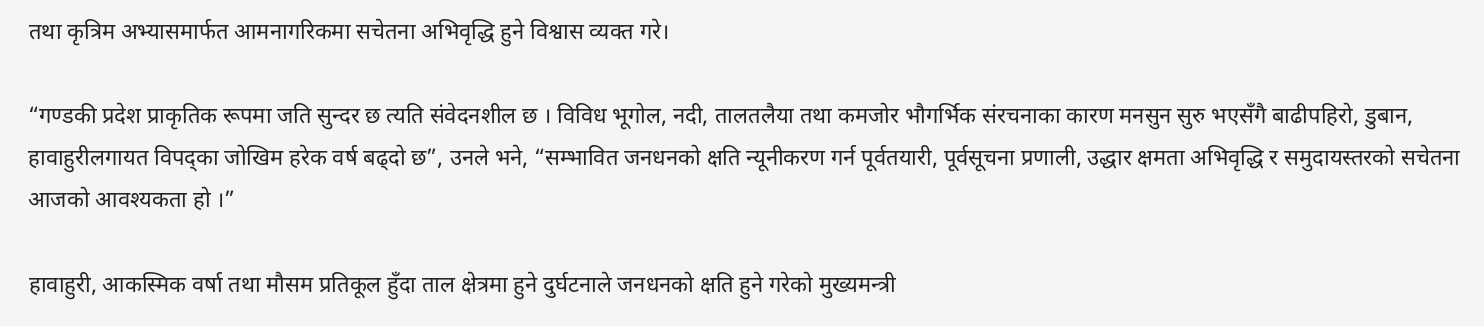तथा कृत्रिम अभ्यासमार्फत आमनागरिकमा सचेतना अभिवृद्धि हुने विश्वास व्यक्त गरे।

“गण्डकी प्रदेश प्राकृतिक रूपमा जति सुन्दर छ त्यति संवेदनशील छ । विविध भूगोल, नदी, तालतलैया तथा कमजोर भौगर्भिक संरचनाका कारण मनसुन सुरु भएसँगै बाढीपहिरो, डुबान, हावाहुरीलगायत विपद्का जोखिम हरेक वर्ष बढ्दो छ”, उनले भने, “सम्भावित जनधनको क्षति न्यूनीकरण गर्न पूर्वतयारी, पूर्वसूचना प्रणाली, उद्धार क्षमता अभिवृद्धि र समुदायस्तरको सचेतना आजको आवश्यकता हो ।”

हावाहुरी, आकस्मिक वर्षा तथा मौसम प्रतिकूल हुँदा ताल क्षेत्रमा हुने दुर्घटनाले जनधनको क्षति हुने गरेको मुख्यमन्त्री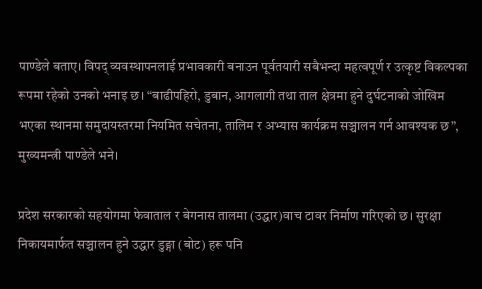पाण्डेले बताए। विपद् व्यवस्थापनलाई प्रभावकारी बनाउन पूर्वतयारी सबैभन्दा महत्वपूर्ण र उत्कृष्ट विकल्पका रूपमा रहेको उनको भनाइ छ। “बाढीपहिरो, डुबान, आगलागी तथा ताल क्षेत्रमा हुने दुर्घटनाको जोखिम भएका स्थानमा समुदायस्तरमा नियमित सचेतना, तालिम र अभ्यास कार्यक्रम सञ्चालन गर्न आवश्यक छ”, मुख्यमन्त्री पाण्डेले भने।

प्रदेश सरकारको सहयोगमा फेवाताल र बेगनास तालमा (उद्धार)वाच टावर निर्माण गरिएको छ। सुरक्षा निकायमार्फत सञ्चालन हुने उद्धार डुङ्गा (बोट) हरू पनि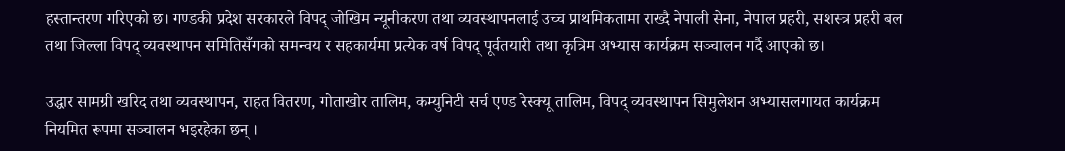हस्तान्तरण गरिएको छ। गण्डकी प्रदेश सरकारले विपद् जोखिम न्यूनीकरण तथा व्यवस्थापनलाई उच्च प्राथमिकतामा राख्दै नेपाली सेना, नेपाल प्रहरी, सशस्त्र प्रहरी बल तथा जिल्ला विपद् व्यवस्थापन समितिसँगको समन्वय र सहकार्यमा प्रत्येक वर्ष विपद् पूर्वतयारी तथा कृत्रिम अभ्यास कार्यक्रम सञ्चालन गर्दै आएको छ।

उद्धार सामग्री खरिद तथा व्यवस्थापन, राहत वितरण, गोताखोर तालिम, कम्युनिटी सर्च एण्ड रेस्क्यू तालिम, विपद् व्यवस्थापन सिमुलेशन अभ्यासलगायत कार्यक्रम नियमित रूपमा सञ्चालन भइरहेका छन् ।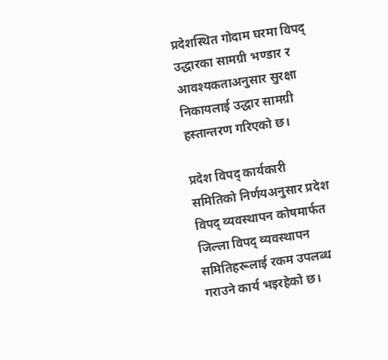प्रदेशस्थित गोदाम घरमा विपद् उद्धारका सामग्री भण्डार र आवश्यकताअनुसार सुरक्षा निकायलाई उद्धार सामग्री हस्तान्तरण गरिएको छ।

प्रदेश विपद् कार्यकारी समितिको निर्णयअनुसार प्रदेश विपद् व्यवस्थापन कोषमार्फत जिल्ला विपद् व्यवस्थापन समितिहरूलाई रकम उपलब्ध गराउने कार्य भइरहेको छ।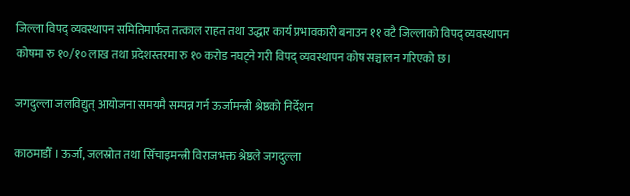जिल्ला विपद् व्यवस्थापन समितिमार्फत तत्काल राहत तथा उद्धार कार्य प्रभावकारी बनाउन ११ वटै जिल्लाको विपद् व्यवस्थापन कोषमा रु १०/१० लाख तथा प्रदेशस्तरमा रु १० करोड नघट्ने गरी विपद् व्यवस्थापन कोष सञ्चालन गरिएको छ।

जगदुल्ला जलविद्युत् आयोजना समयमै सम्पन्न गर्न ऊर्जामन्त्री श्रेष्ठको निर्देशन

काठमाडौँ । ऊर्जा, जलस्रोत तथा सिँचाइमन्त्री विराजभक्त श्रेष्ठले जगदुल्ला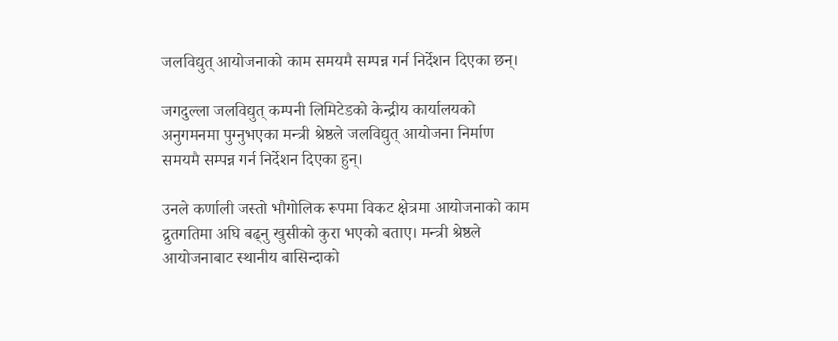जलविद्युत् आयोजनाको काम समयमै सम्पन्न गर्न निर्देशन दिएका छन्।

जगदुल्ला जलविद्युत् कम्पनी लिमिटेडको केन्द्रीय कार्यालयको अनुगमनमा पुग्नुभएका मन्त्री श्रेष्ठले जलविद्युत् आयोजना निर्माण समयमै सम्पन्न गर्न निर्देशन दिएका हुन्।

उनले कर्णाली जस्तो भौगोलिक रूपमा विकट क्षेत्रमा आयोजनाको काम द्रुतगतिमा अघि बढ्नु खुसीको कुरा भएको बताए। मन्त्री श्रेष्ठले आयोजनाबाट स्थानीय बासिन्दाको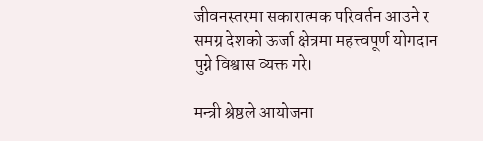जीवनस्तरमा सकारात्मक परिवर्तन आउने र समग्र देशको ऊर्जा क्षेत्रमा महत्त्वपूर्ण योगदान पुग्ने विश्वास व्यक्त गरे।

मन्त्री श्रेष्ठले आयोजना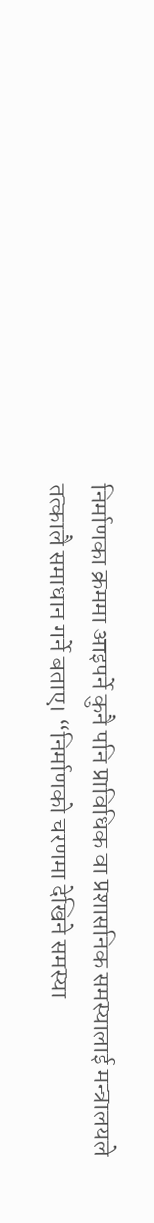निर्माणका क्रममा आइपर्ने कुनै पनि प्राविधिक वा प्रशासनिक समस्यालाई मन्त्रालयले तत्कालै समाधान गर्ने बताए। “निर्माणको चरणमा देखिने समस्या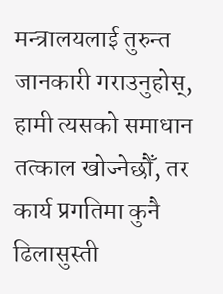मन्त्रालयलाई तुरुन्त जानकारी गराउनुहोस्, हामी त्यसको समाधान तत्काल खोज्नेछौँ, तर कार्य प्रगतिमा कुनै ढिलासुस्ती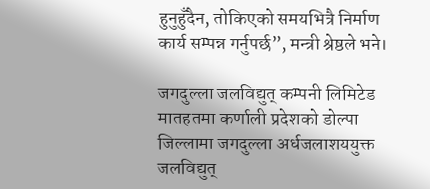हुनुहुँदैन, तोकिएको समयभित्रै निर्माण कार्य सम्पन्न गर्नुपर्छ”, मन्त्री श्रेष्ठले भने।

जगदुल्ला जलविद्युत् कम्पनी लिमिटेड मातहतमा कर्णाली प्रदेशको डोल्पा जिल्लामा जगदुल्ला अर्धजलाशययुक्त जलविद्युत्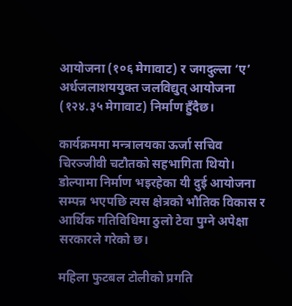आयोजना (१०६ मेगावाट) र जगदुल्ला ‘ए’ अर्धजलाशययुक्त जलविद्युत् आयोजना (१२४.३५ मेगावाट) निर्माण हुँदैछ।

कार्यक्रममा मन्त्रालयका ऊर्जा सचिव चिरञ्जीवी चटौतको सहभागिता थियो। डोल्पामा निर्माण भइरहेका यी दुई आयोजना सम्पन्न भएपछि त्यस क्षेत्रको भौतिक विकास र आर्थिक गतिविधिमा ठुलो टेवा पुग्ने अपेक्षा सरकारले गरेको छ।

महिला फुटबल टोलीको प्रगति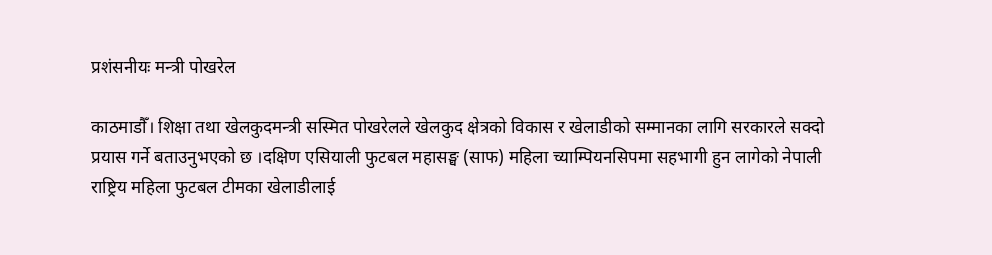प्रशंसनीयः मन्त्री पोखरेल

काठमाडौँ। शिक्षा तथा खेलकुदमन्त्री सस्मित पोखरेलले खेलकुद क्षेत्रको विकास र खेलाडीको सम्मानका लागि सरकारले सक्दो प्रयास गर्ने बताउनुभएको छ ।दक्षिण एसियाली फुटबल महासङ्घ (साफ) महिला च्याम्पियनसिपमा सहभागी हुन लागेको नेपाली राष्ट्रिय महिला फुटबल टीमका खेलाडीलाई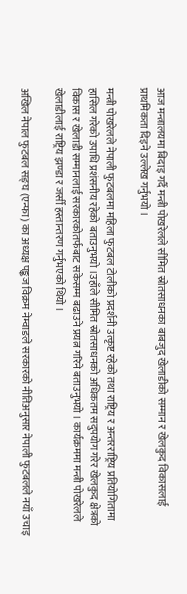आज मन्त्रालयमा बिदाइ गर्दै मन्त्री पोखरेलले सीमित स्रोतसाधनका बाबजुद खेलाडीको सम्मान र खेलकुद विकासलाई प्राथमिकता दिइने उल्लेख गर्नुभयो ।

मन्त्री पोखरेलले नेपाली फुटबलमा महिला फुटबल टोलीको प्रदर्शनी उत्कृष्ट रहेको तथा राष्ट्रिय र अन्तरराष्ट्रिय प्रतियोगितामा हासिल गरेको उपाधि प्रशंसनीय रहेको बताउनुभयो ।उहाँले सीमित स्रोतसाधनको अधिकतम सदुपयोग गरेर खेलकुद क्षेत्रको विकास र खेलाडी सम्मानलाई सरकारकोतर्फबाट सकेसम्म बढाउने प्रयत्न गरिने बताउनुभयो । कार्यक्रममा मन्त्री पोखरेलले खेलाडीलाई राष्ट्रिय झण्डा र जर्सी हस्तान्तरण गर्नुभएको थियो ।

अखिल नेपाल फुटबल सङ्घ (एन्फा) का अध्यक्ष पङ्कज विक्रम नेम्वाङले सरकारको नीतिअनुसार नेपाली फुटबलले नयाँ उचाइ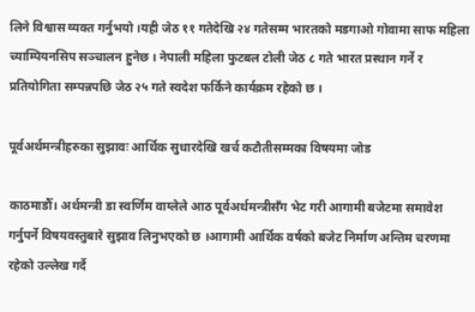लिने विश्वास व्यक्त गर्नुभयो ।यही जेठ ११ गतेदेखि २४ गतेसम्म भारतको मडगाओ गोवामा साफ महिला च्याम्पियनसिप सञ्चालन हुनेछ । नेपाली महिला फुटबल टोली जेठ ८ गते भारत प्रस्थान गर्ने र प्रतियोगिता सम्पन्नपछि जेठ २५ गते स्वदेश फर्किने कार्यक्रम रहेको छ ।

पूर्वअर्थमन्त्रीहरुका सुझावः आर्थिक सुधारदेखि खर्च कटौतीसम्मका विषयमा जोड

काठमाडौँ। अर्थमन्त्री डा स्वर्णिम वाग्लेले आठ पूर्वअर्थमन्त्रीसँग भेट गरी आगामी बजेटमा समावेश गर्नुपर्ने विषयवस्तुबारे सुझाव लिनुभएको छ ।आगामी आर्थिक वर्षको बजेट निर्माण अन्तिम चरणमा रहेको उल्लेख गर्दै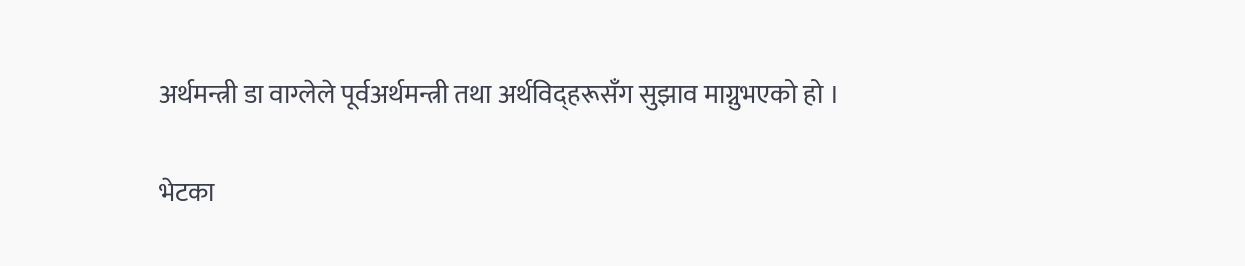अर्थमन्त्री डा वाग्लेले पूर्वअर्थमन्त्री तथा अर्थविद्हरूसँग सुझाव माग्नुभएको हो ।

भेटका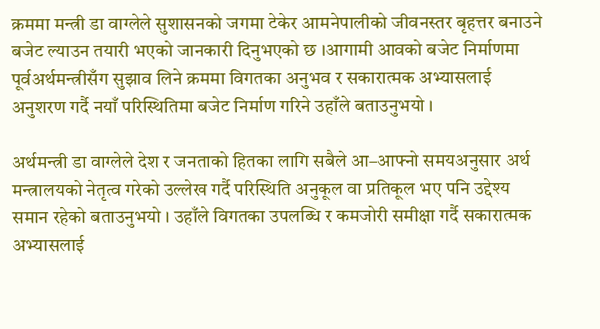क्रममा मन्त्री डा वाग्लेले सुशासनको जगमा टेकेर आमनेपालीको जीवनस्तर बृहत्तर बनाउने बजेट ल्याउन तयारी भएको जानकारी दिनुभएको छ ।आगामी आवको बजेट निर्माणमा पूर्वअर्थमन्त्रीसँग सुझाव लिने क्रममा विगतका अनुभव र सकारात्मक अभ्यासलाई अनुशरण गर्दै नयाँ परिस्थितिमा बजेट निर्माण गरिने उहाँले बताउनुभयो ।

अर्थमन्त्री डा वाग्लेले देश र जनताको हितका लागि सबैले आ–आफ्नो समयअनुसार अर्थ मन्त्रालयको नेतृत्व गरेको उल्लेख गर्दै परिस्थिति अनुकूल वा प्रतिकूल भए पनि उद्देश्य समान रहेको बताउनुभयो । उहाँले विगतका उपलब्धि र कमजोरी समीक्षा गर्दै सकारात्मक अभ्यासलाई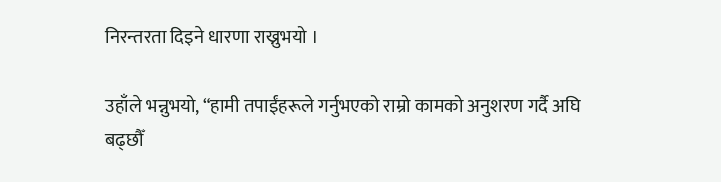निरन्तरता दिइने धारणा राख्नुभयो ।

उहाँले भन्नुभयो, “हामी तपाईंहरूले गर्नुभएको राम्रो कामको अनुशरण गर्दै अघि बढ्छौँ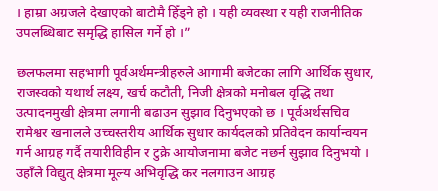। हाम्रा अग्रजले देखाएको बाटोमै हिँड्ने हो । यही व्यवस्था र यही राजनीतिक उपलब्धिबाट समृद्धि हासिल गर्ने हो ।”

छलफलमा सहभागी पूर्वअर्थमन्त्रीहरुले आगामी बजेटका लागि आर्थिक सुधार, राजस्वको यथार्थ लक्ष्य, खर्च कटौती, निजी क्षेत्रको मनोबल वृद्धि तथा उत्पादनमुखी क्षेत्रमा लगानी बढाउन सुझाव दिनुभएको छ । पूर्वअर्थसचिव रामेश्वर खनालले उच्चस्तरीय आर्थिक सुधार कार्यदलको प्रतिवेदन कार्यान्वयन गर्न आग्रह गर्दै तयारीविहीन र टुक्रे आयोजनामा बजेट नछर्न सुझाव दिनुभयो । उहाँले विद्युत् क्षेत्रमा मूल्य अभिवृद्धि कर नलगाउन आग्रह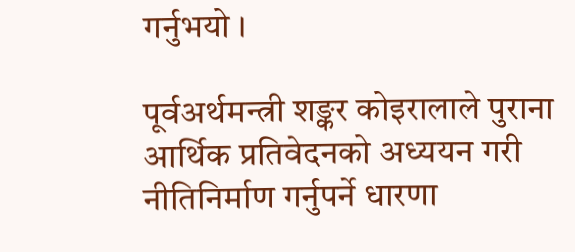गर्नुभयो ।

पूर्वअर्थमन्त्री शङ्कर कोइरालाले पुराना आर्थिक प्रतिवेदनको अध्ययन गरी नीतिनिर्माण गर्नुपर्ने धारणा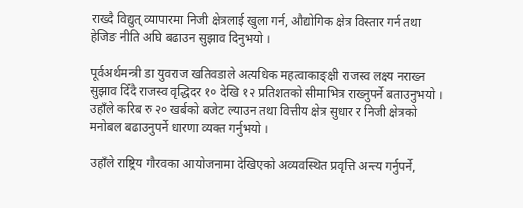राख्दै विद्युत् व्यापारमा निजी क्षेत्रलाई खुला गर्न, औद्योगिक क्षेत्र विस्तार गर्न तथा हेजिङ नीति अघि बढाउन सुझाव दिनुभयो ।

पूर्वअर्थमन्त्री डा युवराज खतिवडाले अत्यधिक महत्वाकाङ्क्षी राजस्व लक्ष्य नराख्न सुझाव दिँदै राजस्व वृद्धिदर १० देखि १२ प्रतिशतको सीमाभित्र राख्नुपर्ने बताउनुभयो । उहाँले करिब रु २० खर्बको बजेट ल्याउन तथा वित्तीय क्षेत्र सुधार र निजी क्षेत्रको मनोबल बढाउनुपर्ने धारणा व्यक्त गर्नुभयो ।

उहाँले राष्ट्रिय गौरवका आयोजनामा देखिएको अव्यवस्थित प्रवृत्ति अन्त्य गर्नुपर्ने,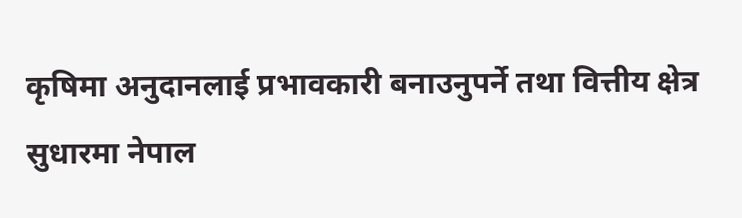कृषिमा अनुदानलाई प्रभावकारी बनाउनुपर्ने तथा वित्तीय क्षेत्र सुधारमा नेपाल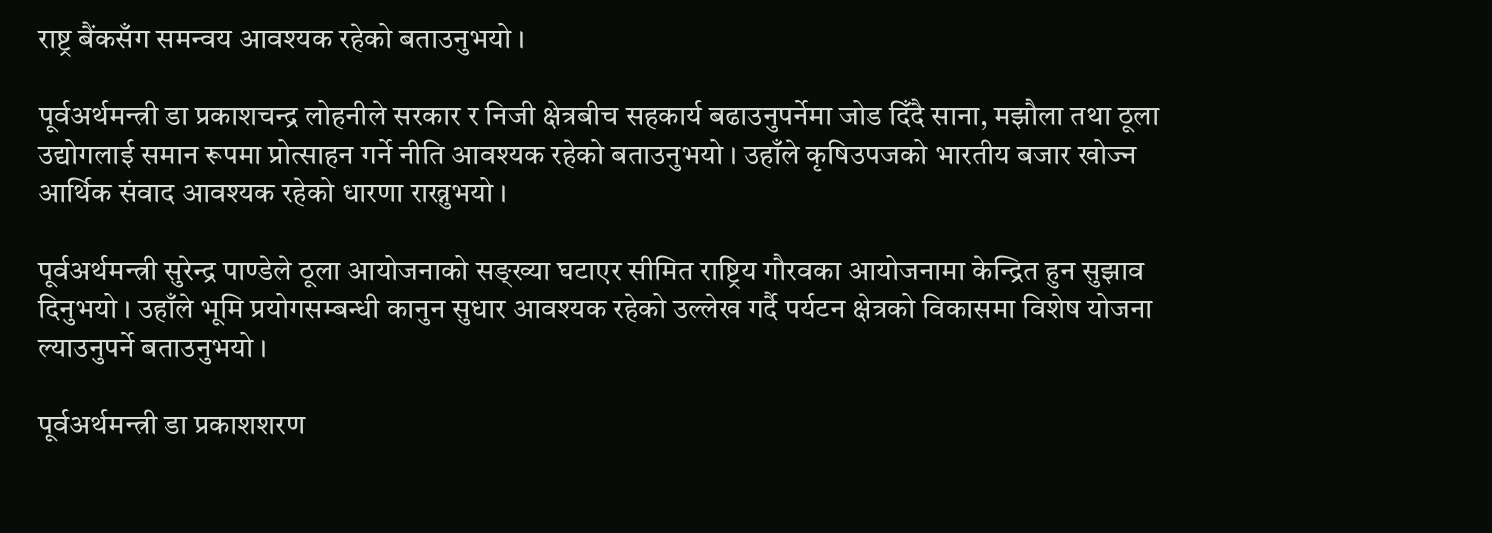राष्ट्र बैंकसँग समन्वय आवश्यक रहेको बताउनुभयो ।

पूर्वअर्थमन्त्री डा प्रकाशचन्द्र लोहनीले सरकार र निजी क्षेत्रबीच सहकार्य बढाउनुपर्नेमा जोड दिँदै साना, मझौला तथा ठूला उद्योगलाई समान रूपमा प्रोत्साहन गर्ने नीति आवश्यक रहेको बताउनुभयो । उहाँले कृषिउपजको भारतीय बजार खोज्न आर्थिक संवाद आवश्यक रहेको धारणा राख्नुभयो ।

पूर्वअर्थमन्त्री सुरेन्द्र पाण्डेले ठूला आयोजनाको सङ्ख्या घटाएर सीमित राष्ट्रिय गौरवका आयोजनामा केन्द्रित हुन सुझाव दिनुभयो । उहाँले भूमि प्रयोगसम्बन्धी कानुन सुधार आवश्यक रहेको उल्लेख गर्दै पर्यटन क्षेत्रको विकासमा विशेष योजना ल्याउनुपर्ने बताउनुभयो ।

पूर्वअर्थमन्त्री डा प्रकाशशरण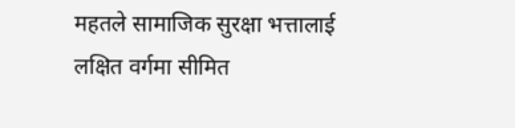महतले सामाजिक सुरक्षा भत्तालाई लक्षित वर्गमा सीमित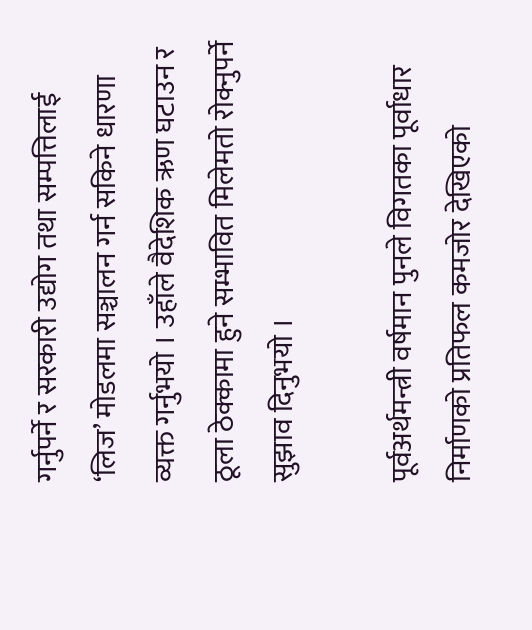गर्नुपर्ने र सरकारी उद्योग तथा सम्पत्तिलाई ‘लिज’ मोडलमा सञ्चालन गर्न सकिने धारणा व्यक्त गर्नुभयो । उहाँले वैदेशिक ऋण घटाउन र ठूला ठेक्कामा हुने सम्भावित मिलेमतो रोक्नुपर्ने सुझाव दिनुभयो ।

पूर्वअर्थमन्त्री वर्षमान पुनले विगतका पूर्वाधार निर्माणको प्रतिफल कमजोर देखिएको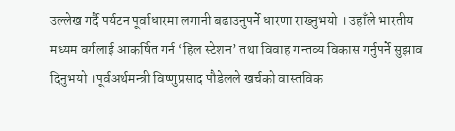उल्लेख गर्दै पर्यटन पूर्वाधारमा लगानी बढाउनुपर्ने धारणा राख्नुभयो । उहाँले भारतीय मध्यम वर्गलाई आकर्षित गर्न ‘हिल स्टेशन’ तथा विवाह गन्तव्य विकास गर्नुपर्ने सुझाव दिनुभयो ।पूर्वअर्थमन्त्री विष्णुप्रसाद पौडेलले खर्चको वास्तविक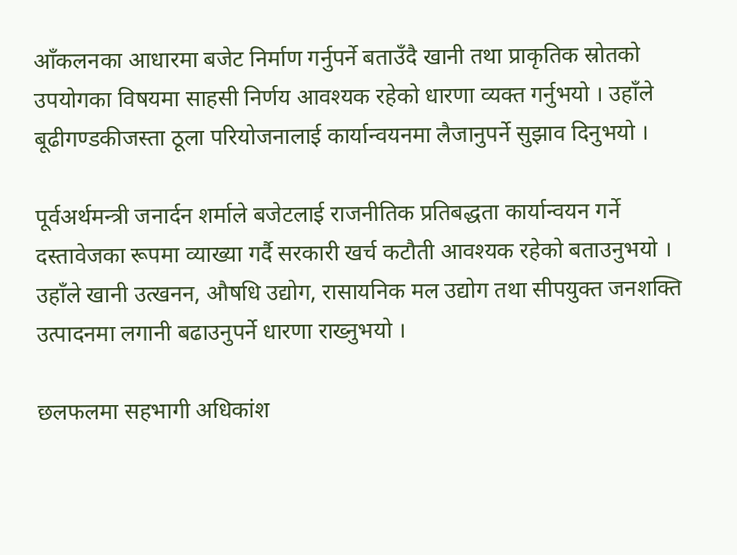आँकलनका आधारमा बजेट निर्माण गर्नुपर्ने बताउँदै खानी तथा प्राकृतिक स्रोतको उपयोगका विषयमा साहसी निर्णय आवश्यक रहेको धारणा व्यक्त गर्नुभयो । उहाँले बूढीगण्डकीजस्ता ठूला परियोजनालाई कार्यान्वयनमा लैजानुपर्ने सुझाव दिनुभयो ।

पूर्वअर्थमन्त्री जनार्दन शर्माले बजेटलाई राजनीतिक प्रतिबद्धता कार्यान्वयन गर्ने दस्तावेजका रूपमा व्याख्या गर्दै सरकारी खर्च कटौती आवश्यक रहेको बताउनुभयो । उहाँले खानी उत्खनन, औषधि उद्योग, रासायनिक मल उद्योग तथा सीपयुक्त जनशक्ति उत्पादनमा लगानी बढाउनुपर्ने धारणा राख्नुभयो ।

छलफलमा सहभागी अधिकांश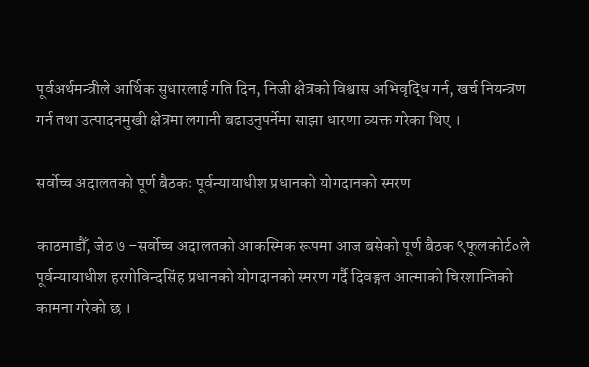पूर्वअर्थमन्त्रीले आर्थिक सुधारलाई गति दिन, निजी क्षेत्रको विश्वास अभिवृद्धि गर्न, खर्च नियन्त्रण गर्न तथा उत्पादनमुखी क्षेत्रमा लगानी बढाउनुपर्नेमा साझा धारणा व्यक्त गरेका थिए ।

सर्वोच्च अदालतको पूर्ण बैठकः पूर्वन्यायाधीश प्रधानको योगदानको स्मरण

काठमाडौँ, जेठ ७ –सर्वोच्च अदालतको आकस्मिक रूपमा आज बसेको पूर्ण बैठक ९फूलकोर्ट०ले पूर्वन्यायाधीश हरगोविन्दसिंह प्रधानको योगदानको स्मरण गर्दै दिवङ्गत आत्माको चिरशान्तिको कामना गरेको छ ।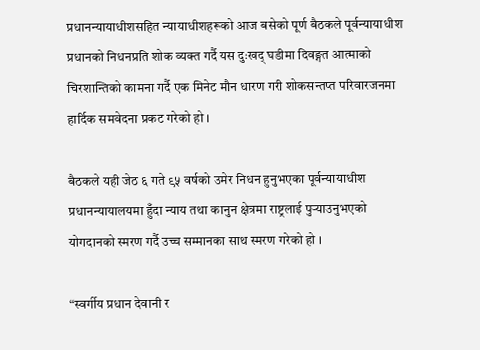प्रधानन्यायाधीशसहित न्यायाधीशहरूको आज बसेको पूर्ण बैठकले पूर्वन्यायाधीश प्रधानको निधनप्रति शोक व्यक्त गर्दै यस दुःखद् घडीमा दिवङ्गत आत्माको चिरशान्तिको कामना गर्दै एक मिनेट मौन धारण गरी शोकसन्तप्त परिवारजनमा हार्दिक समवेदना प्रकट गरेको हो ।

बैठकले यही जेठ ६ गते ९५ वर्षको उमेर निधन हुनुभएका पूर्वन्यायाधीश प्रधानन्यायालयमा हुँदा न्याय तथा कानुन क्षेत्रमा राष्ट्रलाई पुर्‍याउनुभएको योगदानको स्मरण गर्दै उच्च सम्मानका साथ स्मरण गरेको हो ।

“स्वर्गीय प्रधान देवानी र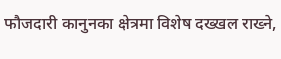फौजदारी कानुनका क्षेत्रमा विशेष दख्खल राख्ने,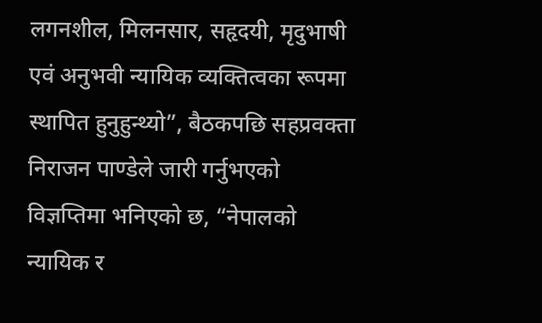लगनशील, मिलनसार, सहृदयी, मृदुभाषी एवं अनुभवी न्यायिक व्यक्तित्वका रूपमा स्थापित हुनुहुन्थ्यो”, बैठकपछि सहप्रवक्ता निराजन पाण्डेले जारी गर्नुभएको विज्ञप्तिमा भनिएको छ, “नेपालको न्यायिक र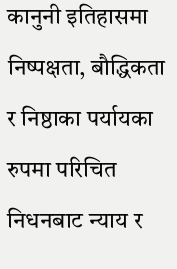कानुनी इतिहासमा निष्पक्षता, बौद्धिकता र निष्ठाका पर्यायका रुपमा परिचित निधनबाट न्याय र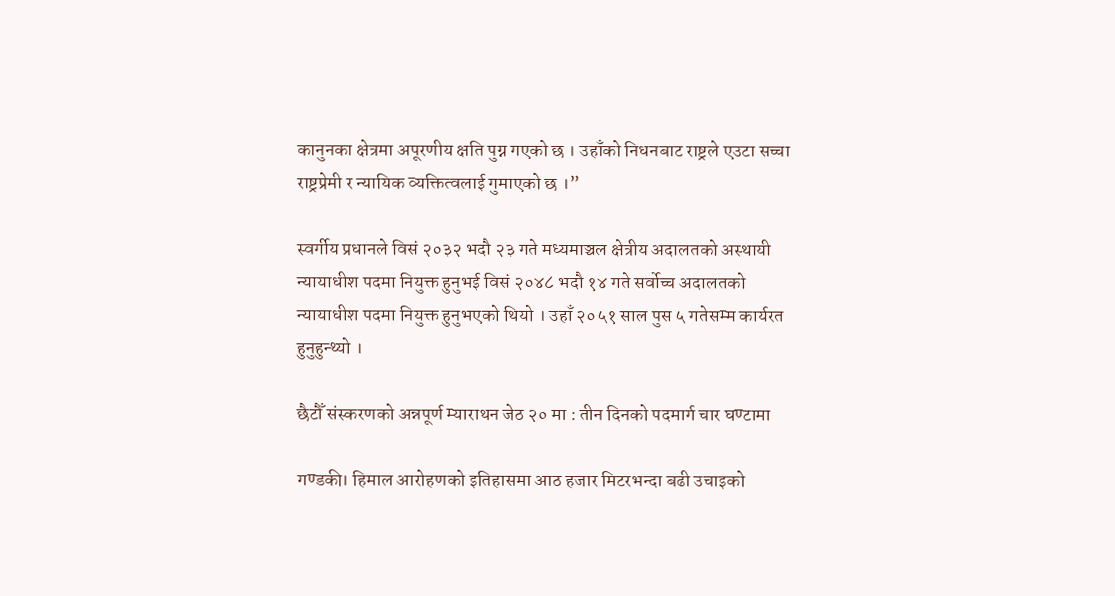कानुनका क्षेत्रमा अपूरणीय क्षति पुग्न गएको छ । उहाँको निधनबाट राष्ट्रले एउटा सच्चा राष्ट्रप्रेमी र न्यायिक व्यक्तित्वलाई गुमाएको छ ।”

स्वर्गीय प्रधानले विसं २०३२ भदौ २३ गते मध्यमाञ्चल क्षेत्रीय अदालतको अस्थायी न्यायाधीश पदमा नियुक्त हुनुभई विसं २०४८ भदौ १४ गते सर्वोच्च अदालतको न्यायाधीश पदमा नियुक्त हुनुभएको थियो । उहाँ २०५१ साल पुस ५ गतेसम्म कार्यरत हुनुहुन्थ्यो ।

छैटौँ संस्करणको अन्नपूर्ण म्याराथन जेठ २० मा : तीन दिनको पदमार्ग चार घण्टामा

गण्डकी। हिमाल आरोहणको इतिहासमा आठ हजार मिटरभन्दा बढी उचाइको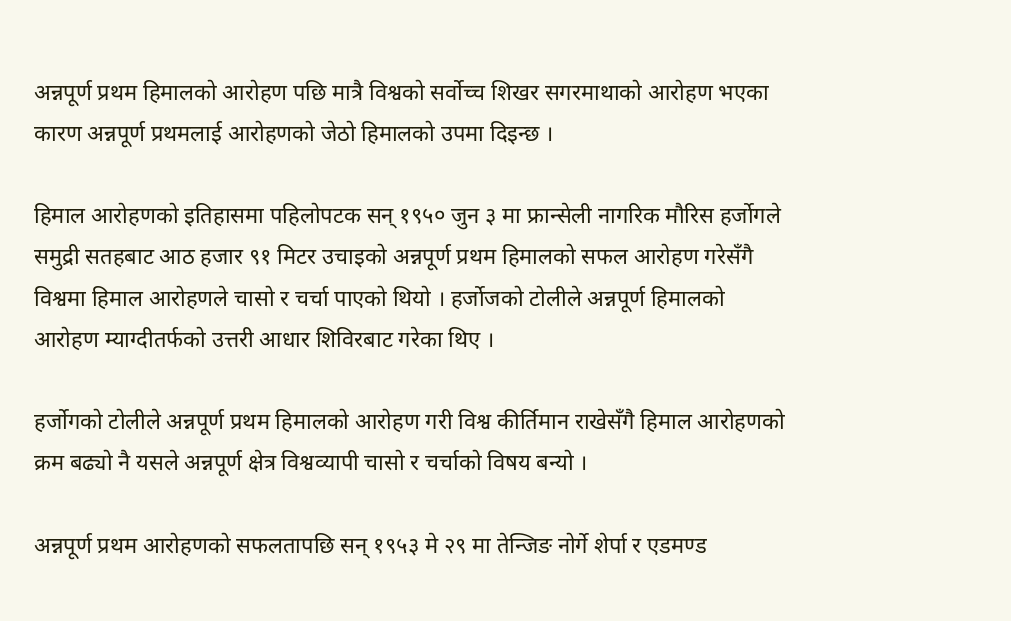अन्नपूर्ण प्रथम हिमालको आरोहण पछि मात्रै विश्वको सर्वोच्च शिखर सगरमाथाको आरोहण भएका कारण अन्नपूर्ण प्रथमलाई आरोहणको जेठो हिमालको उपमा दिइन्छ ।

हिमाल आरोहणको इतिहासमा पहिलोपटक सन् १९५० जुन ३ मा फ्रान्सेली नागरिक मौरिस हर्जोगले समुद्री सतहबाट आठ हजार ९१ मिटर उचाइको अन्नपूर्ण प्रथम हिमालको सफल आरोहण गरेसँगै विश्वमा हिमाल आरोहणले चासो र चर्चा पाएको थियो । हर्जोजको टोलीले अन्नपूर्ण हिमालको आरोहण म्याग्दीतर्फको उत्तरी आधार शिविरबाट गरेका थिए ।

हर्जोगको टोलीले अन्नपूर्ण प्रथम हिमालको आरोहण गरी विश्व कीर्तिमान राखेसँगै हिमाल आरोहणको क्रम बढ्यो नै यसले अन्नपूर्ण क्षेत्र विश्वव्यापी चासो र चर्चाको विषय बन्यो ।

अन्नपूर्ण प्रथम आरोहणको सफलतापछि सन् १९५३ मे २९ मा तेन्जिङ नोर्गे शेर्पा र एडमण्ड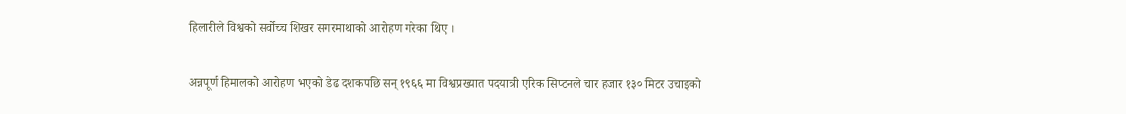हिलारीले विश्वको सर्वोच्च शिखर सगरमाथाको आरोहण गरेका थिए ।

अन्नपूर्ण हिमालको आरोहण भएको डेढ दशकपछि सन् १९६६ मा विश्वप्रख्यात पदयात्री एरिक सिप्टनले चार हजार १३० मिटर उचाइको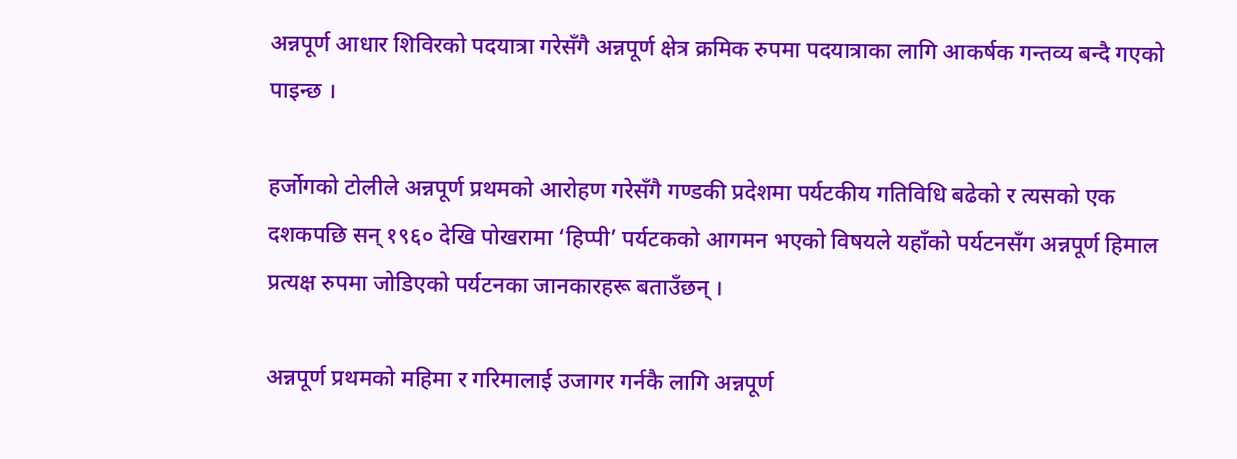अन्नपूर्ण आधार शिविरको पदयात्रा गरेसँगै अन्नपूर्ण क्षेत्र क्रमिक रुपमा पदयात्राका लागि आकर्षक गन्तव्य बन्दै गएको पाइन्छ ।

हर्जोगको टोलीले अन्नपूर्ण प्रथमको आरोहण गरेसँगै गण्डकी प्रदेशमा पर्यटकीय गतिविधि बढेको र त्यसको एक दशकपछि सन् १९६० देखि पोखरामा ‘हिप्पी’ पर्यटकको आगमन भएको विषयले यहाँको पर्यटनसँग अन्नपूर्ण हिमाल प्रत्यक्ष रुपमा जोडिएको पर्यटनका जानकारहरू बताउँछन् ।

अन्नपूर्ण प्रथमको महिमा र गरिमालाई उजागर गर्नकै लागि अन्नपूर्ण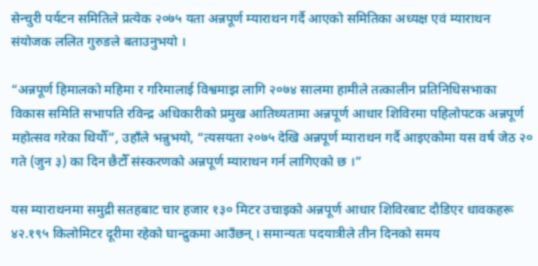सेन्चुरी पर्यटन समितिले प्रत्येक २०७५ यता अन्नपूर्ण म्याराथन गर्दै आएको समितिका अध्यक्ष एवं म्याराथन संयोजक ललित गुरुङले बताउनुभयो ।

“अन्नपूर्ण हिमालको महिमा र गरिमालाई विश्वमाझ लागि २०७४ सालमा हामीले तत्कालीन प्रतिनिधिसभाका विकास समिति सभापति रविन्द्र अधिकारीको प्रमुख आतिथ्यतामा अन्नपूर्ण आधार शिविरमा पहिलोपटक अन्नपूर्ण महोत्सव गरेका थियौँ”, उहाँले भन्नुभयो, “त्यसयता २०७५ देखि अन्नपूर्ण म्याराथन गर्दै आइएकोमा यस वर्ष जेठ २० गते (जुन ३) का दिन छैटौँ संस्करणको अन्नपूर्ण म्याराथन गर्न लागिएको छ ।”

यस म्याराथनमा समुद्री सतहबाट चार हजार १३० मिटर उचाइको अन्नपूर्ण आधार शिविरबाट दौडिएर धावकहरू ४२.१९५ किलोमिटर दूरीमा रहेको घान्द्रुकमा आउँछन् । समान्यतः पदयात्रीले तीन दिनको समय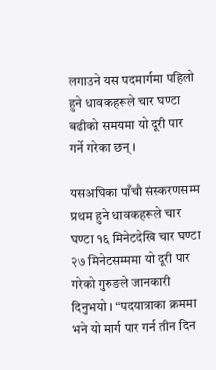लगाउने यस पदमार्गमा पहिलो हुने धावकहरूले चार घण्टा बढीको समयमा यो दूरी पार गर्ने गरेका छन् ।

यसअघिका पाँचौ संस्करणसम्म प्रथम हुने धावकहरूले चार घण्टा १६ मिनेटदेखि चार घण्टा २७ मिनेटसम्ममा यो दूरी पार गरेको गुरुङले जानकारी दिनुभयो । “पदयात्राका क्रममा भने यो मार्ग पार गर्न तीन दिन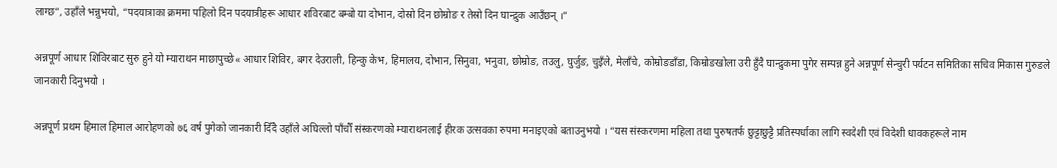लाग्छ”, उहाँले भन्नुभयो, “पदयात्राका क्रममा पहिलो दिन पदयात्रीहरू आधार शविरबाट बम्बो या दोभान, दोस्रो दिन छोम्रोङ र तेस्रो दिन घान्द्रुक आउँछन् ।”

अन्नपूर्ण आधार शिविरबाट सुरु हुने यो म्याराथन माछापुच्छे« आधार शिविर, बगर देउराली, हिन्कु केभ, हिमालय, दोभान, सिनुवा, भनुवा, छोम्रोङ, तउलु, घुर्जुङ, चुइँले, मेलाँचे, कोम्रोङडाँडा, किम्रोङखोला उरी हुँदै घान्द्रुकमा पुगेर सम्पन्न हुने अन्नपूर्ण सेन्चुरी पर्यटन समितिका सचिव मिकास गुरुङले जानकारी दिनुभयो ।

अन्नपूर्ण प्रथम हिमाल हिमाल आरोहणको ७६ वर्ष पुगेको जानकारी दिँदै उहाँले अघिल्लो पाँचौँ संस्करणको म्याराथनलाई हीरक उत्सवका रुपमा मनाइएको बताउनुभयो । “यस संस्करणमा महिला तथा पुरुषतर्फ छुट्टाछुट्टै प्रतिस्पर्धाका लागि स्वदेशी एवं विदेशी धावकहरूले नाम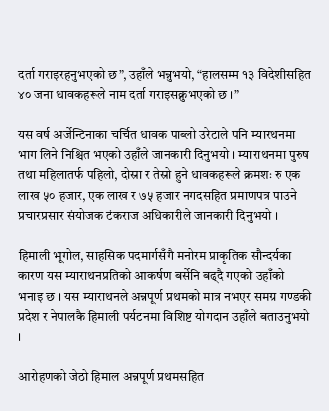दर्ता गराइरहनुभएको छ”, उहाँले भन्नुभयो, “हालसम्म १३ विदेशीसहित ४० जना धावकहरूले नाम दर्ता गराइसक्नुभएको छ ।”

यस वर्ष अर्जेन्टिनाका चर्चित धावक पाब्लो उरेटाले पनि म्यारथनमा भाग लिने निश्चित भएको उहाँले जानकारी दिनुभयो । म्याराथनमा पुरुष तथा महिलातर्फ पहिलो, दोस्रा र तेस्रो हुने धावकहरूले क्रमशः रु एक लाख ५० हजार, एक लाख र ७५ हजार नगदसहित प्रमाणपत्र पाउने प्रचारप्रसार संयोजक टंकराज अधिकारीले जानकारी दिनुभयो ।

हिमाली भूगोल, साहसिक पदमार्गसँगै मनोरम प्राकृतिक सौन्दर्यका कारण यस म्याराथनप्रतिको आकर्षण बर्सेनि बढ्दै गएको उहाँको भनाइ छ । यस म्याराथनले अन्नपूर्ण प्रथमको मात्र नभएर समग्र गण्डकी प्रदेश र नेपालकै हिमाली पर्यटनमा विशिष्ट योगदान उहाँले बताउनुभयो ।

आरोहणको जेठो हिमाल अन्नपूर्ण प्रथमसहित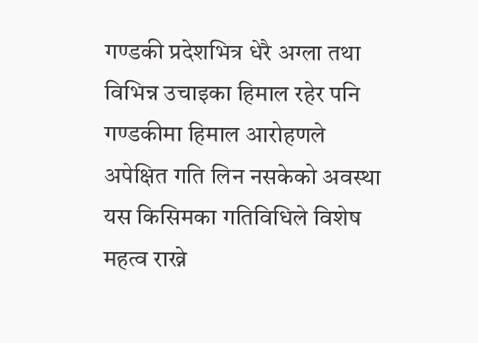गण्डकी प्रदेशभित्र धेरै अग्ला तथा विभिन्न उचाइका हिमाल रहेर पनि गण्डकीमा हिमाल आरोहणले अपेक्षित गति लिन नसकेको अवस्था यस किसिमका गतिविधिले विशेष महत्व राख्ने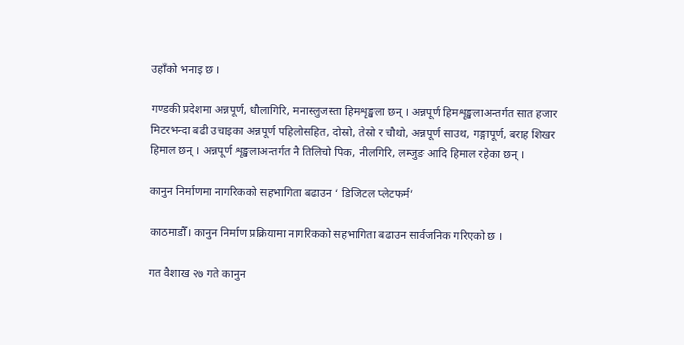उहाँको भनाइ छ ।

गण्डकी प्रदेशमा अन्नपूर्ण, धौलागिरि, मनास्लुजस्ता हिमशृङ्खला छन् । अन्नपूर्ण हिमशृङ्खलाअन्तर्गत सात हजार मिटरभन्दा बढी उचाइका अन्नपूर्ण पहिलोसहित, दोस्रो, तेस्रो र चौथो, अन्नपूर्ण साउथ, गङ्गापूर्ण, बराह शिखर हिमाल छन् । अन्नपूर्ण शृङ्खलाअन्तर्गत नै तिलिचो पिक, नीलगिरि, लम्जुङ आदि हिमाल रहेका छन् ।

कानुन निर्माणमा नागरिकको सहभागिता बढाउन ‘ डिजिटल प्लेटफर्म’

काठमाडौँ। कानुन निर्माण प्रक्रियामा नागरिकको सहभागिता बढाउन सार्वजनिक गरिएको छ ।

गत वैशाख २७ गते कानुन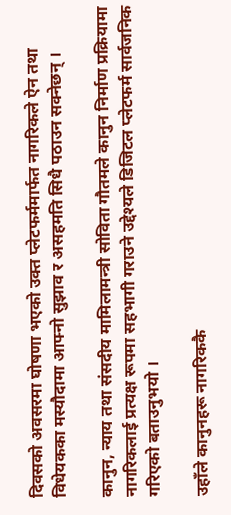दिवसको अवसरमा घोषणा भएको उक्त प्लेटफर्ममार्फत नागरिकले ऐन तथा विधेयकका मस्यौदामा आफ्नो सुझाव र असहमति सिधै पठाउन सक्नेछन् ।

कानुन, न्याय तथा संसदीय मामिलामन्त्री सोविता गौतमले कानुन निर्माण प्रक्रियामा नागरिकलाई प्रत्यक्ष रूपमा सहभागी गराउने उद्देश्यले डिजिटल प्लेटफर्म सार्वजनिक गरिएको बताउनुभयो ।

उहाँले कानुनहरू नागरिककै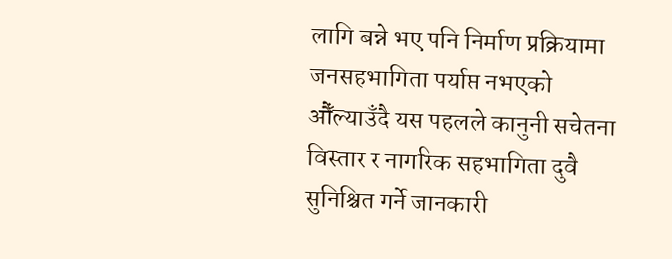लागि बन्ने भए पनि निर्माण प्रक्रियामा जनसहभागिता पर्याप्त नभएको औँल्याउँदै यस पहलले कानुनी सचेतना विस्तार र नागरिक सहभागिता दुवै सुनिश्चित गर्ने जानकारी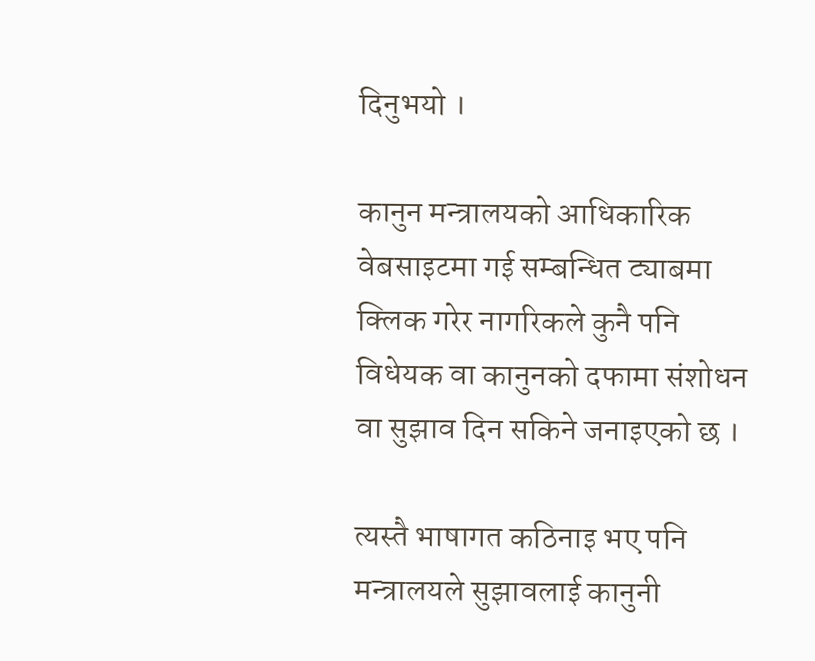दिनुभयो ।

कानुन मन्त्रालयको आधिकारिक वेबसाइटमा गई सम्बन्धित ट्याबमा क्लिक गरेर नागरिकले कुनै पनि विधेयक वा कानुनको दफामा संशोधन वा सुझाव दिन सकिने जनाइएको छ ।

त्यस्तै भाषागत कठिनाइ भए पनि मन्त्रालयले सुझावलाई कानुनी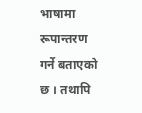भाषामा रूपान्तरण गर्ने बताएको छ । तथापि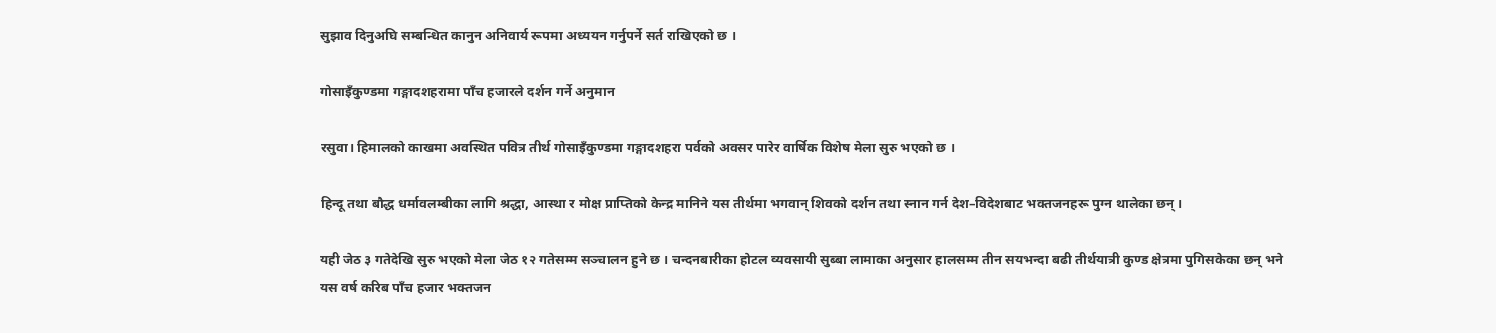सुझाव दिनुअघि सम्बन्धित कानुन अनिवार्य रूपमा अध्ययन गर्नुपर्ने सर्त राखिएको छ ।

गोसाइँकुण्डमा गङ्गादशहरामा पाँच हजारले दर्शन गर्ने अनुमान

रसुवा। हिमालको काखमा अवस्थित पवित्र तीर्थ गोसाइँकुण्डमा गङ्गादशहरा पर्वको अवसर पारेर वार्षिक विशेष मेला सुरु भएको छ ।

हिन्दू तथा बौद्ध धर्मावलम्बीका लागि श्रद्धा, आस्था र मोक्ष प्राप्तिको केन्द्र मानिने यस तीर्थमा भगवान् शिवको दर्शन तथा स्नान गर्न देश–विदेशबाट भक्तजनहरू पुग्न थालेका छन् ।

यही जेठ ३ गतेदेखि सुरु भएको मेला जेठ १२ गतेसम्म सञ्चालन हुने छ । चन्दनबारीका होटल व्यवसायी सुब्बा लामाका अनुसार हालसम्म तीन सयभन्दा बढी तीर्थयात्री कुण्ड क्षेत्रमा पुगिसकेका छन् भने यस वर्ष करिब पाँच हजार भक्तजन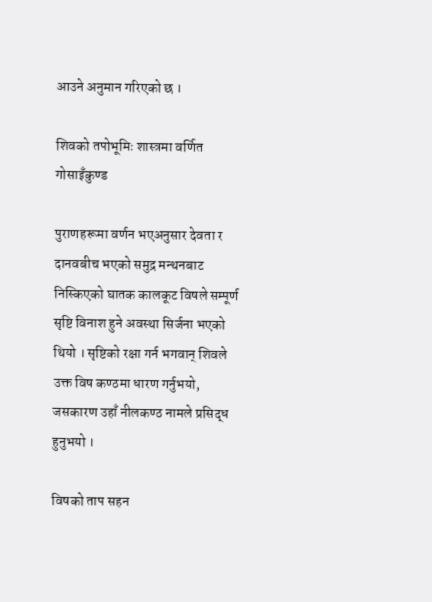आउने अनुमान गरिएको छ ।

शिवको तपोभूमिः शास्त्रमा वर्णित गोसाइँकुण्ड

पुराणहरूमा वर्णन भएअनुसार देवता र दानवबीच भएको समुद्र मन्थनबाट निस्किएको घातक कालकूट विषले सम्पूर्ण सृष्टि विनाश हुने अवस्था सिर्जना भएको थियो । सृष्टिको रक्षा गर्न भगवान् शिवले उक्त विष कण्ठमा धारण गर्नुभयो, जसकारण उहाँ नीलकण्ठ नामले प्रसिद्ध हुनुभयो ।

विषको ताप सहन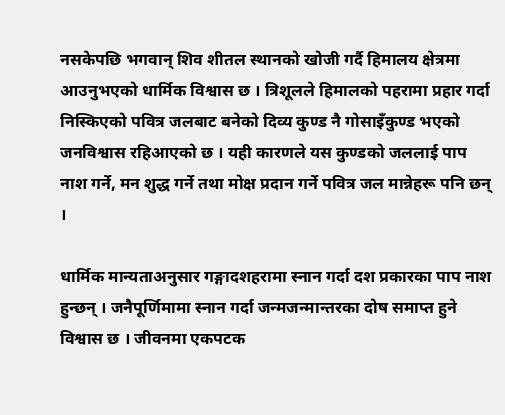नसकेपछि भगवान् शिव शीतल स्थानको खोजी गर्दै हिमालय क्षेत्रमा आउनुभएको धार्मिक विश्वास छ । त्रिशूलले हिमालको पहरामा प्रहार गर्दा निस्किएको पवित्र जलबाट बनेको दिव्य कुण्ड नै गोसाइँकुण्ड भएको जनविश्वास रहिआएको छ । यही कारणले यस कुण्डको जललाई पाप नाश गर्ने, मन शुद्ध गर्ने तथा मोक्ष प्रदान गर्ने पवित्र जल मान्नेहरू पनि छन् ।

धार्मिक मान्यताअनुसार गङ्गादशहरामा स्नान गर्दा दश प्रकारका पाप नाश हुन्छन् । जनैपूर्णिमामा स्नान गर्दा जन्मजन्मान्तरका दोष समाप्त हुने विश्वास छ । जीवनमा एकपटक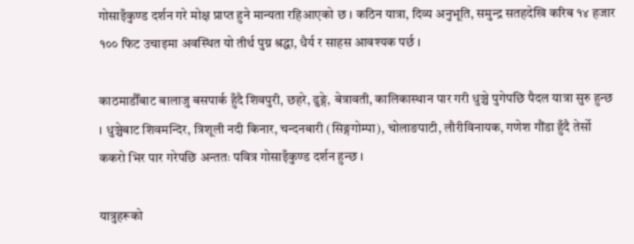गोसाइँकुण्ड दर्शन गरे मोक्ष प्राप्त हुने मान्यता रहिआएको छ । कठिन यात्रा, दिव्य अनुभूति, समुन्द्र सतहदेखि करिब १४ हजार १०० फिट उचाइमा अवस्थित यो तीर्थ पुग्न श्रद्धा, धैर्य र साहस आवश्यक पर्छ ।

काठमाडौँबाट बालाजु बसपार्क हुँदै शिवपुरी, छहरे, ढुङ्गे, बेत्रावती, कालिकास्थान पार गरी धुञ्चे पुगेपछि पैदल यात्रा सुरु हुन्छ । धुञ्चेबाट शिवमन्दिर, त्रिशूली नदी किनार, चन्दनबारी (सिङ्गगोम्पा), चोलाङपाटी, लौरीविनायक, गणेश गौंडा हुँदै तेर्सो ककरो भिर पार गरेपछि अन्ततः पवित्र गोसाइँकुण्ड दर्शन हुन्छ ।

यात्रुहरूको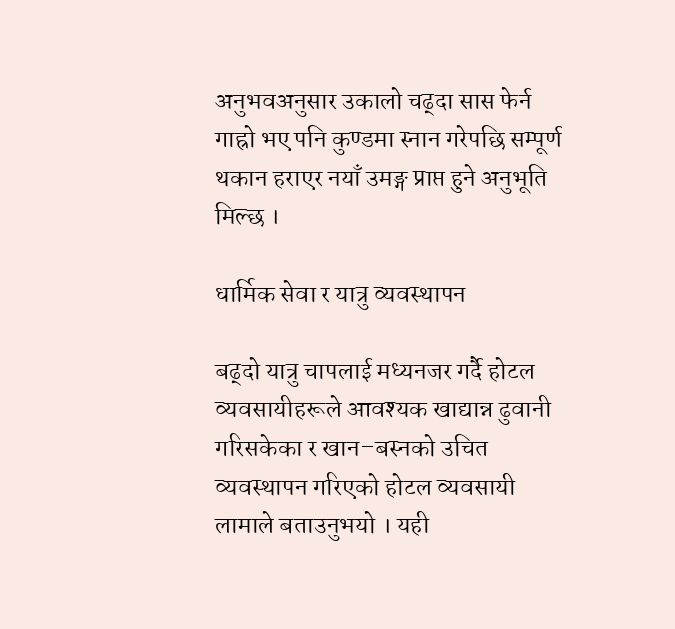अनुभवअनुसार उकालो चढ्दा सास फेर्न गाह्रो भए पनि कुण्डमा स्नान गरेपछि सम्पूर्ण थकान हराएर नयाँ उमङ्ग प्राप्त हुने अनुभूति मिल्छ ।

धार्मिक सेवा र यात्रु व्यवस्थापन

बढ्दो यात्रु चापलाई मध्यनजर गर्दै होटल व्यवसायीहरूले आवश्यक खाद्यान्न ढुवानी गरिसकेका र खान–बस्नको उचित व्यवस्थापन गरिएको होटल व्यवसायी लामाले बताउनुभयो । यही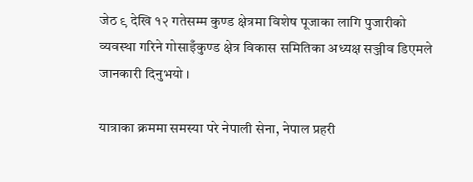जेठ ९ देखि १२ गतेसम्म कुण्ड क्षेत्रमा विशेष पूजाका लागि पुजारीको व्यवस्था गरिने गोसाइँकुण्ड क्षेत्र विकास समितिका अध्यक्ष सञ्जीव डिएमले जानकारी दिनुभयो ।

यात्राका क्रममा समस्या परे नेपाली सेना, नेपाल प्रहरी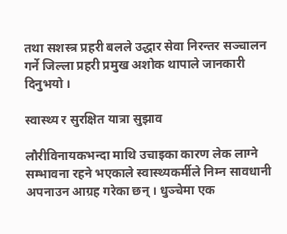तथा सशस्त्र प्रहरी बलले उद्धार सेवा निरन्तर सञ्चालन गर्ने जिल्ला प्रहरी प्रमुख अशोक थापाले जानकारी दिनुभयो ।

स्वास्थ्य र सुरक्षित यात्रा सुझाव

लौरीविनायकभन्दा माथि उचाइका कारण लेक लाग्ने सम्भावना रहने भएकाले स्वास्थ्यकर्मीले निम्न सावधानी अपनाउन आग्रह गरेका छन् । धुञ्चेमा एक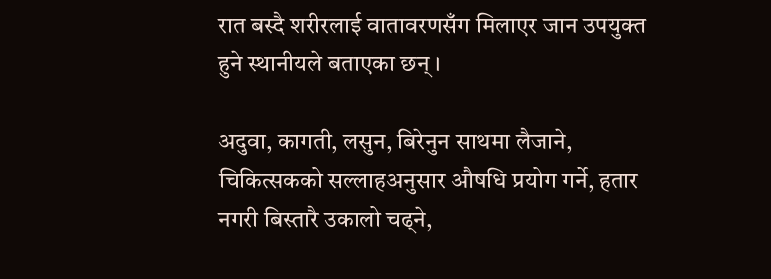रात बस्दै शरीरलाई वातावरणसँग मिलाएर जान उपयुक्त हुने स्थानीयले बताएका छन् ।

अदुवा, कागती, लसुन, बिरेनुन साथमा लैजाने, चिकित्सकको सल्लाहअनुसार औषधि प्रयोग गर्ने, हतार नगरी बिस्तारै उकालो चढ्ने,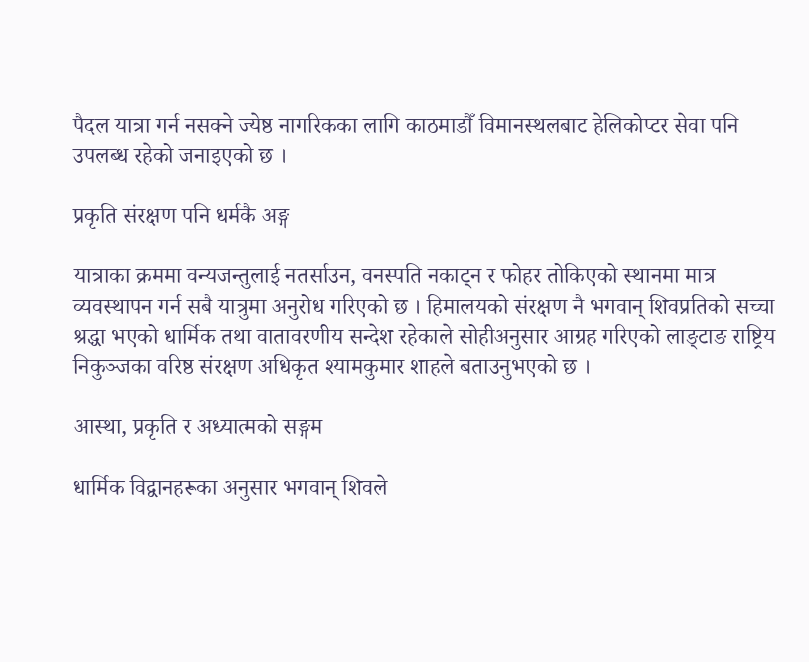पैदल यात्रा गर्न नसक्ने ज्येष्ठ नागरिकका लागि काठमाडौँ विमानस्थलबाट हेलिकोप्टर सेवा पनि उपलब्ध रहेको जनाइएको छ ।

प्रकृति संरक्षण पनि धर्मकै अङ्ग

यात्राका क्रममा वन्यजन्तुलाई नतर्साउन, वनस्पति नकाट्न र फोहर तोकिएको स्थानमा मात्र व्यवस्थापन गर्न सबै यात्रुमा अनुरोध गरिएको छ । हिमालयको संरक्षण नै भगवान् शिवप्रतिको सच्चा श्रद्धा भएको धार्मिक तथा वातावरणीय सन्देश रहेकाले सोहीअनुसार आग्रह गरिएको लाङ्टाङ राष्ट्रिय निकुञ्जका वरिष्ठ संरक्षण अधिकृत श्यामकुमार शाहले बताउनुभएको छ ।

आस्था, प्रकृति र अध्यात्मको सङ्गम

धार्मिक विद्वानहरूका अनुसार भगवान् शिवले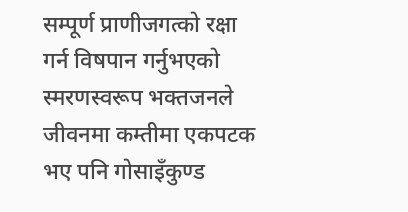सम्पूर्ण प्राणीजगत्को रक्षा गर्न विषपान गर्नुभएको स्मरणस्वरूप भक्तजनले जीवनमा कम्तीमा एकपटक भए पनि गोसाइँकुण्ड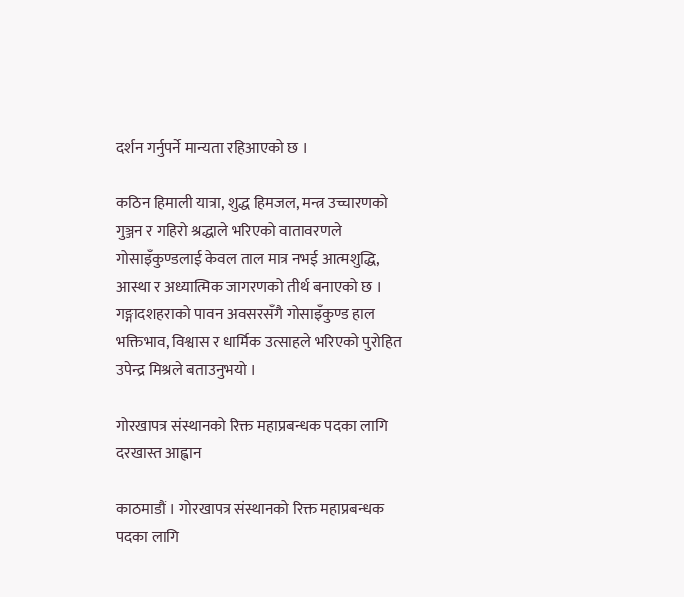दर्शन गर्नुपर्ने मान्यता रहिआएको छ ।

कठिन हिमाली यात्रा, शुद्ध हिमजल, मन्त्र उच्चारणको गुञ्जन र गहिरो श्रद्धाले भरिएको वातावरणले गोसाइँकुण्डलाई केवल ताल मात्र नभई आत्मशुद्धि, आस्था र अध्यात्मिक जागरणको तीर्थ बनाएको छ । गङ्गादशहराको पावन अवसरसँगै गोसाइँकुण्ड हाल भक्तिभाव, विश्वास र धार्मिक उत्साहले भरिएको पुरोहित उपेन्द्र मिश्रले बताउनुभयो ।

गोरखापत्र संस्थानको रिक्त महाप्रबन्धक पदका लागि दरखास्त आह्वान

काठमाडौं । गोरखापत्र संस्थानको रिक्त महाप्रबन्धक पदका लागि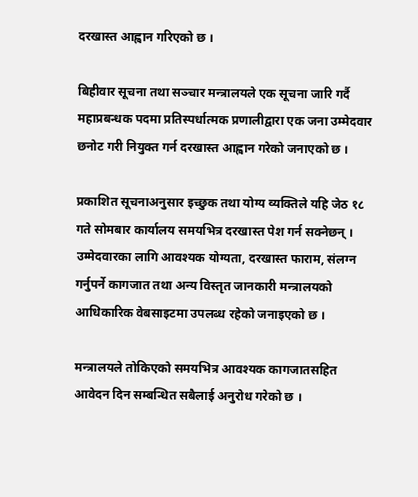दरखास्त आह्वान गरिएको छ ।

बिहीवार सूचना तथा सञ्चार मन्त्रालयले एक सूचना जारि गर्दै महाप्रबन्धक पदमा प्रतिस्पर्धात्मक प्रणालीद्वारा एक जना उम्मेदवार छनोट गरी नियुक्त गर्न दरखास्त आह्वान गरेको जनाएको छ ।

प्रकाशित सूचनाअनुसार इच्छुक तथा योग्य व्यक्तिले यहि जेठ १८ गते सोमबार कार्यालय समयभित्र दरखास्त पेश गर्न सक्नेछन् । उम्मेदवारका लागि आवश्यक योग्यता, दरखास्त फाराम, संलग्न गर्नुपर्ने कागजात तथा अन्य विस्तृत जानकारी मन्त्रालयको आधिकारिक वेबसाइटमा उपलब्ध रहेको जनाइएको छ ।

मन्त्रालयले तोकिएको समयभित्र आवश्यक कागजातसहित आवेदन दिन सम्बन्धित सबैलाई अनुरोध गरेको छ ।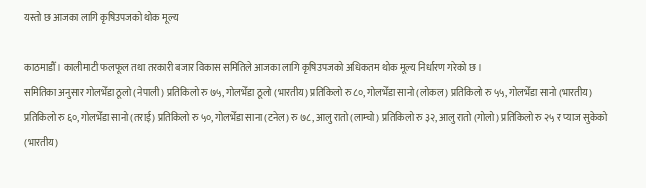यस्तो छ आजका लागि कृषिउपजको थोक मूल्य

काठमाडौँ। कालीमाटी फलफूल तथा तरकारी बजार विकास समितिले आजका लागि कृषिउपजको अधिकतम थोक मूल्य निर्धारण गरेको छ ।
समितिका अनुसार गोलभेँडा ठूलो (नेपाली) प्रतिकिलो रु ७५, गोलभेँडा ठूलो (भारतीय) प्रतिकिलो रु ८०, गोलभेँडा सानो (लोकल) प्रतिकिलो रु ५५, गोलभेँडा सानो (भारतीय) प्रतिकिलो रु ६०, गोलभेँडा सानो (तराई) प्रतिकिलो रु ५०, गोलभेँडा साना (टनेल) रु ७८, आलु रातो (लाम्चो) प्रतिकिलो रु ३२, आलु रातो (गोलो) प्रतिकिलो रु २५ र प्याज सुकेको (भारतीय)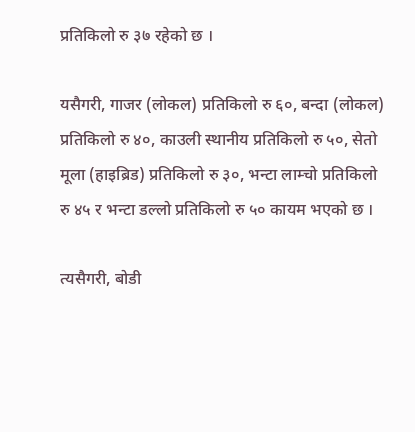प्रतिकिलो रु ३७ रहेको छ ।

यसैगरी, गाजर (लोकल) प्रतिकिलो रु ६०, बन्दा (लोकल) प्रतिकिलो रु ४०, काउली स्थानीय प्रतिकिलो रु ५०, सेतो मूला (हाइब्रिड) प्रतिकिलो रु ३०, भन्टा लाम्चो प्रतिकिलो रु ४५ र भन्टा डल्लो प्रतिकिलो रु ५० कायम भएको छ ।

त्यसैगरी, बोडी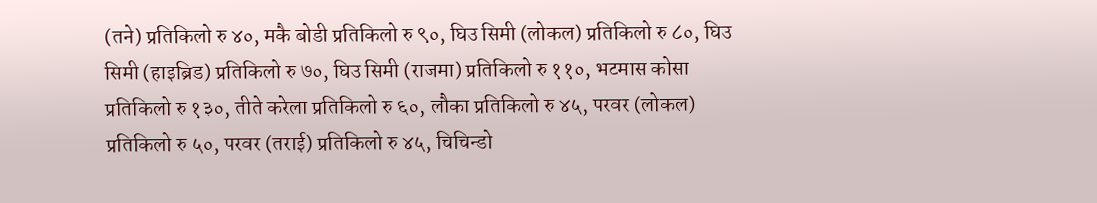(तने) प्रतिकिलो रु ४०, मकै बोडी प्रतिकिलो रु ९०, घिउ सिमी (लोकल) प्रतिकिलो रु ८०, घिउ सिमी (हाइब्रिड) प्रतिकिलो रु ७०, घिउ सिमी (राजमा) प्रतिकिलो रु ११०, भटमास कोसा प्रतिकिलो रु १३०, तीते करेला प्रतिकिलो रु ६०, लौका प्रतिकिलो रु ४५, परवर (लोकल) प्रतिकिलो रु ५०, परवर (तराई) प्रतिकिलो रु ४५, चिचिन्डो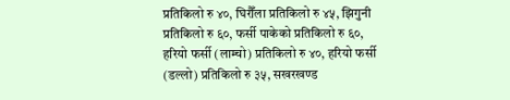प्रतिकिलो रु ४०, घिरौँला प्रतिकिलो रु ४५, झिगुनी प्रतिकिलो रु ६०, फर्सी पाकेको प्रतिकिलो रु ६०, हरियो फर्सी (लाम्चो) प्रतिकिलो रु ४०, हरियो फर्सी (डल्लो) प्रतिकिलो रु ३५, सखरखण्ड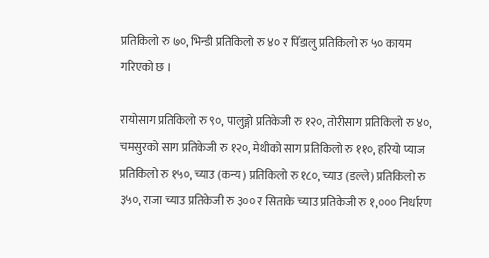प्रतिकिलो रु ७०, भिन्डी प्रतिकिलो रु ४० र पिँडालु प्रतिकिलो रु ५० कायम गरिएको छ ।

रायोसाग प्रतिकिलो रु ९०, पालुङ्गो प्रतिकेजी रु १२०, तोरीसाग प्रतिकिलो रु ४०, चमसुरको साग प्रतिकेजी रु १२०, मेथीको साग प्रतिकिलो रु ११०, हरियो प्याज प्रतिकिलो रु १५०, च्याउ (कन्य) प्रतिकिलो रु १८०, च्याउ (डल्ले) प्रतिकिलो रु ३५०, राजा च्याउ प्रतिकेजी रु ३०० र सिताके च्याउ प्रतिकेजी रु १,००० निर्धारण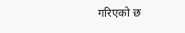गरिएको छ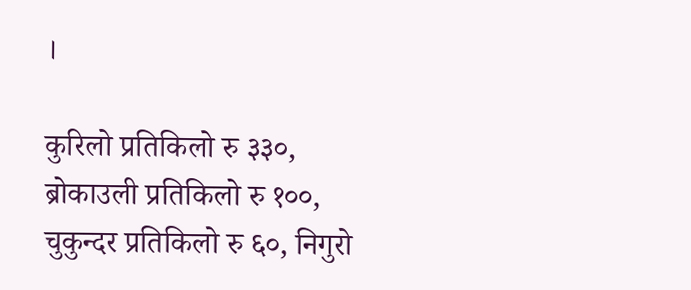।

कुरिलो प्रतिकिलो रु ३३०, ब्रोकाउली प्रतिकिलो रु १००, चुकुन्दर प्रतिकिलो रु ६०, निगुरो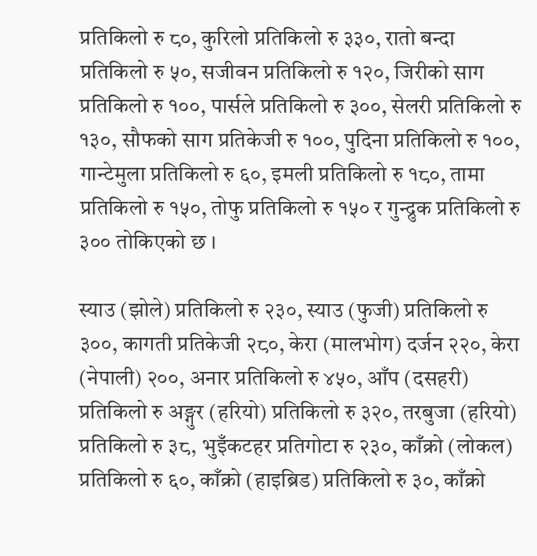प्रतिकिलो रु ८०, कुरिलो प्रतिकिलो रु ३३०, रातो बन्दा प्रतिकिलो रु ५०, सजीवन प्रतिकिलो रु १२०, जिरीको साग प्रतिकिलो रु १००, पार्सले प्रतिकिलो रु ३००, सेलरी प्रतिकिलो रु १३०, सौफको साग प्रतिकेजी रु १००, पुदिना प्रतिकिलो रु १००, गान्टेमुला प्रतिकिलो रु ६०, इमली प्रतिकिलो रु १८०, तामा प्रतिकिलो रु १५०, तोफु प्रतिकिलो रु १५० र गुन्द्रुक प्रतिकिलो रु ३०० तोकिएको छ ।

स्याउ (झोले) प्रतिकिलो रु २३०, स्याउ (फुजी) प्रतिकिलो रु ३००, कागती प्रतिकेजी २८०, केरा (मालभोग) दर्जन २२०, केरा (नेपाली) २००, अनार प्रतिकिलो रु ४५०, आँप (दसहरी) प्रतिकिलो रु अङ्गुर (हरियो) प्रतिकिलो रु ३२०, तरबुजा (हरियो) प्रतिकिलो रु ३८, भुइँकटहर प्रतिगोटा रु २३०, काँक्रो (लोकल) प्रतिकिलो रु ६०, काँक्रो (हाइब्रिड) प्रतिकिलो रु ३०, काँक्रो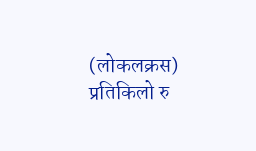(लोकलक्रस) प्रतिकिलो रु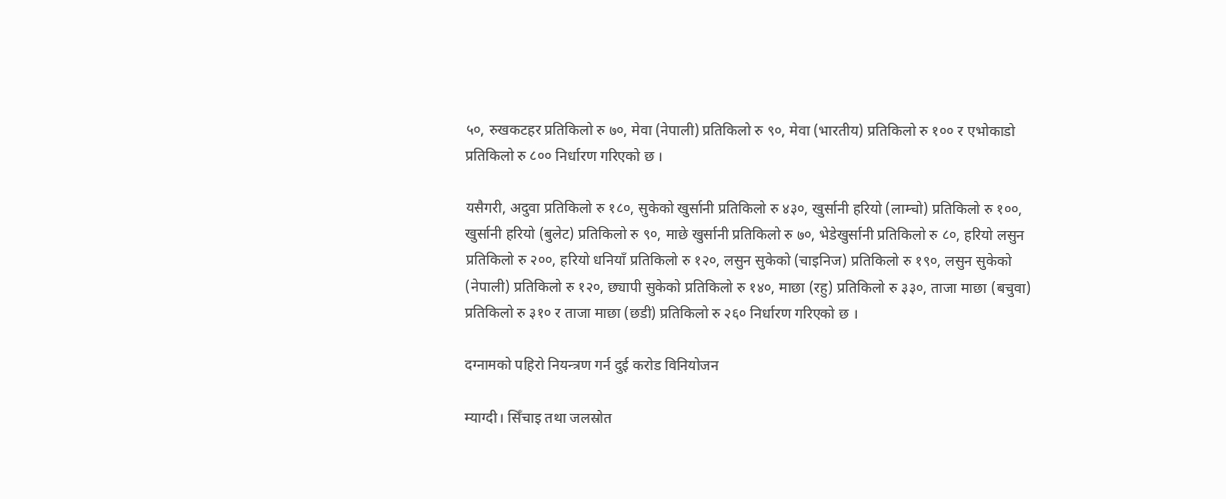५०, रुखकटहर प्रतिकिलो रु ७०, मेवा (नेपाली) प्रतिकिलो रु ९०, मेवा (भारतीय) प्रतिकिलो रु १०० र एभोकाडो प्रतिकिलो रु ८०० निर्धारण गरिएको छ ।

यसैगरी, अदुवा प्रतिकिलो रु १८०, सुकेको खुर्सानी प्रतिकिलो रु ४३०, खुर्सानी हरियो (लाम्चो) प्रतिकिलो रु १००, खुर्सानी हरियो (बुलेट) प्रतिकिलो रु ९०, माछे खुर्सानी प्रतिकिलो रु ७०, भेडेखुर्सानी प्रतिकिलो रु ८०, हरियो लसुन प्रतिकिलो रु २००, हरियो धनियाँ प्रतिकिलो रु १२०, लसुन सुकेको (चाइनिज) प्रतिकिलो रु १९०, लसुन सुकेको (नेपाली) प्रतिकिलो रु १२०, छ्यापी सुकेको प्रतिकिलो रु १४०, माछा (रहु) प्रतिकिलो रु ३३०, ताजा माछा (बचुवा) प्रतिकिलो रु ३१० र ताजा माछा (छडी) प्रतिकिलो रु २६० निर्धारण गरिएको छ ।

दग्नामको पहिरो नियन्त्रण गर्न दुई करोड विनियोजन

म्याग्दी। सिँचाइ तथा जलस्रोत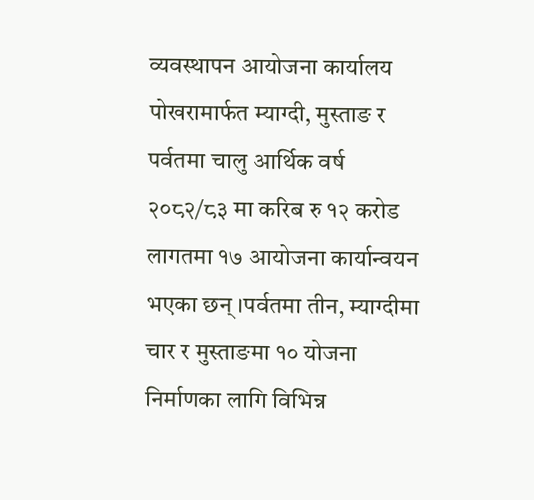व्यवस्थापन आयोजना कार्यालय पोखरामार्फत म्याग्दी, मुस्ताङ र पर्वतमा चालु आर्थिक वर्ष २०८२/८३ मा करिब रु १२ करोड लागतमा १७ आयोजना कार्यान्वयन भएका छन् ।पर्वतमा तीन, म्याग्दीमा चार र मुस्ताङमा १० योजना निर्माणका लागि विभिन्न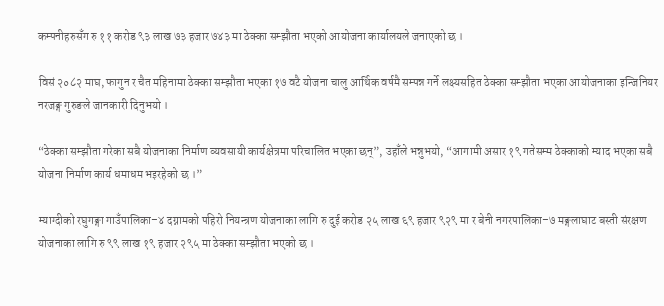कम्पनीहरुसँग रु ११ करोड ९३ लाख ७३ हजार ७४३ मा ठेक्का सम्झौता भएको आयोजना कार्यालयले जनाएको छ ।

विसं २०८२ माघ, फागुन र चैत महिनामा ठेक्का सम्झौता भएका १७ वटै योजना चालु आर्थिक वर्षमै सम्पन्न गर्ने लक्ष्यसहित ठेक्का सम्झौता भएका आयोजनाका इन्जिनियर नरजङ्ग गुरुङले जानकारी दिनुभयो ।

“ठेक्का सम्झौता गरेका सबै योजनाका निर्माण व्यवसायी कार्यक्षेत्रमा परिचालित भएका छन्”, उहाँले भन्नुभयो, “आगामी असार १९ गतेसम्म ठेक्काको म्याद भएका सबै योजना निर्माण कार्य धमाधम भइरहेको छ ।”

म्याग्दीको रघुगङ्गा गाउँपालिका–४ दग्नामको पहिरो नियन्त्रण योजनाका लागि रु दुई करोड २५ लाख ६९ हजार ९२९ मा र बेनी नगरपालिका–७ मङ्गलाघाट बस्ती संरक्षण योजनाका लागि रु ९९ लाख १९ हजार २९५ मा ठेक्का सम्झौता भएको छ ।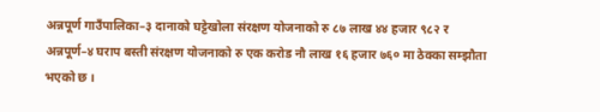अन्नपूर्ण गाउँपालिका–३ दानाको घट्टेखोला संरक्षण योजनाको रु ८७ लाख ४४ हजार ९८२ र अन्नपूर्ण–४ घराप बस्ती संरक्षण योजनाको रु एक करोड नौ लाख १६ हजार ७६० मा ठेक्का सम्झौता भएको छ ।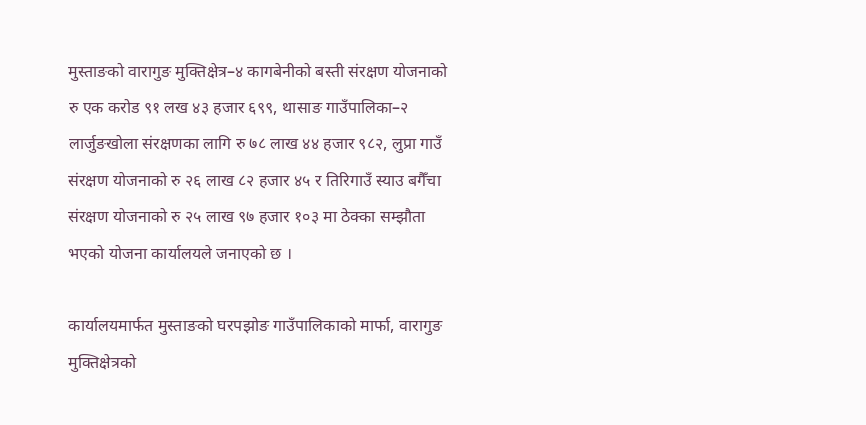मुस्ताङको वारागुङ मुक्तिक्षेत्र–४ कागबेनीको बस्ती संरक्षण योजनाको रु एक करोड ९१ लख ४३ हजार ६९९, थासाङ गाउँपालिका–२ लार्जुङखोला संरक्षणका लागि रु ७८ लाख ४४ हजार ९८२, लुप्रा गाउँ संरक्षण योजनाको रु २६ लाख ८२ हजार ४५ र तिरिगाउँ स्याउ बगैँचा संरक्षण योजनाको रु २५ लाख ९७ हजार १०३ मा ठेक्का सम्झौता भएको योजना कार्यालयले जनाएको छ ।

कार्यालयमार्फत मुस्ताङको घरपझोङ गाउँपालिकाको मार्फा, वारागुङ मुक्तिक्षेत्रको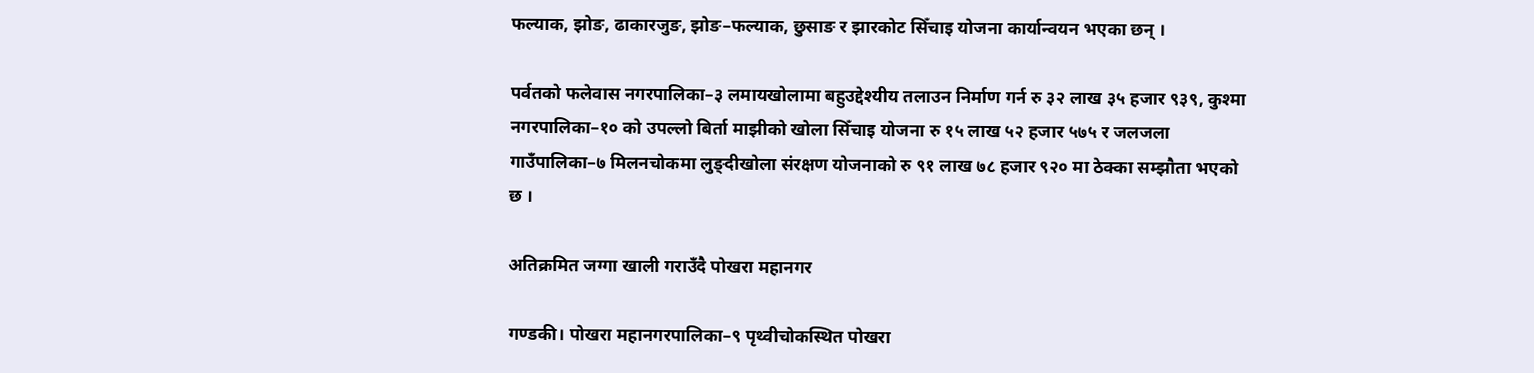फल्याक, झोङ, ढाकारजुङ, झोङ–फल्याक, छुसाङ र झारकोट सिँचाइ योजना कार्यान्वयन भएका छन् ।

पर्वतको फलेवास नगरपालिका–३ लमायखोलामा बहुउद्देश्यीय तलाउन निर्माण गर्न रु ३२ लाख ३५ हजार ९३९, कुश्मा नगरपालिका–१० को उपल्लो बिर्ता माझीको खोला सिँचाइ योजना रु १५ लाख ५२ हजार ५७५ र जलजला गाउँपालिका–७ मिलनचोकमा लुङ्दीखोला संरक्षण योजनाको रु ९१ लाख ७८ हजार ९२० मा ठेक्का सम्झौता भएको छ ।

अतिक्रमित जग्गा खाली गराउँदै पोखरा महानगर

गण्डकी। पोखरा महानगरपालिका–९ पृथ्वीचोकस्थित पोखरा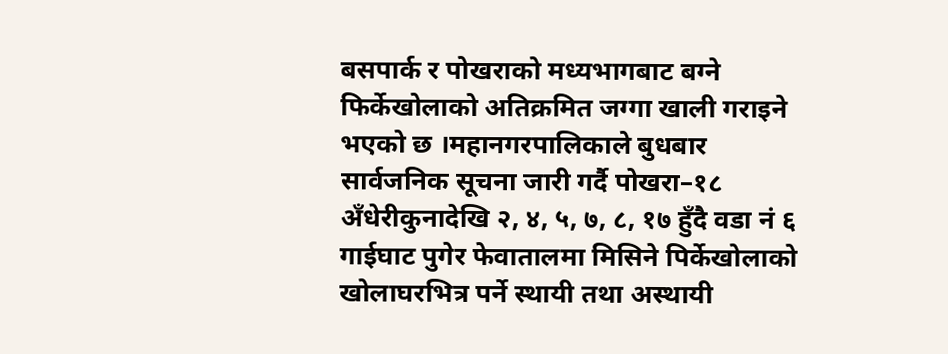बसपार्क र पोखराको मध्यभागबाट बग्ने फिर्केखोलाको अतिक्रमित जग्गा खाली गराइने भएको छ ।महानगरपालिकाले बुधबार सार्वजनिक सूचना जारी गर्दै पोखरा–१८ अँधेरीकुनादेखि २, ४, ५, ७, ८, १७ हुँदै वडा नं ६ गाईघाट पुगेर फेवातालमा मिसिने पिर्केखोलाको खोलाघरभित्र पर्ने स्थायी तथा अस्थायी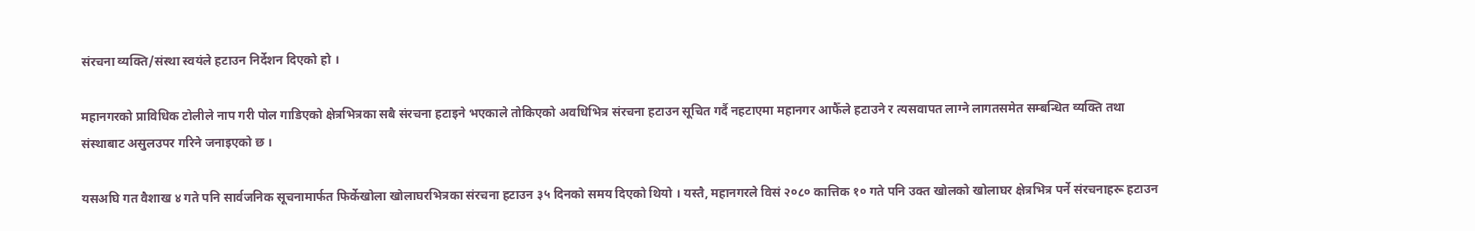संरचना व्यक्ति/संस्था स्वयंले हटाउन निर्देशन दिएको हो ।

महानगरको प्राविधिक टोलीले नाप गरी पोल गाडिएको क्षेत्रभित्रका सबै संरचना हटाइने भएकाले तोकिएको अवधिभित्र संरचना हटाउन सूचित गर्दै नहटाएमा महानगर आफैँले हटाउने र त्यसवापत लाग्ने लागतसमेत सम्बन्धित व्यक्ति तथा संस्थाबाट असुलउपर गरिने जनाइएको छ ।

यसअघि गत वैशाख ४ गते पनि सार्वजनिक सूचनामार्फत फिर्केखोला खोलाघरभित्रका संरचना हटाउन ३५ दिनको समय दिएको थियो । यस्तै, महानगरले विसं २०८० कात्तिक १० गते पनि उक्त खोलको खोलाघर क्षेत्रभित्र पर्ने संरचनाहरू हटाउन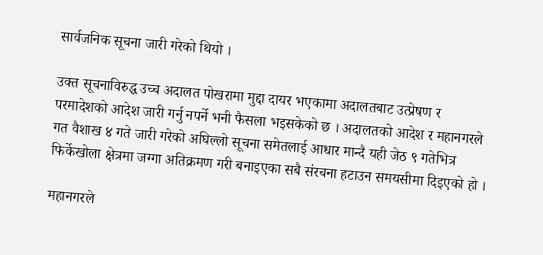सार्वजनिक सूचना जारी गरेको थियो ।

उक्त सूचनाविरुद्ध उच्च अदालत पोखरामा मुद्दा दायर भएकामा अदालतबाट उत्प्रेषण र परमादेशको आदेश जारी गर्नु नपर्ने भनी फैसला भइसकेको छ । अदालतको आदेश र महानगरले गत वैशाख ४ गते जारी गरेको अघिल्लो सूचना समेतलाई आधार मान्दै यही जेठ ९ गतेभित्र फिर्केखोला क्षेत्रमा जग्गा अतिक्रमण गरी बनाइएका सबै संरचना हटाउन समयसीमा दिइएको हो ।

महानगरले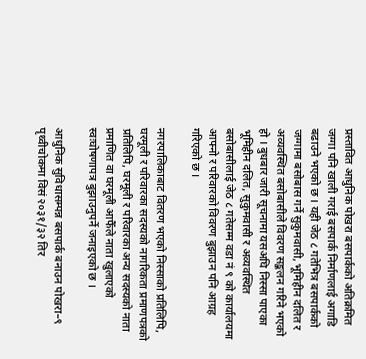प्रस्तावित आधुनिक पोखरा बसपार्कको अतिक्रमित जग्गा पनि खाली गराई बसपार्क निर्माणलाई अगाडि बढाउने भएको छ । यही जेठ ८ गतेभित्र बसपार्कको जग्गामा बसोबास गर्ने सुकुमवासी, भूमिहीन दलित र अव्यवस्थित बसोबासीले विवरण सङ्कलन गरिने भएको हो । बुधबार जारी सूचनामा यसअघि निस्सा पाएका भूमिहीन दलित, सुकुमवासी र अव्यवस्थित बसोबासीलाई जेठ ८ गतेसम्म वडा नं ९ को कार्यालयमा आफ्नो र परिवारको विवरण बुझाउन पनि आग्रह गरिएको छ ।

नगरपालिकाबाट वितरण भएको निस्साको प्रतिलिपि, घरमूली र परिवारका सदस्यको नागरिकता प्रमाणपत्रको प्रतिलिपि, घरमूली र परिवारका अन्य सदस्यको नाता प्रमाणित वा घरमूली आफैँले नाता खुलाएको स्वःघोषणापत्र बुझाउनुपर्ने जनाइएको छ ।

आधुनिक सुविधासम्पन्न बसपार्क बनाउन पोखरा–९ पृथ्वीचोकमा विसं २०३१/३२ तिर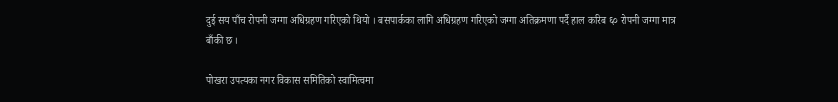दुई सय पाँच रोपनी जग्गा अधिग्रहण गरिएको थियो । बसपार्कका लागि अधिग्रहण गरिएको जग्गा अतिक्रमणा पर्दै हाल करिब ६० रोपनी जग्गा मात्र बाँकी छ ।

पोखरा उपत्यका नगर विकास समितिको स्वामित्वमा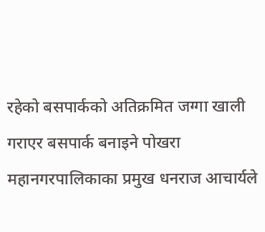रहेको बसपार्कको अतिक्रमित जग्गा खाली गराएर बसपार्क बनाइने पोखरा महानगरपालिकाका प्रमुख धनराज आचार्यले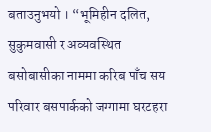बताउनुभयो । “भूमिहीन दलित, सुकुमवासी र अव्यवस्थित बसोबासीका नाममा करिब पाँच सय परिवार बसपार्कको जग्गामा घरटहरा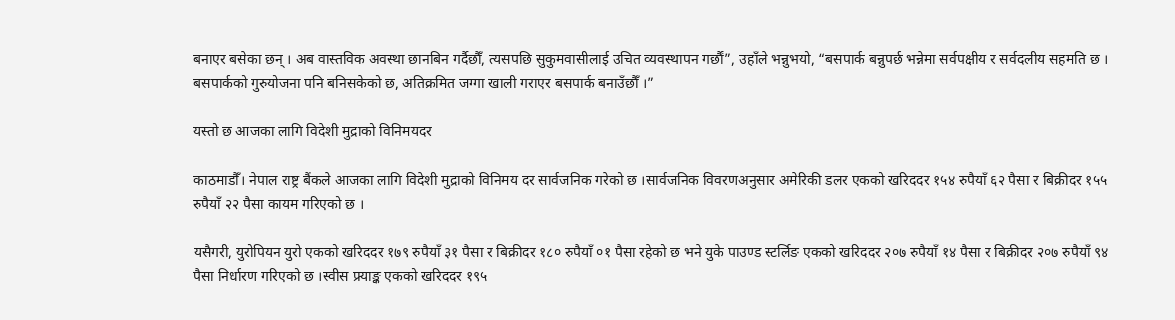बनाएर बसेका छन् । अब वास्तविक अवस्था छानबिन गर्दैछौँ, त्यसपछि सुकुमवासीलाई उचित व्यवस्थापन गर्छौं”, उहाँले भन्नुभयो, “बसपार्क बन्नुपर्छ भन्नेमा सर्वपक्षीय र सर्वदलीय सहमति छ । बसपार्कको गुरुयोजना पनि बनिसकेको छ, अतिक्रमित जग्गा खाली गराएर बसपार्क बनाउँछौँ ।”

यस्तो छ आजका लागि विदेशी मुद्राको विनिमयदर

काठमाडौँ। नेपाल राष्ट्र बैंकले आजका लागि विदेशी मुद्राको विनिमय दर सार्वजनिक गरेको छ ।सार्वजनिक विवरणअनुसार अमेरिकी डलर एकको खरिददर १५४ रुपैयाँ ६२ पैसा र बिक्रीदर १५५ रुपैयाँ २२ पैसा कायम गरिएको छ ।

यसैगरी, युरोपियन युरो एकको खरिददर १७९ रुपैयाँ ३१ पैसा र बिक्रीदर १८० रुपैयाँ ०१ पैसा रहेको छ भने युके पाउण्ड स्टर्लिङ एकको खरिददर २०७ रुपैयाँ १४ पैसा र बिक्रीदर २०७ रुपैयाँ ९४ पैसा निर्धारण गरिएको छ ।स्वीस फ्र्याङ्क एकको खरिददर १९५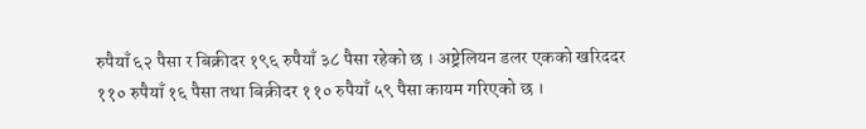रुपैयाँ ६२ पैसा र बिक्रीदर १९६ रुपैयाँ ३८ पैसा रहेको छ । अष्ट्रेलियन डलर एकको खरिददर ११० रुपैयाँ १६ पैसा तथा बिक्रीदर ११० रुपैयाँ ५९ पैसा कायम गरिएको छ ।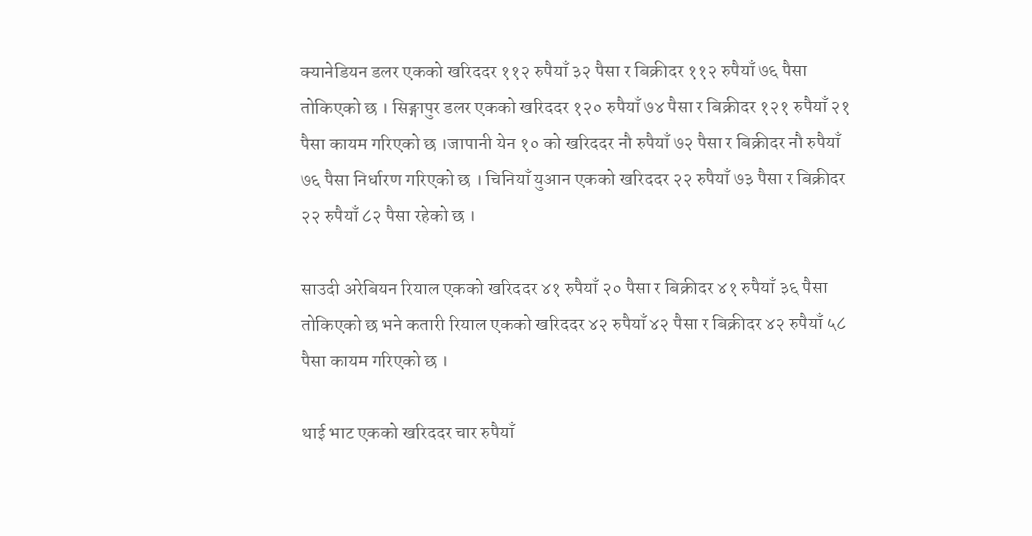क्यानेडियन डलर एकको खरिददर ११२ रुपैयाँ ३२ पैसा र बिक्रीदर ११२ रुपैयाँ ७६ पैसा तोकिएको छ । सिङ्गापुर डलर एकको खरिददर १२० रुपैयाँ ७४ पैसा र बिक्रीदर १२१ रुपैयाँ २१ पैसा कायम गरिएको छ ।जापानी येन १० को खरिददर नौ रुपैयाँ ७२ पैसा र बिक्रीदर नौ रुपैयाँ ७६ पैसा निर्धारण गरिएको छ । चिनियाँ युआन एकको खरिददर २२ रुपैयाँ ७३ पैसा र बिक्रीदर २२ रुपैयाँ ८२ पैसा रहेको छ ।

साउदी अरेबियन रियाल एकको खरिददर ४१ रुपैयाँ २० पैसा र बिक्रीदर ४१ रुपैयाँ ३६ पैसा तोकिएको छ भने कतारी रियाल एकको खरिददर ४२ रुपैयाँ ४२ पैसा र बिक्रीदर ४२ रुपैयाँ ५८ पैसा कायम गरिएको छ ।

थाई भाट एकको खरिददर चार रुपैयाँ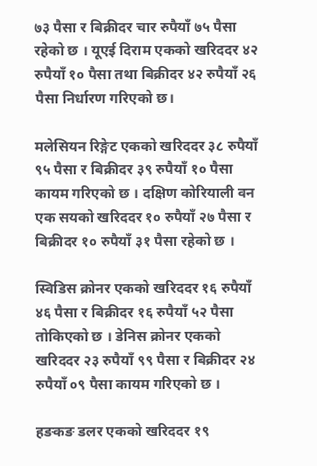७३ पैसा र बिक्रीदर चार रुपैयाँ ७५ पैसा रहेको छ । यूएई दिराम एकको खरिददर ४२ रुपैयाँ १० पैसा तथा बिक्रीदर ४२ रुपैयाँ २६ पैसा निर्धारण गरिएको छ।

मलेसियन रिङ्गेट एकको खरिददर ३८ रुपैयाँ ९५ पैसा र बिक्रीदर ३९ रुपैयाँ १० पैसा कायम गरिएको छ । दक्षिण कोरियाली वन एक सयको खरिददर १० रुपैयाँ २७ पैसा र बिक्रीदर १० रुपैयाँ ३१ पैसा रहेको छ ।

स्विडिस क्रोनर एकको खरिददर १६ रुपैयाँ ४६ पैसा र बिक्रीदर १६ रुपैयाँ ५२ पैसा तोकिएको छ । डेनिस क्रोनर एकको खरिददर २३ रुपैयाँ ९९ पैसा र बिक्रीदर २४ रुपैयाँ ०९ पैसा कायम गरिएको छ ।

हङकङ डलर एकको खरिददर १९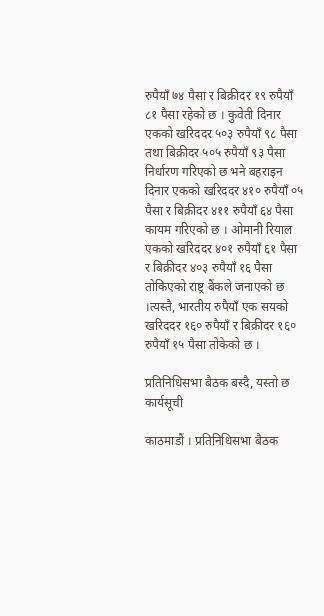रुपैयाँ ७४ पैसा र बिक्रीदर १९ रुपैयाँ ८१ पैसा रहेको छ । कुवेती दिनार एकको खरिददर ५०३ रुपैयाँ ९८ पैसा तथा बिक्रीदर ५०५ रुपैयाँ ९३ पैसा निर्धारण गरिएको छ भने बहराइन दिनार एकको खरिददर ४१० रुपैयाँ ०५ पैसा र बिक्रीदर ४११ रुपैयाँ ६४ पैसा कायम गरिएको छ । ओमानी रियाल एकको खरिददर ४०१ रुपैयाँ ६१ पैसा र बिक्रीदर ४०३ रुपैयाँ १६ पैसा तोकिएको राष्ट्र बैंकले जनाएको छ ।त्यस्तै, भारतीय रुपैयाँ एक सयको खरिददर १६० रुपैयाँ र बिक्रीदर १६० रुपैयाँ १५ पैसा तोकेको छ ।

प्रतिनिधिसभा बैठक बस्दै, यस्तो छ कार्यसूची

काठमाडौं । प्रतिनिधिसभा बैठक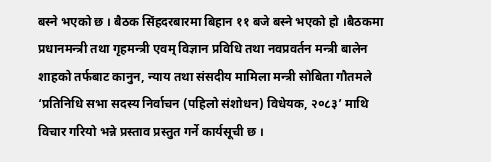बस्ने भएको छ । बैठक सिंहदरबारमा बिहान ११ बजे बस्ने भएको हो ।बैठकमा प्रधानमन्त्री तथा गृहमन्त्री एवम् विज्ञान प्रविधि तथा नवप्रवर्तन मन्त्री बालेन शाहको तर्फबाट कानुन, न्याय तथा संसदीय मामिला मन्त्री सोबिता गौतमले ‘प्रतिनिधि सभा सदस्य निर्वाचन (पहिलो संशोधन) विधेयक, २०८३’ माथि विचार गरियो भन्ने प्रस्ताव प्रस्तुत गर्ने कार्यसूची छ ।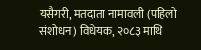यसैगरी, मतदाता नामावली (पहिलो संशोधन) विधेयक, २०८३ माथि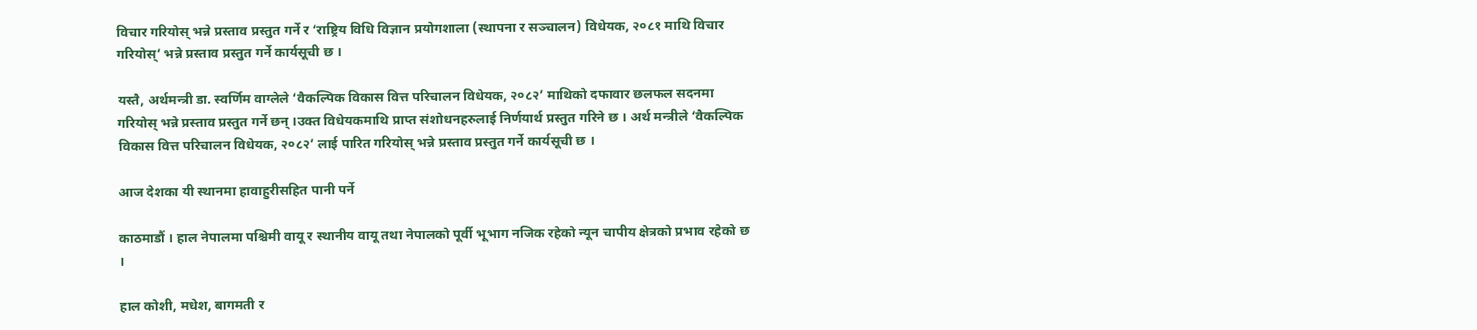विचार गरियोस् भन्ने प्रस्ताव प्रस्तुत गर्ने र ‘राष्ट्रिय विधि विज्ञान प्रयोगशाला (स्थापना र सञ्चालन) विधेयक, २०८१ माथि विचार गरियोस्’ भन्ने प्रस्ताव प्रस्तुत गर्ने कार्यसूची छ ।

यस्तै, अर्थमन्त्री डा. स्वर्णिम वाग्लेले ‘वैकल्पिक विकास वित्त परिचालन विधेयक, २०८२’ माथिको दफावार छलफल सदनमा गरियोस् भन्ने प्रस्ताव प्रस्तुत गर्ने छन् ।उक्त विधेयकमाथि प्राप्त संशोधनहरुलाई निर्णयार्थ प्रस्तुत गरिने छ । अर्थ मन्त्रीले ‘वैकल्पिक विकास वित्त परिचालन विधेयक, २०८२’ लाई पारित गरियोस् भन्ने प्रस्ताव प्रस्तुत गर्ने कार्यसूची छ ।

आज देशका यी स्थानमा हावाहुरीसहित पानी पर्ने

काठमाडौं । हाल नेपालमा पश्चिमी वायू र स्थानीय वायू तथा नेपालको पूर्वी भूभाग नजिक रहेको न्यून चापीय क्षेत्रको प्रभाव रहेको छ ।

हाल कोशी, मधेश, बागमती र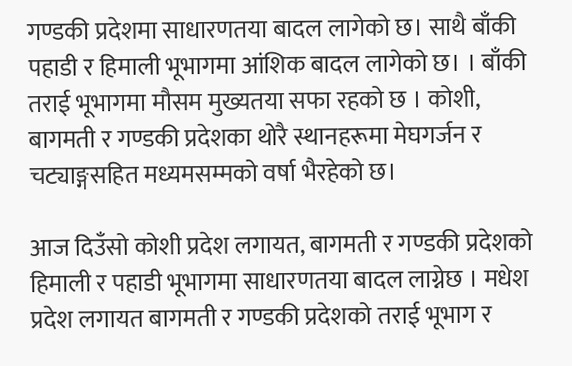गण्डकी प्रदेशमा साधारणतया बादल लागेको छ। साथै बाँकी पहाडी र हिमाली भूभागमा आंशिक बादल लागेको छ। । बाँकी तराई भूभागमा मौसम मुख्यतया सफा रहको छ । कोशी, बागमती र गण्डकी प्रदेशका थोरै स्थानहरूमा मेघगर्जन र चट्याङ्गसहित मध्यमसम्मको वर्षा भैरहेको छ।

आज दिउँसो कोशी प्रदेश लगायत, बागमती र गण्डकी प्रदेशको हिमाली र पहाडी भूभागमा साधारणतया बादल लाग्नेछ । मधेश प्रदेश लगायत बागमती र गण्डकी प्रदेशको तराई भूभाग र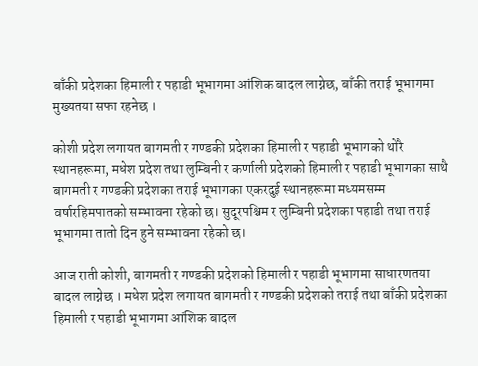बाँकी प्रदेशका हिमाली र पहाडी भूभागमा आंशिक बादल लाग्नेछ, बाँकी तराई भूभागमा मुख्यतया सफा रहनेछ ।

कोशी प्रदेश लगायत बागमती र गण्डकी प्रदेशका हिमाली र पहाडी भूभागको थोरै स्थानहरूमा, मधेश प्रदेश तथा लुम्बिनी र कर्णाली प्रदेशको हिमाली र पहाडी भूभागका साथै बागमती र गण्डकी प्रदेशका तराई भूभागका एकरदुई स्थानहरूमा मध्यमसम्म वर्षारहिमपातको सम्भावना रहेको छ। सुदूरपश्चिम र लुम्बिनी प्रदेशका पहाडी तथा तराई भूभागमा तातो दिन हुने सम्भावना रहेको छ।

आज राती कोशी, बागमती र गण्डकी प्रदेशको हिमाली र पहाडी भूभागमा साधारणतया बादल लाग्नेछ । मधेश प्रदेश लगायत बागमती र गण्डकी प्रदेशको तराई तथा बाँकी प्रदेशका हिमाली र पहाडी भूभागमा आंशिक बादल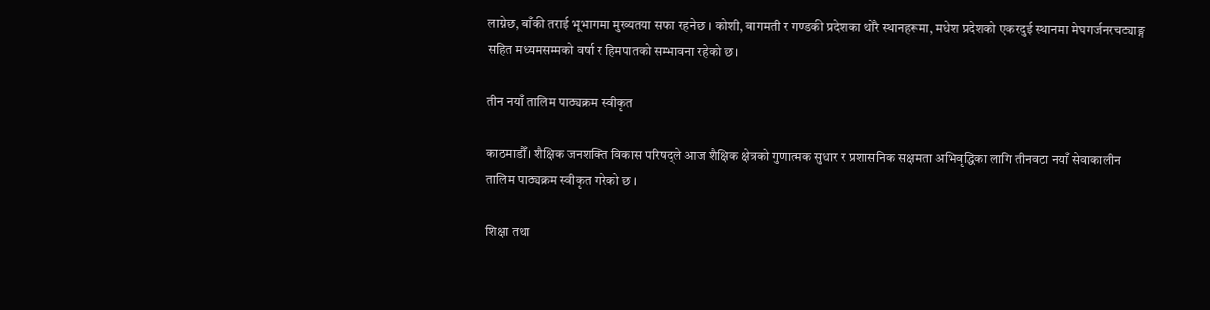लाग्नेछ, बाँकी तराई भूभागमा मुख्यतया सफा रहनेछ । कोशी, बागमती र गण्डकी प्रदेशका थोरै स्थानहरूमा, मधेश प्रदेशको एकरदुई स्थानमा मेघगर्जनरचट्याङ्ग सहित मध्यमसम्मको वर्षा र हिमपातको सम्भावना रहेको छ।

तीन नयाँ तालिम पाठ्यक्रम स्वीकृत

काठमाडौँ। शैक्षिक जनशक्ति विकास परिषद्ले आज शैक्षिक क्षेत्रको गुणात्मक सुधार र प्रशासनिक सक्षमता अभिवृद्धिका लागि तीनवटा नयाँ सेवाकालीन तालिम पाठ्यक्रम स्वीकृत गरेको छ ।

शिक्षा तथा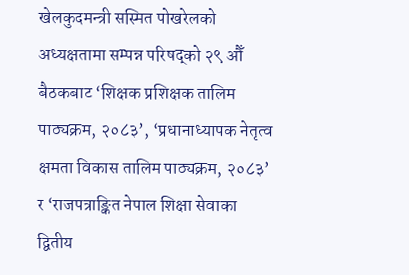खेलकुदमन्त्री सस्मित पोखरेलको अध्यक्षतामा सम्पन्न परिषद्को २९ औँ बैठकबाट ‘शिक्षक प्रशिक्षक तालिम पाठ्यक्रम, २०८३’, ‘प्रधानाध्यापक नेतृत्व क्षमता विकास तालिम पाठ्यक्रम, २०८३’ र ‘राजपत्राङ्कित नेपाल शिक्षा सेवाका द्वितीय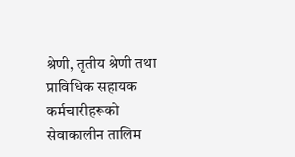श्रेणी, तृतीय श्रेणी तथा प्राविधिक सहायक कर्मचारीहरूको सेवाकालीन तालिम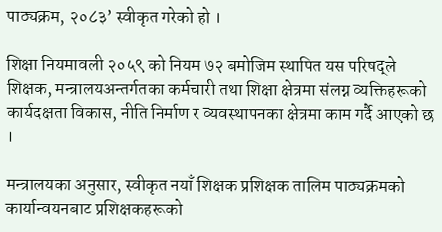पाठ्यक्रम, २०८३’ स्वीकृत गरेको हो ।

शिक्षा नियमावली २०५९ को नियम ७२ बमोजिम स्थापित यस परिषद्ले शिक्षक, मन्त्रालयअन्तर्गतका कर्मचारी तथा शिक्षा क्षेत्रमा संलग्न व्यक्तिहरूको कार्यदक्षता विकास, नीति निर्माण र व्यवस्थापनका क्षेत्रमा काम गर्दै आएको छ ।

मन्त्रालयका अनुसार, स्वीकृत नयाँ शिक्षक प्रशिक्षक तालिम पाठ्यक्रमको कार्यान्वयनबाट प्रशिक्षकहरूको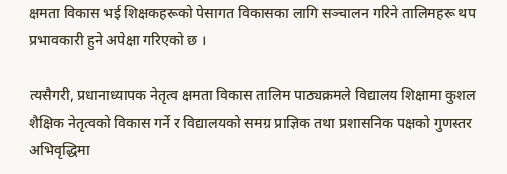क्षमता विकास भई शिक्षकहरूको पेसागत विकासका लागि सञ्चालन गरिने तालिमहरू थप प्रभावकारी हुने अपेक्षा गरिएको छ ।

त्यसैगरी, प्रधानाध्यापक नेतृत्व क्षमता विकास तालिम पाठ्यक्रमले विद्यालय शिक्षामा कुशल शैक्षिक नेतृत्वको विकास गर्ने र विद्यालयको समग्र प्राज्ञिक तथा प्रशासनिक पक्षको गुणस्तर अभिवृद्धिमा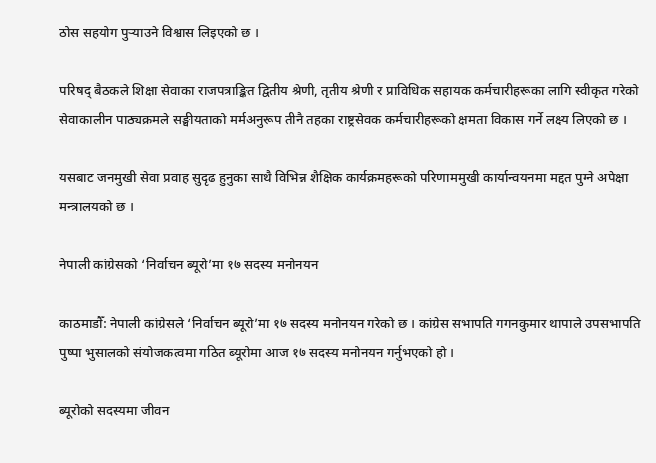ठोस सहयोग पुर्‍याउने विश्वास लिइएको छ ।

परिषद् बैठकले शिक्षा सेवाका राजपत्राङ्कित द्वितीय श्रेणी, तृतीय श्रेणी र प्राविधिक सहायक कर्मचारीहरूका लागि स्वीकृत गरेको सेवाकालीन पाठ्यक्रमले सङ्घीयताको मर्मअनुरूप तीनै तहका राष्ट्रसेवक कर्मचारीहरूको क्षमता विकास गर्ने लक्ष्य लिएको छ ।

यसबाट जनमुखी सेवा प्रवाह सुदृढ हुनुका साथै विभिन्न शैक्षिक कार्यक्रमहरूको परिणाममुखी कार्यान्वयनमा मद्दत पुग्ने अपेक्षा मन्त्रालयको छ ।

नेपाली कांग्रेसको ‘निर्वाचन ब्यूरो’मा १७ सदस्य मनोनयन

काठमाडौँ: नेपाली कांग्रेसले ‘निर्वाचन ब्यूरो’मा १७ सदस्य मनोनयन गरेको छ । कांग्रेस सभापति गगनकुमार थापाले उपसभापति पुष्पा भुसालको संयोजकत्वमा गठित ब्यूरोमा आज १७ सदस्य मनोनयन गर्नुभएको हो ।

ब्यूरोको सदस्यमा जीवन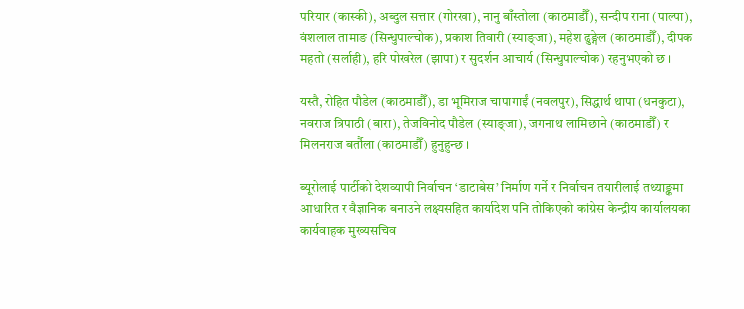परियार (कास्की), अब्दुल सत्तार (गोरखा), नानु बाँस्तोला (काठमाडौँ), सन्दीप राना (पाल्पा), वंशलाल तामाङ (सिन्धुपाल्चोक), प्रकाश तिवारी (स्याङ्जा), महेश ढुङ्गेल (काठमाडौँ), दीपक महतो (सर्लाही), हरि पोखरेल (झापा) र सुदर्शन आचार्य (सिन्धुपाल्चोक) रहनुभएको छ ।

यस्तै, रोहित पौडेल (काठमाडौँ), डा भूमिराज चापागाईं (नवलपुर), सिद्धार्थ थापा (धनकुटा), नवराज त्रिपाठी (बारा), तेजविनोद पौडेल (स्याङ्जा), जगनाथ लामिछाने (काठमाडौँ) र मिलनराज बर्तौला (काठमाडौँ) हुनुहुन्छ ।

ब्यूरोलाई पार्टीको देशव्यापी निर्वाचन ‘डाटाबेस’ निर्माण गर्ने र निर्वाचन तयारीलाई तथ्याङ्कमा आधारित र वैज्ञानिक बनाउने लक्ष्यसहित कार्यादेश पनि तोकिएको कांग्रेस केन्द्रीय कार्यालयका कार्यवाहक मुख्यसचिव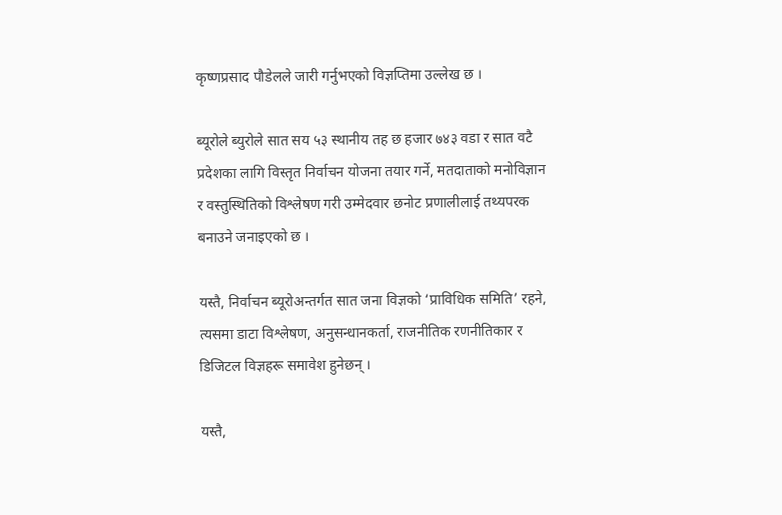कृष्णप्रसाद पौडेलले जारी गर्नुभएको विज्ञप्तिमा उल्लेख छ ।

ब्यूरोले ब्युरोले सात सय ५३ स्थानीय तह छ हजार ७४३ वडा र सात वटै प्रदेशका लागि विस्तृत निर्वाचन योजना तयार गर्ने, मतदाताको मनोविज्ञान र वस्तुस्थितिको विश्लेषण गरी उम्मेदवार छनोट प्रणालीलाई तथ्यपरक बनाउने जनाइएको छ ।

यस्तै, निर्वाचन ब्यूरोअन्तर्गत सात जना विज्ञको ‘प्राविधिक समिति’ रहने, त्यसमा डाटा विश्लेषण, अनुसन्धानकर्ता, राजनीतिक रणनीतिकार र डिजिटल विज्ञहरू समावेश हुनेछन् ।

यस्तै,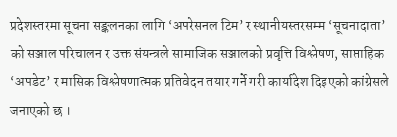प्रदेशस्तरमा सूचना सङ्कलनका लागि ‘अपरेसनल टिम’ र स्थानीयस्तरसम्म ‘सूचनादाता’ को सञ्जाल परिचालन र उक्त संयन्त्रले सामाजिक सञ्जालको प्रवृत्ति विश्लेषण, साप्ताहिक ‘अपडेट’ र मासिक विश्लेषणात्मक प्रतिवेदन तयार गर्ने गरी कार्यादेश दिइएको कांग्रेसले जनाएको छ ।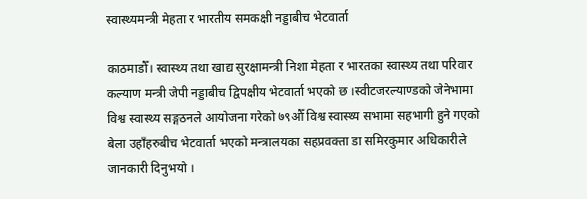स्वास्थ्यमन्त्री मेहता र भारतीय समकक्षी नड्डाबीच भेटवार्ता

काठमाडौँ। स्वास्थ्य तथा खाद्य सुरक्षामन्त्री निशा मेहता र भारतका स्वास्थ्य तथा परिवार कल्याण मन्त्री जेपी नड्डाबीच द्विपक्षीय भेटवार्ता भएको छ ।स्वीटजरल्याण्डको जेनेभामा विश्व स्वास्थ्य सङ्गठनले आयोजना गरेको ७९औँ विश्व स्वास्थ्य सभामा सहभागी हुने गएको बेला उहाँहरुबीच भेटवार्ता भएको मन्त्रालयका सहप्रवक्ता डा समिरकुमार अधिकारीले जानकारी दिनुभयो ।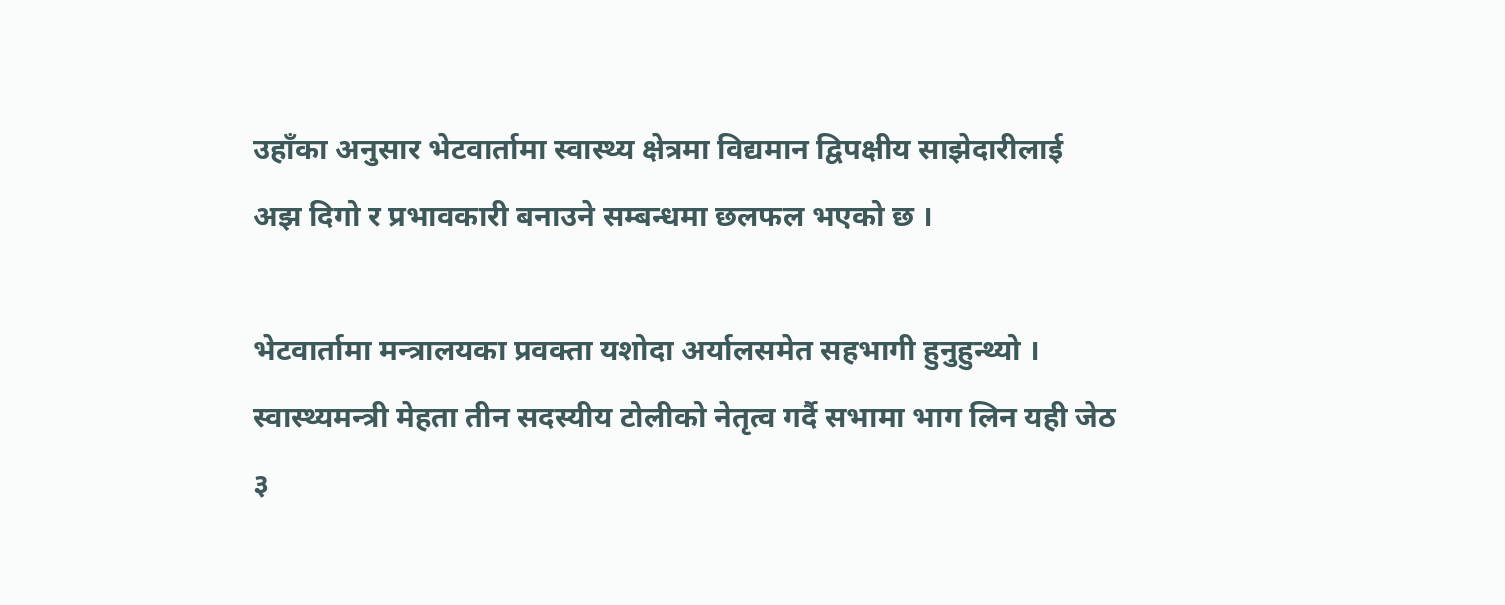उहाँका अनुसार भेटवार्तामा स्वास्थ्य क्षेत्रमा विद्यमान द्विपक्षीय साझेदारीलाई अझ दिगो र प्रभावकारी बनाउने सम्बन्धमा छलफल भएको छ ।

भेटवार्तामा मन्त्रालयका प्रवक्ता यशोदा अर्यालसमेत सहभागी हुनुहुन्थ्यो । स्वास्थ्यमन्त्री मेहता तीन सदस्यीय टोलीको नेतृत्व गर्दै सभामा भाग लिन यही जेठ ३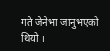गते जेनेभा जानुभएको थियो ।